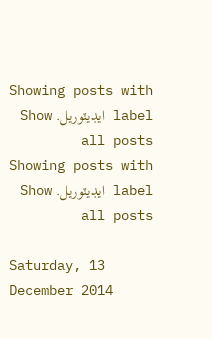Showing posts with label ايڊيٽوريل. Show all posts
Showing posts with label ايڊيٽوريل. Show all posts

Saturday, 13 December 2014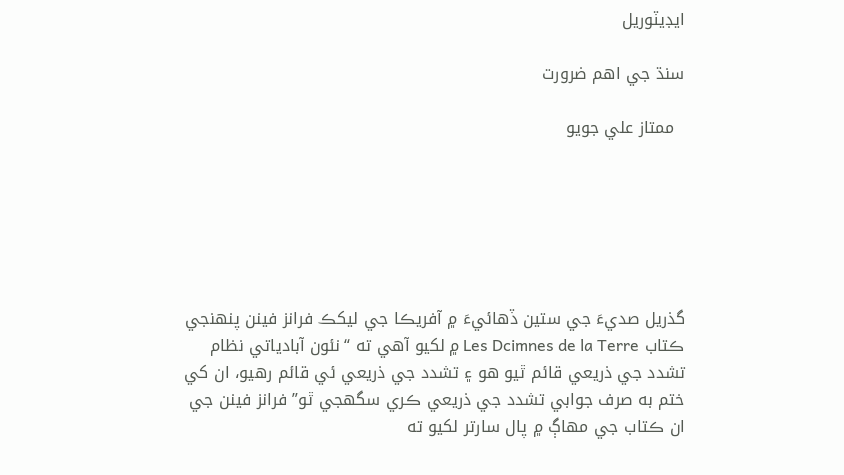ايڊيٽوريل

سنڌ جي اهم ضرورت

  ممتاز علي جويو






گذريل صديءَ جي ستين ڏهائيءَ ۾ آفريڪا جي ليکڪ فرانز فينن پنهنجي ڪتاب Les Dcimnes de la Terre ۾ لکيو آهي ته “نئون آبادياتي نظام تشدد جي ذريعي قائم ٿيو هو ۽ تشدد جي ذريعي ئي قائم رهيو، ان کي ختم به صرف جوابي تشدد جي ذريعي ڪري سگهجي ٿو” فرانز فينن جي ان ڪتاب جي مهاڳ ۾ پال سارتر لکيو ته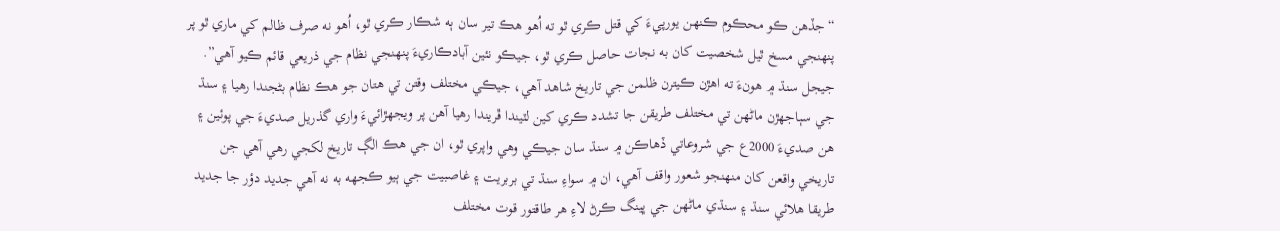“جڏهن ڪو محڪوم ڪنهن يورپيءَ کي قتل ڪري ٿو ته اُهو هڪ تير سان ٻه شڪار ڪري ٿو، اُهو نه صرف ظالم کي ماري ٿو پر پنهنجي مسخ ٿيل شخصيت کان به نجات حاصل ڪري ٿو، جيڪو نئين آبادڪاريءَ پنهنجي نظام جي ذريعي قائم ڪيو آهي”. جيجل سنڌ ۾ هونءَ ته اهڙن ڪيترن ظلمن جي تاريخ شاهد آهي، جيڪي مختلف وقتن تي هتان جو هڪ نظام بڻجندا رهيا ۽ سنڌ جي سٻاجهڙن ماڻهن تي مختلف طريقن جا تشدد ڪري کين لٽيندا ڦريندا رهيا آهن پر ويجهڙائيءَ واري گذريل صديءَ جي پوئين ۽ هن صديءَ 2000ع جي شروعاتي ڏهاڪن ۾ سنڌ سان جيڪي وهي واپري ٿو، ان جي هڪ الڳ تاريخ لکجي رهي آهي جن تاريخي واقعن کان منهنجو شعور واقف آهي، ان ۾ سواءِ سنڌ تي بربريت ۽ غاصبيت جي ٻيو ڪجهه به نه آهي جديد دؤر جا جديد طريقا هلائي سنڌ ۽ سنڌي ماڻهن جي ڀينگ ڪرڻ لاءِ هر طاقتور قوت مختلف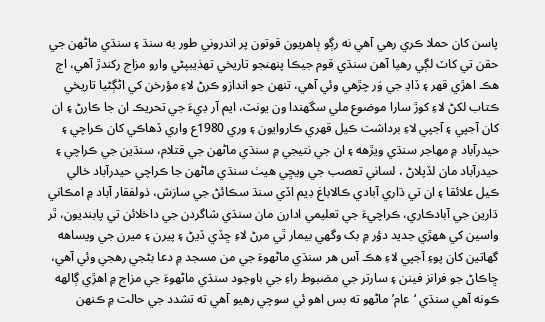پاسن کان حملا ڪري رهي آهي نه رڳو ٻاهريون قوتون پر اندروني طور به سنڌ ۽ سنڌي ماڻهن جي حقن تي کاٽ لڳي رهيا آهن سنڌي قوم جيڪا پنهنجو تاريخي تهذيبپڻي وارو مزاج رکندڙ آهي، اڄ هڪ اهڙي قهر ۽ ڏاڍ جي وَر چڙهي وئي آهي، تنهن جو اندازو ڪرڻ لاءِ مؤرخن کي اڻڳڻيا تاريخي ڪتاب لکڻ لاءِ کوڙ سارا موضوع ملي سگهندا ون يونٽ، ايم آر ڊيءَ جي تحريڪ ان جا ڪارڻ ۽ ان کان آجپي ۽ آجپي لاءِ برداشت ڪيل قهري ڪاروايون ۽ وري 1980ع واري ڏهاڪي کان ڪراچي ۽ حيدرآباد ۾ مهاجر سنڌي ويڙهه ۽ ان جي نتيجي ۾ سنڌي ماڻهن جي قتلام، سنڌين جي ڪراچي ۽ حيدرآباد مان لڏپلاڻ ، لساني تعصب جي ويڇي هيٺ سنڌي ماڻهن جا ڪراچي حيدرآباد خالي ڪيل علائقا ۽ ان تي ڌاري آبادي ڪالاباغ ڊيم اڏي سنڌ سڪائڻ جي سازش، ذولفقار آباد ۾ امڪاني ڌارين جي آبادڪاري، ڪراچيءَ جي تعليمي ادارن مان سنڌي شاگردن جي داخلائن تي پابنديون، ٿر واسين کي ههڙي جديد دؤر ۾ بک وگهي بيمار ٿي مرڻ لاءِ ڇڏي ڏيڻ ۽ پيرن ۽ ميرن جي ويساهه گهاتين کان پوءِ آجپي لاءِ هڪ آس هر سنڌي ماڻهوءَ جي من مسجد ۾ دعا بڻجي رهجي وئي آهي، ڇاڪاڻ جو فرانز فينن ۽ سارتر جي مضبوط راءِ جي باوجود سنڌي ماڻهوءَ جي مزاج ۾ اهڙي ڳالهه ڪونه آهي سنڌي ‘عام’ ماڻهو ته بس اهو ئي سوچي رهيو آهي ته تشدد جي حالت ۾ ڪنهن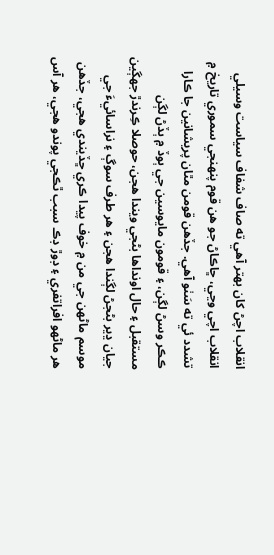انقلاب اچڻ کان بهتر آهي ته صاف شفاف سياست وسيلي انقلاب اچي وڃي، ڇاڪاڻ جو هن قوم پنهنجي سموري تاريخ ۾ تشدد ئي ته سَٺو آهي. جڏهن قومن مٿان پريشانين جا ڪارا ڪڪر وسڻ لڳن، ۽ قومون مايوسين جي ٻوڏ ۾ ٻڏڻ لڳن مستقبل ۽ حال اونداها بڻجي ويندا هجن، حوصلا ڪِرندڙ جهڳين جيان ڍير بڻجڻ لڳندا هجن ۽ هر طرف سوڳ ۽ نراسائيءَ جي موسم ماڻهن جي من ۾ خوف پيدا ڪري ڇڏيندي هجي، جڏهن هر ماڻهو افراتفري ۽ ڊوڙ ڊڪ سبب ٿڪجي پوندو هجي، هر آس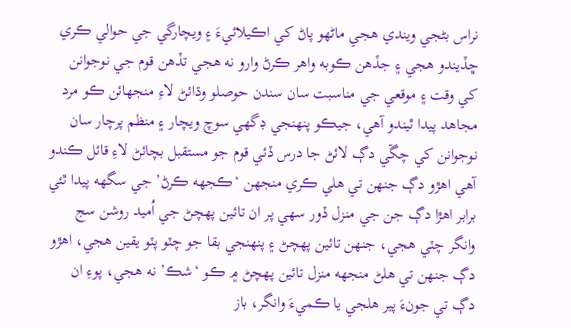نراس بڻجي ويندي هجي ماڻهو پاڻ کي اڪيلائيءَ ۽ ويچارگي جي حوالي ڪري ڇڏيندو هجي ۽ جڏهن ڪوبه واهر ڪرڻ وارو نه هجي تڏهن قوم جي نوجوانن کي وقت ۽ موقعي جي مناسبت سان سندن حوصلو وڌائڻ لاءِ منجهائن ڪو مرد مجاهد پيدا ٿيندو آهي، جيڪو پنهنجي ڊگهي سوچ ويچار ۽ منظم پرچار سان نوجوانن کي چڱي دڳ لائڻ جا درس ڏئي قوم جو مستقبل بچائڻ لاءِ قائل ڪندو آهي اهڙو دڳ جنهن تي هلي ڪري منجهن ‘ڪجهه ڪرڻ’ جي سگهه پيدا ٿئي برابر اهڙا دڳ جن جي منزل ڏور سهي پر ان تائين پهچڻ جي اُميد روشن سج وانگر چٽي هجي، جنهن تائين پهچڻ ۽ پنهنجي بقا جو چٽو پٽو يقين هجي، اهڙو دڳ جنهن تي هلڻ منجهه منزل تائين پهچڻ ۾ ڪو ‘شڪ’ نه هجي، پوءِ ان دڳ تي جونءَ پير هلجي يا ڪميءَ وانگر، باز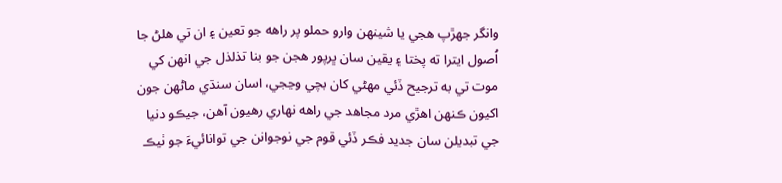وانگر جهڙپ هجي يا شينهن وارو حملو پر راهه جو تعين ۽ ان تي هلڻ جا اُصول ايترا ته پختا ۽ يقين سان ڀرپور هجن جو بنا تذلذل جي انهن کي موت تي به ترجيح ڏئي مهڻي کان بچي وڃجي، اسان سنڌي ماڻهن جون اکيون ڪنهن اهڙي مرد مجاهد جي راهه نهاري رهيون آهن، جيڪو دنيا جي تبديلن سان جديد فڪر ڏئي قوم جي نوجوانن جي توانائيءَ جو ٺيڪ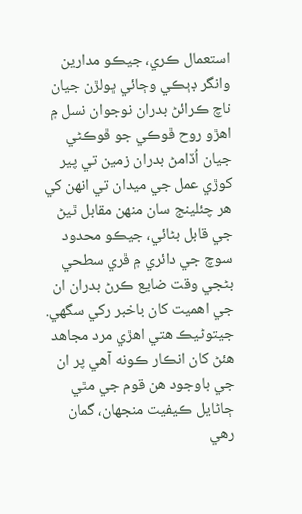استعمال ڪري، جيڪو مدارين وانگر ڊٻڪي وڄائي ڀولڙن جيان ناچ ڪرائڻ بدران نوجوان نسل ۾ اهڙو روح ڦوڪي جو ڦوڪڻي جيان اُڏامڻ بدران زمين تي پير کوڙي عمل جي ميدان تي انهن کي هر چئلينج سان منهن مقابل ٿيڻ جي قابل بڻائي، جيڪو محدود سوچ جي دائري ۾ ڦري سطحي بڻجي وقت ضايع ڪرڻ بدران ان جي اهميت کان باخبر رکي سگهي. جيتوڻيڪ هتي اهڙي مرد مجاهد هئڻ کان انڪار ڪونه آهي پر ان جي باوجود هن قوم جي مٿي ڄاڻايل ڪيفيت منجهان، گمان رهي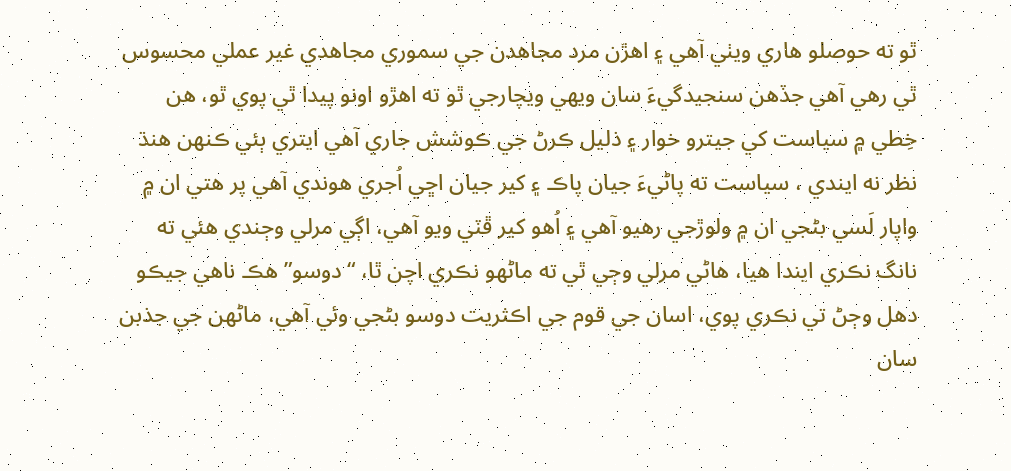ٿو ته حوصلو هاري ويٺي آهي ۽ اهڙن مرد مجاهدن جي سموري مجاهدي غير عملي محسوس ٿي رهي آهي جڏهن سنجيدگيءَ سان ويهي ويچارجي ٿو ته اهڙو اونو پيدا ٿي پوي ٿو، هن خِطي ۾ سياست کي جيترو خوار ۽ ذليل ڪرڻ جي ڪوشش جاري آهي ايتري ٻئي ڪنهن هنڌ نظر نه ايندي ، سياست ته پاڻيءَ جيان پاڪ ۽ کير جيان اڇي اُجري هوندي آهي پر هتي ان ۾ واپار لَسي بڻجي ان ۾ ولوڙجي رهيو آهي ۽ اُهو کير ڦٽي ويو آهي، اڳي مرلي وڄندي هئي ته نانگ نڪري ايندا هيا، هاڻي مرلي وڄي ٿي ته ماڻهو نڪري اچن ٿا، “دوسو” هڪ ناهي جيڪو دهل وڄڻ تي نڪري پوي، اسان جي قوم جي اڪثريت دوسو بڻجي وئي آهي، ماڻهن جي جذبن سان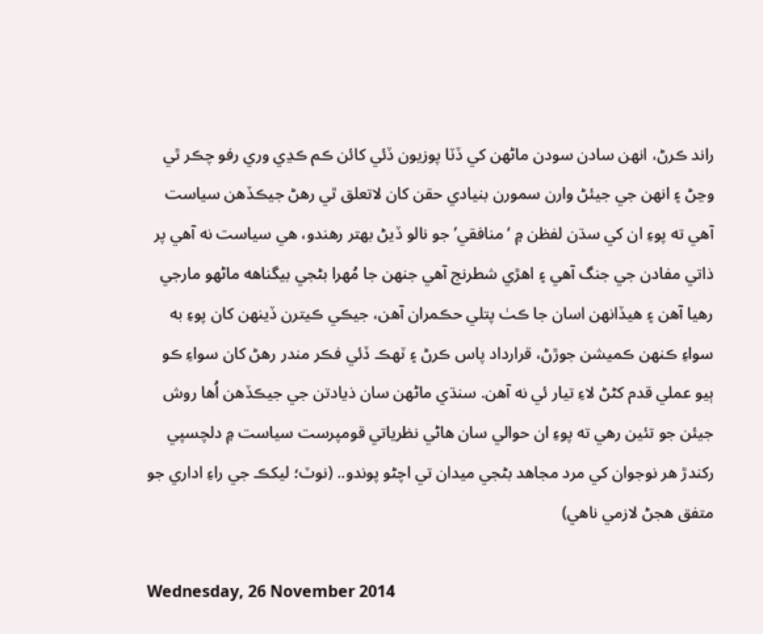راند ڪرڻ، انهن سادن سودن ماڻهن کي ڏٽا پوزيون ڏئي کائن ڪم ڪڍي وري رفو چڪر ٿي وڃڻ ۽ انهن جي جيئڻ وارن سمورن بنيادي حقن کان لاتعلق ٿي رهڻ جيڪڏهن سياست آهي ته پوءِ ان کي سڌن لفظن ۾ ‘منافقي’ جو نالو ڏيڻ بهتر رهندو، هي سياست نه آهي پر ذاتي مفادن جي جنگ آهي ۽ اهڙي شطرنج آهي جنهن جا مُهرا بڻجي بيگناهه ماڻهو مارجي رهيا آهن ۽ هيڏانهن اسان جا ڪٺ پتلي حڪمران آهن، جيڪي ڪيترن ڏينهن کان پوءِ به سواءِ ڪنهن ڪميشن جوڙڻ، قرارداد پاس ڪرڻ ۽ ٽهڪ ڏئي فڪر مندر رهڻ کان سواءِ ڪو ٻيو عملي قدم کڻڻ لاءِ تيار ئي نه آهن. سنڌي ماڻهن سان ذيادتن جي جيڪڏهن اُها روش جيئن جو تئين رهي ته پوءِ ان حوالي سان هاڻي نظرياتي قومپرست سياست ۾ دلچسپي رکندڙ هر نوجوان کي مرد مجاهد بڻجي ميدان تي اچڻو پوندو.. (نوٽ؛ ليکڪ جي راءِ اداري جو متفق هجڻ لازمي ناهي)

Wednesday, 26 November 2014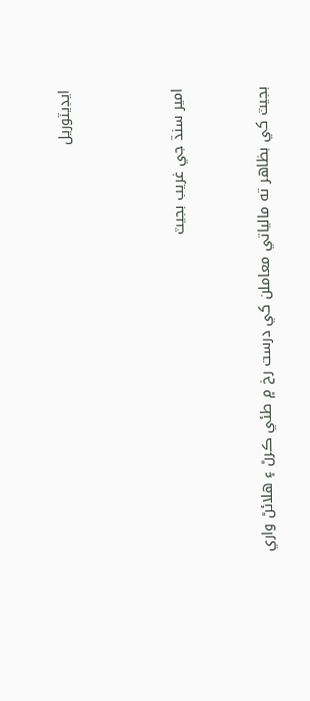ايڊيٽوريل



امير سنڌ جي غريب بجيٽ


بجيٽ کي بظاهر ته مالياتي معاملن کي درست رخ ۾ طئي ڪرڻ ۽ هلائڻ واري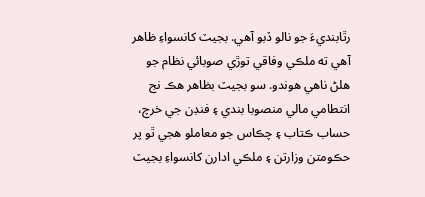رٿابنديءَ جو نالو ڏبو آهي. بجيٽ کانسواءِ ظاهر آهي ته ملڪي وفاقي توڙي صوبائي نظام جو هلڻ ناهي هوندو. سو بجيٽ بظاهر هڪ نج انتطامي مالي منصوبا بندي ۽ فنڊن جي خرچ، حساب ڪتاب ۽ چڪاس جو معاملو هجي ٿو پر حڪومتن وزارتن ۽ ملڪي ادارن کانسواءِ بجيٽ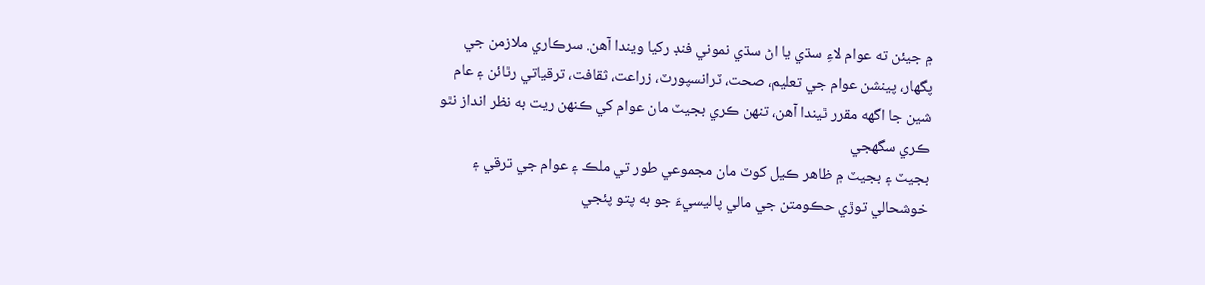۾ جيئن ته عوام لاءِ سڌي يا اڻ سڌي نموني فنڊ رکيا ويندا آهن. سرڪاري ملازمن جي پگهار، پينشن عوام جي تعليم، صحت، ٽرانسپورٽ، زراعت، ثقافت، ترقياتي رٿائن ۽ عام شين جا اگهه مقرر ٿيندا آهن، تنهن ڪري بجيٽ مان عوام کي ڪنهن ريت به نظر انداز نٿو ڪري سگهجي
بجيٽ ۽ بجيٽ ۾ ظاهر ڪيل کوٽ مان مجموعي طور تي ملڪ ۽ عوام جي ترقي ۽ خوشحالي توڙي حڪومتن جي مالي پاليسيءَ جو به پتو پئجي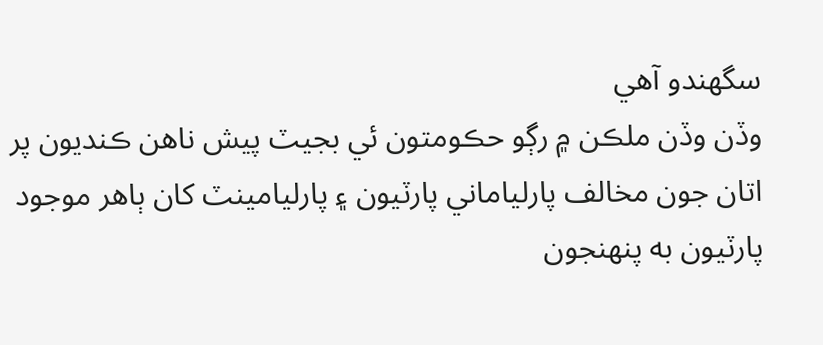سگهندو آهي
وڏن وڏن ملڪن ۾ رڳو حڪومتون ئي بجيٽ پيش ناهن ڪنديون پر اتان جون مخالف پارلياماني پارٽيون ۽ پارليامينٽ کان ٻاهر موجود پارٽيون به پنهنجون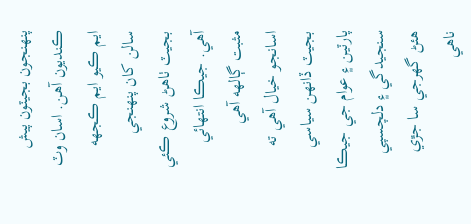پنهنجون بجيٽون پيش ڪنديون آهن. اسان وٽ ايم ڪيو ايم ڪجهه سالن کان پنهنجي بجيٽ ٺاهڻ شروع ڪئي آهي. جيڪا انتهائي مثبت ڳالهه آهي
اسانجو خيال آهي ته بجيٽ ڏانهن سياسي پارٽين ۽ عوام جي جيڪا سنجيدگي ۽ دلچسپي هئڻ گهرجي سا جڙي ناهي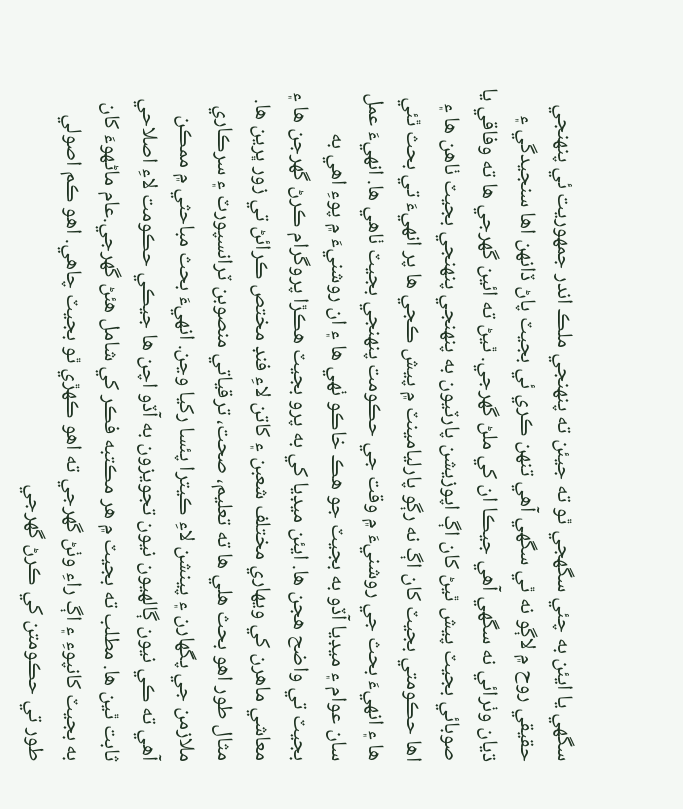سگهي يا ايئن به چئي سگهجي ٿو ته جيئن ته پنهنجي ملڪ اندر جمهوريت ئي پنهنجي حقيقي روح ۾ لاڳو نه ٿي سگهي آهي تنهن ڪري ئي بجيٽ پاڻ ڏانهن اها سنجيدگي ۽ ڌيان وٺرائي نه سگهي آهي جيڪا ان کي ملڻ گهرجي. ٿيڻ ته ائين گهرجي ها ته وفاقي يا صوبائي بجيٽ پيش ٿيڻ کان اڳ اپوزيشن پارٽيون به پنهنجي پنهنجي بجيٽ ٺاهن ها ۽ اها حڪومتي بجيٽ کان اڳ نه رڳو پارليامينٽ ۾ پيش ڪجي ها پر انهيءَ تي بحث ٿئي ها ۽ انهيءَ بحث جي روشنيءَ ۾ وقت جي حڪومت پنهنجي بجيٽ ٺاهي ها. انهيءَ عمل سان عوام ۽ ميڊيا آڏو به بجيٽ جو هڪ خاڪو ٺهي ها ۽ ان روشنيءَ ۾ پوءِ اهي به بجيٽ تي واضح هجن ها. ايئن ميڊيا کي به پرو بجيٽ هڪڙا پروگرام ڪرڻ گهرجن ها ۽ معاشي ماهرن کي ويهاري مختلف شعبن ۽ کاتن لاءِ فنڊ مختص ڪرائڻ تي زور ڀرين ها. مثال طور اهو بحث هلي ها ته تعليم، صحت، ترقياتي منصوبن ٽرانسپورٽ ۽ سرڪاري ملازمن جي پگهارن ۽ پينشن لاءِ ڪيترا پئسا رکيا وڃن. انهيءَ بحث مباحثي ۾ ممڪن آهي ته ڪي نيون ڳالهيون نيون تجويزون به آڏو اچن ها جيڪي حڪومت لاءِ اصلاحي ثابت ٿين ها. مطلب ته بجيٽ ۾ هر مڪتبه فڪر کي شامل هئڻ گهرجي.عام ماڻهوءَ کان به بجيٽ کانپوءِ ۽ اڳ راءِ وٺڻ گهرجي ته اهو ڪهڙي ٿو بجيٽ چاهي. اهو ڪم اصولي طور تي حڪومتن کي ڪرڻ گهرجي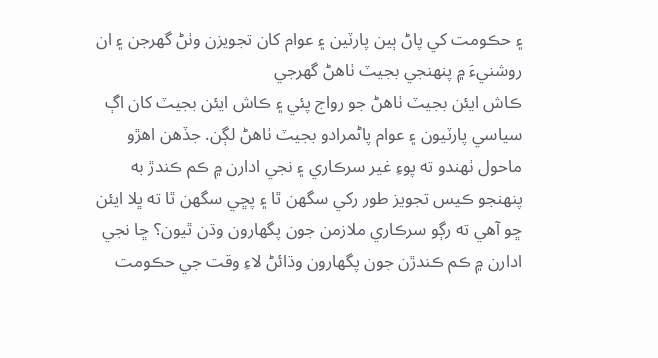۽ حڪومت کي پاڻ ٻين پارٽين ۽ عوام کان تجويزن وٺڻ گهرجن ۽ ان روشنيءَ ۾ پنهنجي بجيٽ ٺاهڻ گهرجي
ڪاش ايئن بجيٽ ٺاهڻ جو رواج پئي ۽ ڪاش ايئن بجيٽ کان اڳ سياسي پارٽيون ۽ عوام پاڻمرادو بجيٽ ٺاهڻ لڳن. جڏهن اهڙو ماحول ٺهندو ته پوءِ غير سرڪاري ۽ نجي ادارن ۾ ڪم ڪندڙ به پنهنجو ڪيس تجويز طور رکي سگهن ٿا ۽ پڇي سگهن ٿا ته ڀلا ايئن ڇو آهي ته رڳو سرڪاري ملازمن جون پگهارون وڌن ٿيون؟ ڇا نجي ادارن ۾ ڪم ڪندڙن جون پگهارون وڌائڻ لاءِ وقت جي حڪومت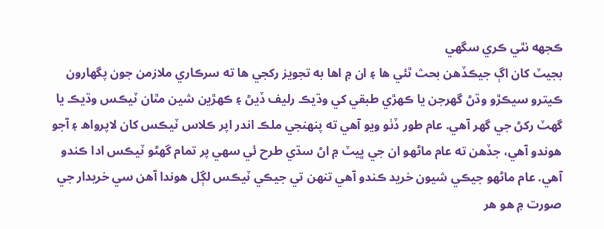ڪجهه نٿي ڪري سگهي
بجيٽ کان اڳ جيڪڏهن بحث ٿئي ها ۽ ان ۾ اها به تجويز رکجي ها ته سرڪاري ملازمن جون پگهارون ڪيترو سيڪڙو وڌڻ گهرجن يا ڪهڙي طبقي کي وڌيڪ رليف ڏيڻ ۽ ڪهڙين شين مٿان ٽيڪس وڌيڪ يا گهٽ رکڻ جي گهر آهي. عام طور ڏٺو ويو آهي ته پنهنجي ملڪ اندر اپر ڪلاس ٽيڪس کان لاپرواھ ۽ آجو هوندو آهي، جڏهن ته عام ماڻهو ان جي ڀيٽ ۾ اڻ سڌي طرح ئي سهي پر تمام گهڻو ٽيڪس ادا ڪندو آهي. عام ماڻهو جيڪي شيون خريد ڪندو آهي تنهن تي جيڪي ٽيڪس لڳل هوندا آهن سي خريدار جي صورت ۾ هو هر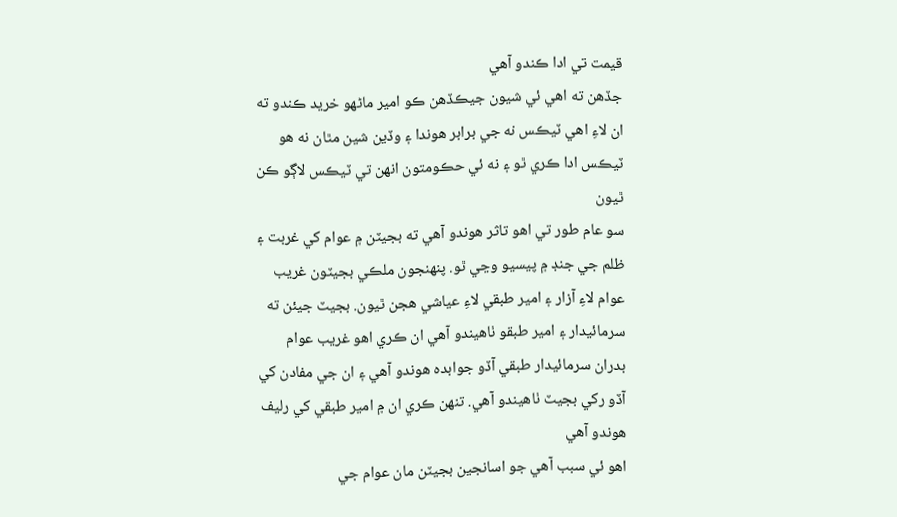قيمت تي ادا ڪندو آهي
جڏهن ته اهي ئي شيون جيڪڏهن ڪو امير ماڻهو خريد ڪندو ته ان لاءِ اهي ٽيڪس نه جي برابر هوندا ۽ وڏين شين مٿان نه هو ٽيڪس ادا ڪري ٿو ۽ نه ئي حڪومتون انهن تي ٽيڪس لاڳو ڪن ٿيون
سو عام طور تي اهو تاثر هوندو آهي ته بجيٽن ۾ عوام کي غربت ۽ ظلم جي جنڊ ۾ پيسيو وڃي ٿو. پنهنجون ملڪي بجيٽون غريب عوام لاءِ آزار ۽ امير طبقي لاءِ عياشي هجن ٿيون. بجيٽ جيئن ته سرمائيدار ۽ امير طبقو ٺاهيندو آهي ان ڪري اهو غريب عوام بدران سرمائيدار طبقي آڏو جوابده هوندو آهي ۽ ان جي مفادن کي آڏو رکي بجيٽ ٺاهيندو آهي. تنهن ڪري ان ۾ امير طبقي کي رليف هوندو آهي
اهو ئي سبب آهي جو اسانجين بجيٽن مان عوام جي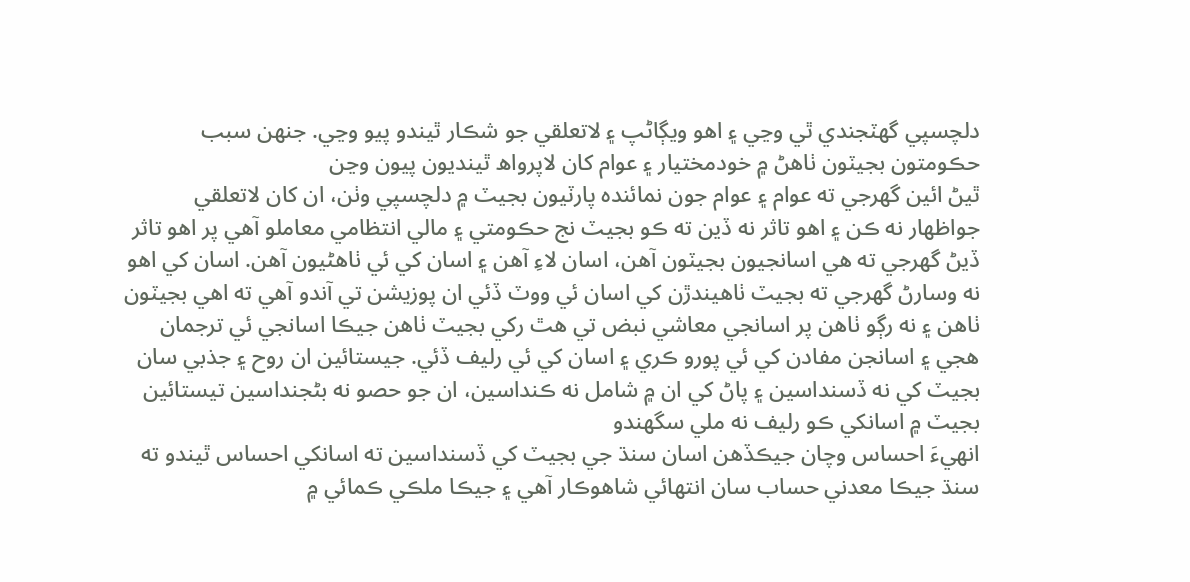دلچسپي گهٽجندي ٿي وڃي ۽ اهو ويڳاڻپ ۽ لاتعلقي جو شڪار ٿيندو پيو وڃي. جنهن سبب حڪومتون بجيٽون ٺاهڻ ۾ خودمختيار ۽ عوام کان لاپرواھ ٿينديون پيون وڃن
ٿيڻ ائين گهرجي ته عوام ۽ عوام جون نمائنده پارٽيون بجيٽ ۾ دلچسپي وٺن، ان کان لاتعلقي جواظهار نه ڪن ۽ اهو تاثر نه ڏين ته ڪو بجيٽ نج حڪومتي ۽ مالي انتظامي معاملو آهي پر اهو تاثر ڏيڻ گهرجي ته هي اسانجيون بجيٽون آهن، اسان لاءِ آهن ۽ اسان کي ئي ٺاهڻيون آهن. اسان کي اهو نه وسارڻ گهرجي ته بجيٽ ٺاهيندڙن کي اسان ئي ووٽ ڏئي ان پوزيشن تي آندو آهي ته اهي بجيٽون ٺاهن ۽ نه رڳو ٺاهن پر اسانجي معاشي نبض تي هٿ رکي بجيٽ ٺاهن جيڪا اسانجي ئي ترجمان هجي ۽ اسانجن مفادن کي ئي پورو ڪري ۽ اسان کي ئي رليف ڏئي. جيستائين ان روح ۽ جذبي سان بجيٽ کي نه ڏسنداسين ۽ پاڻ کي ان ۾ شامل نه ڪنداسين، ان جو حصو نه بڻجنداسين تيستائين بجيٽ ۾ اسانکي ڪو رليف نه ملي سگهندو
انهيءَ احساس وچان جيڪڏهن اسان سنڌ جي بجيٽ کي ڏسنداسين ته اسانکي احساس ٿيندو ته سنڌ جيڪا معدني حساب سان انتهائي شاهوڪار آهي ۽ جيڪا ملڪي ڪمائي ۾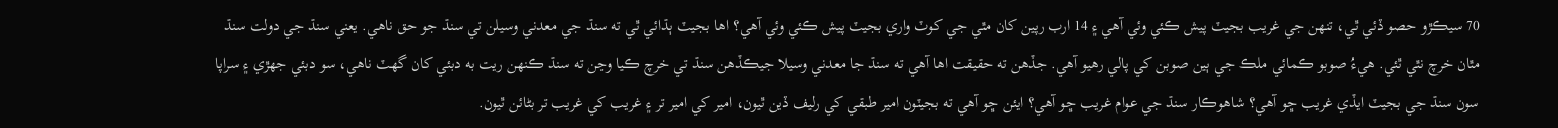70 سيڪڙو حصو ڏئي ٿي، تنهن جي غريب بجيٽ پيش ڪئي وئي آهي ۽ 14 ارب رپين کان مٿي جي کوٽ واري بجيٽ پيش ڪئي وئي آهي؟ اها بجيٽ ٻڌائي ٿي ته سنڌ جي معدني وسيلن تي سنڌ جو حق ناهي. يعني سنڌ جي دولت سنڌ مٿان خرچ نٿي ٿئي. هيءُ صوبو ڪمائي ملڪ جي ٻين صوبن کي پالي رهيو آهي. جڏهن ته حقيقت اها آهي ته سنڌ جا معدني وسيلا جيڪڏهن سنڌ تي خرچ ڪيا وڃن ته سنڌ ڪنهن ريت به دبئي کان گهٽ ناهي، سو دبئي جهڙي ۽ سراپا سون سنڌ جي بجيٽ ايڏي غريب ڇو آهي؟ شاهوڪار سنڌ جي عوام غريب ڇو آهي؟ ايئن ڇو آهي ته بجيٽون امير طبقي کي رليف ڏين ٿيون، امير کي امير تر ۽ غريب کي غريب تر بڻائن ٿيون.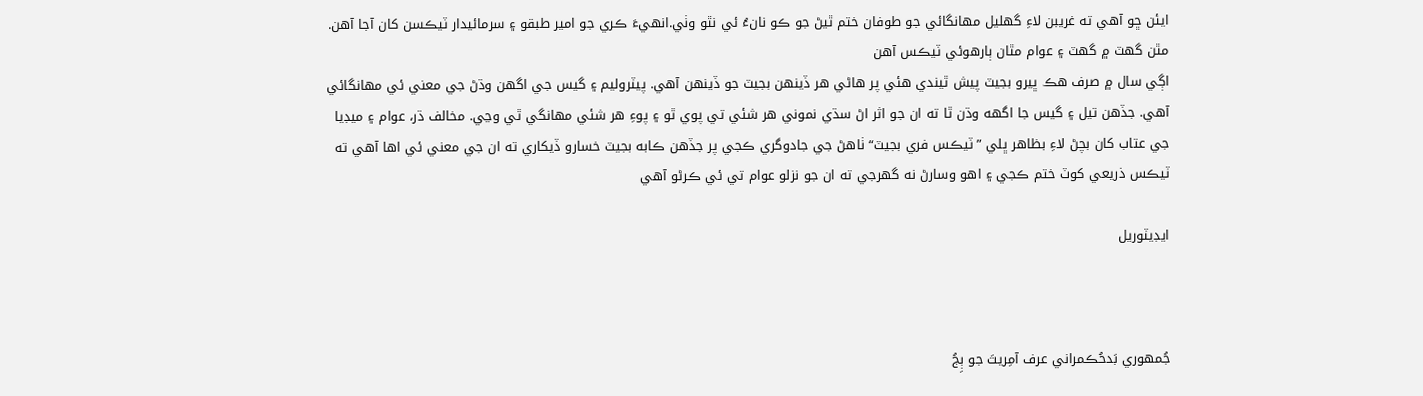ايئن ڇو آهي ته غريبن لاءِ گهليل مهانگائي جو طوفان ختم ٿيڻ جو ڪو نانءُ ئي نٿو وٺي.انهيءَ ڪري جو امير طبقو ۽ سرمائيدار ٽيڪسن کان آجا آهن. مٿن گهٽ ۾ گهٽ ۽ عوام مٿان ٻارهوئي ٽيڪس آهن
اڳي سال ۾ صرف هڪ ڀيرو بجيٽ پيش ٿيندي هئي پر هاڻي هر ڏينهن بجيٽ جو ڏينهن آهي. پيٽروليم ۽ گيس جي اگهن وڌڻ جي معني ئي مهانگائي آهي. جڏهن تيل ۽ گيس جا اگهه وڌن ٿا ته ان جو اثر اڻ سڌي نموني هر شئي تي پوي ٿو ۽ پوءِ هر شئي مهانگي ٿي وڃي. مخالف ڌر، عوام ۽ ميڊيا جي عتاب کان بچڻ لاءِ بظاهر ڀلي ”ٽيڪس فري بجيٽ“ ٺاهڻ جي جادوگري ڪجي پر جڏهن ڪابه بجيٽ خسارو ڏيکاري ته ان جي معني ئي اها آهي ته ٽيڪس ذريعي کوٽ ختم ڪجي ۽ اهو وسارڻ نه گهرجي ته ان جو نزلو عوام تي ئي ڪرڻو آهي

ايڊيٽوريل



جُمهوري بَدحُڪمراني عرف آمِريتَ جو ٻِجُ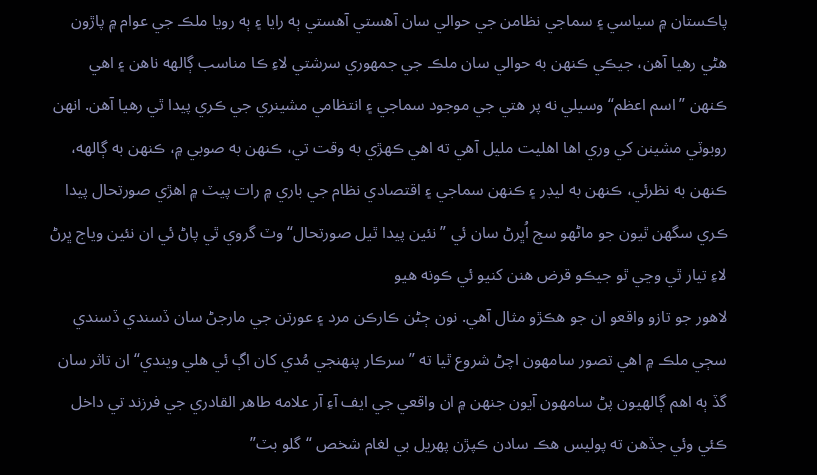پاڪستان ۾ سياسي ۽ سماجي نظامن جي حوالي سان آهستي آهستي ٻه رايا ۽ ٻه رويا ملڪ جي عوام ۾ پاڙون هڻي رهيا آهن، جيڪي ڪنهن به حوالي سان ملڪ جي جمهوري سرشتي لاءِ ڪا مناسب ڳالهه ناهن ۽ اهي ڪنهن ”اسم اعظم“ وسيلي نه پر هتي جي موجود سماجي ۽ انتظامي مشينري جي ڪري پيدا ٿي رهيا آهن. انهن روبوٽي مشينن کي وري اها اهليت مليل آهي ته اهي ڪهڙي به وقت تي، ڪنهن به صوبي ۾، ڪنهن به ڳالهه، ڪنهن به نظرئي، ڪنهن به ليڊر ۽ ڪنهن سماجي ۽ اقتصادي نظام جي باري ۾ رات پيٽ ۾ اهڙي صورتحال پيدا ڪري سگهن ٿيون جو ماڻهو سج اُڀرڻ سان ئي ”نئين پيدا ٿيل صورتحال“ وٽ گروي ٿي پاڻ ئي ان نئين وياج ڀرڻ لاءِ تيار ٿي وڃي ٿو جيڪو قرض هنن کنيو ئي ڪونه هيو
لاهور جو تازو واقعو ان جو هڪڙو مثال آهي. نون ڄڻن ڪارڪن مرد ۽ عورتن جي مارجڻ سان ڏسندي ڏسندي سڄي ملڪ ۾ اهي تصور سامهون اچڻ شروع ٿيا ته ”سرڪار پنهنجي مُدي کان اڳ ئي هلي ويندي“ ان تاثر سان گڏ ٻه اهم ڳالهيون پڻ سامهون آيون جنهن ۾ ان واقعي جي ايف آءِ آر علامه طاهر القادري جي فرزند تي داخل ڪئي وئي جڏهن ته پوليس هڪ سادن ڪپڙن پهريل بي لغام شخص “گلو بٽ”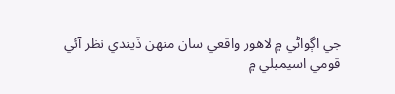جي اڳواڻي ۾ لاهور واقعي سان منهن ڏيندي نظر آئي
قومي اسيمبلي ۾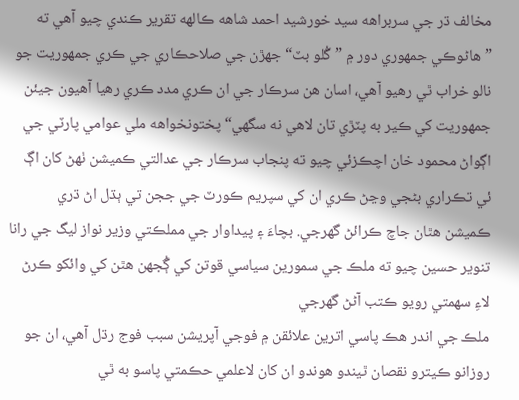مخالف ڌر جي سربراهه سيد خورشيد احمد شاهه ڪالهه تقرير ڪندي چيو آهي ته ”هاڻوڪي جمهوري دور ۾ ”گُلو بٽ“ جهڙن جي صلاحڪاري جي ڪري جمهوريت جو نالو خراب ٿي رهيو آهي، اسان هن سرڪار جي ان ڪري مدد ڪري رهيا آهيون جيئن جمهوريت کي ڪير به پٽڙي تان لاهي نه سگهي“ پختونخواهه ملي عوامي پارٽي جي اڳواڻ محمود خان اچڪزئي چيو ته پنجاب سرڪار جي عدالتي ڪميشن ٺهڻ کان اڳ ئي تڪراري بڻجي وڃڻ ڪري ان کي سپريم ڪورٽ جي ججن تي ٻڌل اڻ ڌري ڪميشن هٿان جاچ ڪرائڻ گهرجي. بچاءَ ۽ پيداوار جي مملڪتي وزير نواز ليگ جي رانا تنوير حسين چيو ته ملڪ جي سمورين سياسي قوتن کي ڳُجهن هٿن کي وائکو ڪرڻ لاءِ سهمتي رويو ڪتب آڻڻ گهرجي
ملڪ جي اندر هڪ پاسي اترين علائقن ۾ فوجي آپريشن سبب فوج رڌل آهي، ان جو روزانو ڪيترو نقصان ٿيندو هوندو ان کان لاعلمي حڪمتي پاسو به ٿي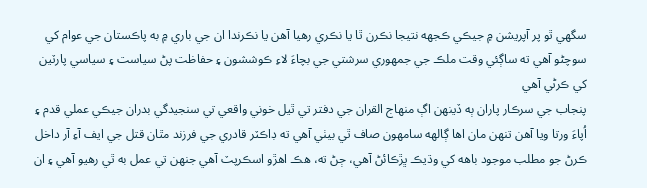سگهي ٿو پر آپريشن ۾ جيڪي ڪجهه نتيجا نڪرن ٿا يا نڪري رهيا آهن يا نڪرندا ان جي باري ۾ به پاڪستان جي عوام کي سوچڻو آهي ته ساڳئي وقت ملڪ جي جمهوري سرشتي جي بچاءَ لاءِ ڪوششون ۽ حفاظت پڻ سياست ۽ سياسي پارٽين کي ڪرڻي آهي
پنجاب جي سرڪار پاران ٻه ڏينهن اڳ منهاج القران جي دفتر تي ٿيل خوني واقعي تي سنجيدگي بدران جيڪي عملي قدم ۽ اُپاءَ ورتا ويا آهن تنهن مان اها ڳالهه سامهون صاف ٿي بيٺي آهي ته ڊاڪٽر قادري جي فرزند مٿان قتل جي ايف آءِ آر داخل ڪرڻ جو مطلب موجود باهه کي وڌيڪ ڀڙڪائڻ آهي، ڄڻ ته، هڪ اهڙو اسڪرپٽ آهي جنهن تي عمل به ٿي رهيو آهي ۽ ان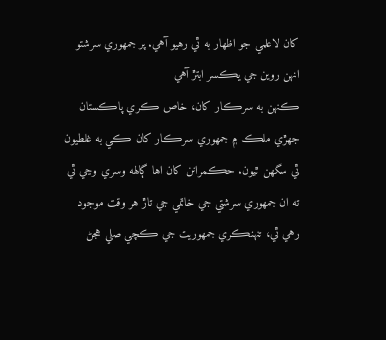کان لاعلمي جو اظهار به ٿي رهيو آهي. پر جمهوري سرشتو انهن روين جي يڪسر ابتڙ آهي
ڪنهن به سرڪار کان، خاص ڪري پاڪستان جهڙي ملڪ ۾ جمهوري سرڪار کان ڪي به غلطيون ٿي سگهن ٿيون. حڪمرانن کان اها ڳالهه وسري وڃي ٿي ته ان جمهوري سرشتي جي خاتمي جي تاڙ هر وقت موجود رهي ٿي، تنهنڪري جمهوريت جي ڪچي صلي هجڻ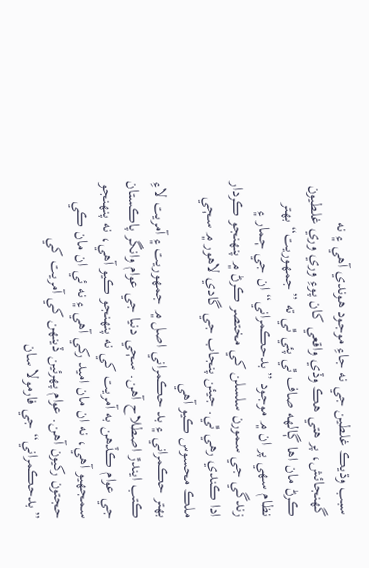سبب وڌيڪ غلطين جي نه جاءِ موجود هوندي آهي ۽ نه گهنجائش، پر هتي هڪ وڏي واقعي کان پوءِ وري وري غلطيون ڪرڻ مان اها ڳالهه صاف ٿي پئي ٿي ته ”جمهوريت“ بهتر نظام سهي پر ان ۾ موجود ”بدحڪمراني“ ان جي ڄمار ۽ زندگي جي سمورن سلسلن کي مختصر ڪرڻ ۾ پنهنجو ڪردار ادا ڪندي رهي ٿي. جيئن پنجاب جي گادي لاهور ۾ سڄي ملڪ محسوس ڪيو آهي
بهتر حڪمراني ۽ بد حڪمراني اصل ۾ جمهوريت ۽ آمريت لاءِ ڪتب ايندڙ اصطلاح آهن. سڄي دنيا جي عوام وانگر پاڪستان جي عوام ڪڏهن به آمريت کي نه پنهنجو ڪيو آهي، نه پنهنجو سمجهيو آهي، نه ان مان اميد رکي آهي ۽ نه ئي ان مان ڪي حجتون رکيون آهن. عوام پهرئين ڏينهن کي آمريت کي ”بدحڪمراني“ جي فارمولا سان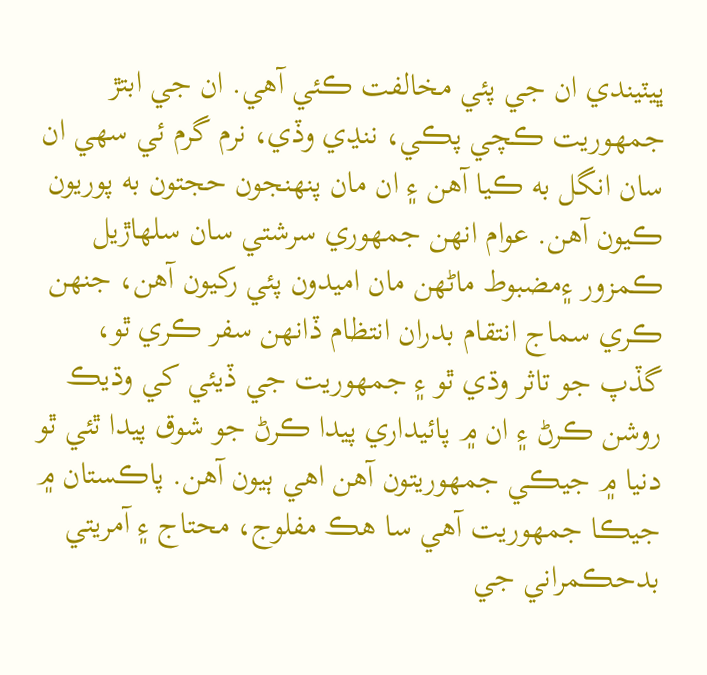ڀيٽيندي ان جي پئي مخالفت ڪئي آهي. ان جي ابتڙ جمهوريت ڪچي پڪي، ننڍي وڏي، نرم گرم ئي سهي ان سان انگل به ڪيا آهن ۽ ان مان پنهنجون حجتون به پوريون ڪيون آهن. عوام انهن جمهوري سرشتي سان سلهاڙيل ڪمزور ۽مضبوط ماڻهن مان اميدون پئي رکيون آهن، جنهن ڪري سماج انتقام بدران انتظام ڏانهن سفر ڪري ٿو، گڏپ جو تاثر وڌي ٿو ۽ جمهوريت جي ڏيئي کي وڌيڪ روشن ڪرڻ ۽ ان ۾ پائيداري پيدا ڪرڻ جو شوق پيدا ٿئي ٿو
دنيا ۾ جيڪي جمهوريتون آهن اهي ٻيون آهن. پاڪستان ۾ جيڪا جمهوريت آهي سا هڪ مفلوج، محتاج ۽ آمريتي بدحڪمراني جي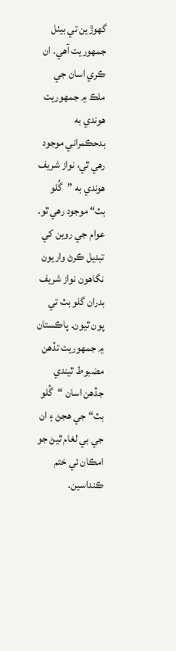گهوڙين تي بيٺل جمهوريت آهي. ان ڪري اسان جي ملڪ ۾ جمهوريت هوندي به بدحڪمراني موجود رهي ٿي، نواز شريف هوندي به ”گُلو بٽ“ موجود رهي ٿو. عوام جي روين کي تبديل ڪرڻ واريون نگاهون نواز شريف بدران گلو بٽ تي پون ٿيون. پاڪستان ۾ جمهوريت تڏهن مضبوط ٿيندي جڏهن اسان “گُلو بٽ“ جي هجڻ ۽ ان جي بي لغام ٿيڻ جو امڪان ئي ختم ڪنداسين.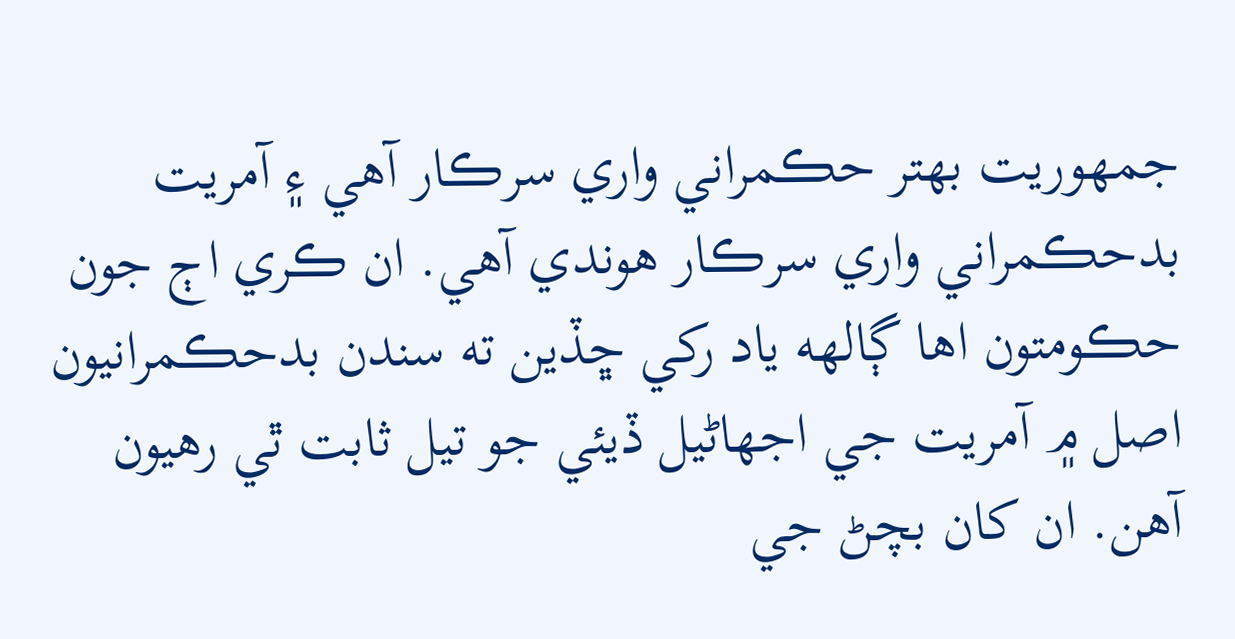جمهوريت بهتر حڪمراني واري سرڪار آهي ۽ آمريت بدحڪمراني واري سرڪار هوندي آهي. ان ڪري اڄ جون حڪومتون اها ڳالهه ياد رکي ڇڏين ته سندن بدحڪمرانيون اصل ۾ آمريت جي اجهاڻيل ڏيئي جو تيل ثابت ٿي رهيون آهن. ان کان بچڻ جي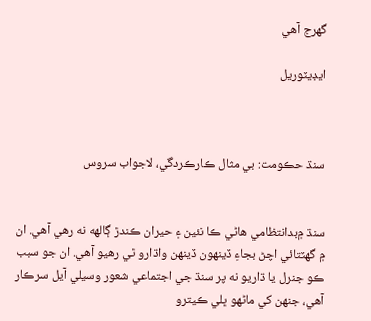گهرج آهي

ايڊيٽوريل



سنڌ حڪومت: بي مثال ڪارڪردگي، لاجواب سروس


سنڌ ۾بدانتظامي هاڻي ڪا نئين ۽ حيران ڪندڙ ڳالهه نه رهي آهي. ان ۾ گهٽتائي اچڻ بجاءِ ڏينهون ڏينهن واڌارو ٿي رهيو آهي. ان جو سبب ڪو جنرل يا ڌاريو نه پر سنڌ جي اجتماعي شعور وسيلي آيل سرڪار آهي، جنهن کي ماڻهو ڀلي ڪيترو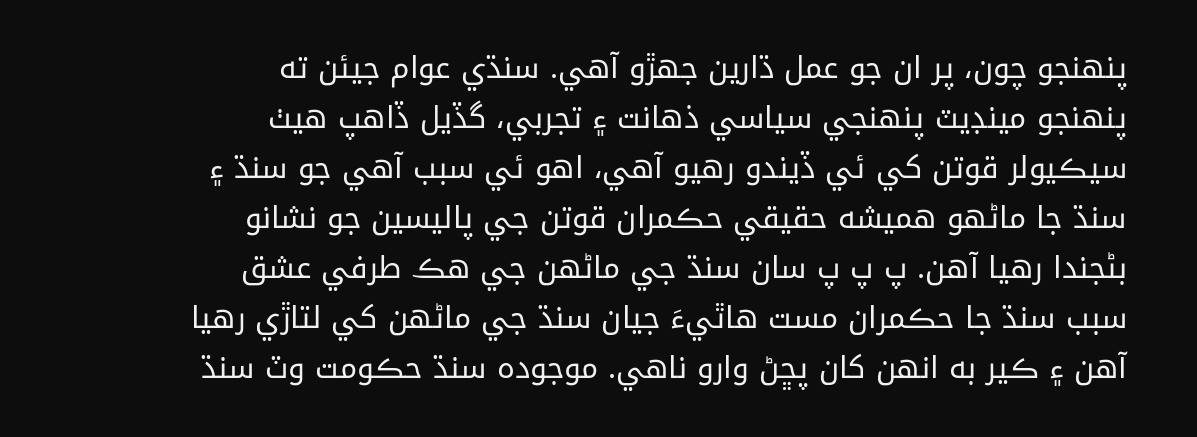پنهنجو چون، پر ان جو عمل ڌارين جهڙو آهي. سنڌي عوام جيئن ته پنهنجو مينڊيٽ پنهنجي سياسي ذهانت ۽ تجربي، گڏيل ڏاهپ هيٺ سيڪيولر قوتن کي ئي ڏيندو رهيو آهي، اهو ئي سبب آهي جو سنڌ ۽ سنڌ جا ماڻهو هميشه حقيقي حڪمران قوتن جي پاليسين جو نشانو بڻجندا رهيا آهن. پ پ پ سان سنڌ جي ماڻهن جي هڪ طرفي عشق سبب سنڌ جا حڪمران مست هاٿيءَ جيان سنڌ جي ماڻهن کي لتاڙي رهيا آهن ۽ ڪير به انهن کان پڇڻ وارو ناهي. موجوده سنڌ حڪومت وٽ سنڌ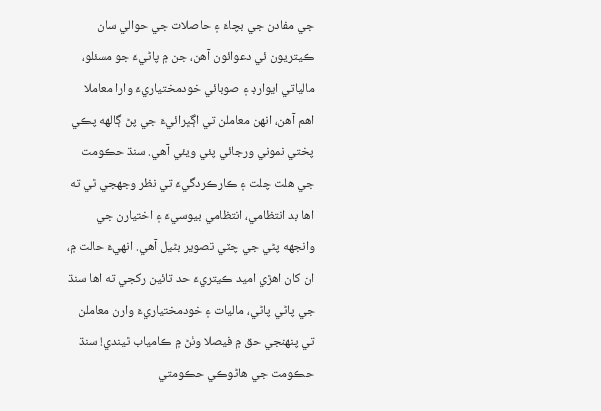جي مفادن جي بچاءَ ۽ حاصلات جي حوالي سان ڪيتريون ئي دعوائون آهن، جن ۾ پاڻيءَ جو مسئلو، مالياتي ايوارڊ ۽ صوبائي خودمختياريءَ وارا معاملا اهم آهن، انهن معاملن تي اڳڀرائيءَ جي پڻ ڳالهه پڪي پختي نموني ورجائي پئي ويئي آهي. سنڌ حڪومت جي هلت چلت ۽ ڪارڪردگيءَ تي نظر وجهجي ٿي ته اها بد انتظامي، انتظامي بيوسيءَ ۽ اختيارن جي وانجهه پڻي جي چٽي تصوير بڻيل آهي. انهيءَ حالت ۾، ان کان اهڙي اميد ڪيتريءَ حد تائين رکجي ته اها سنڌ جي پاڻي پاڻي، ماليات ۽ خودمختياريءَ وارن معاملن تي پنهنجي حق ۾ فيصلا وٺڻ ۾ ڪامياب ٿيندي! سنڌ حڪومت جي هاڻوڪي حڪومتي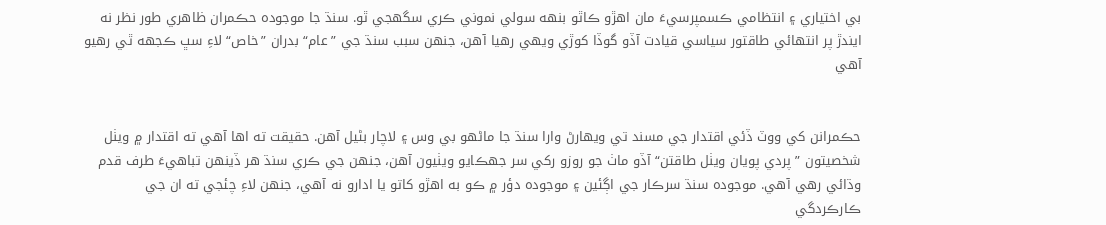بي اختياري ۽ انتظامي ڪسمپرسيءَ مان اهڙو ڪاٿو بنهه سولي نموني ڪري سگهجي ٿو. سنڌ جا موجوده حڪمران ظاهري طور نظر نه ايندڙ پر انتهائي طاقتور سياسي قيادت آڏو گوڏا کوڙي ويهي رهيا آهن، جنهن سبب سنڌ جي ”عام“ بدران ”خاص“ لاءِ سڀ ڪجهه ٿي رهيو آهي


حڪمرانن کي ووٽ ڏئي اقتدار جي مسند تي ويهارڻ وارا سنڌ جا ماڻهو بي وس ۽ لاچار بڻيل آهن. حقيقت ته اها آهي ته اقتدار ۾ ويٺل شخصيتون ”پردي پويان ويٺل طاقتن“ آڏو ماٺ جو روزو رکي سر جهڪايو ويٺيون آهن، جنهن جي ڪري سنڌ هر ڏينهن تباهيءَ طرف قدم وڌائي رهي آهي. موجوده سنڌ سرڪار جي اڳئين ۽ موجوده دؤر ۾ ڪو به اهڙو کاتو يا ادارو نه آهي، جنهن لاءِ چئجي ته ان جي ڪارڪردگي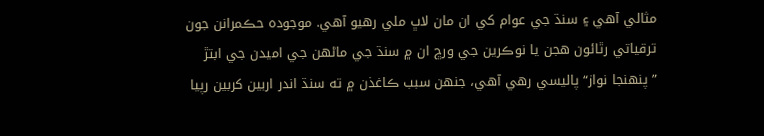مثالي آهي ۽ سنڌ جي عوام کي ان مان لاڀ ملي رهيو آهي. موجوده حڪمرانن جون ترقياتي رٿائون هجن يا نوڪرين جي ورڇ ان ۾ سنڌ جي ماڻهن جي اميدن جي ابتڙ ”پنهنجا نواز“ پاليسي رهي آهي، جنهن سبب ڪاغذن ۾ ته سنڌ اندر اربين کربين رپيا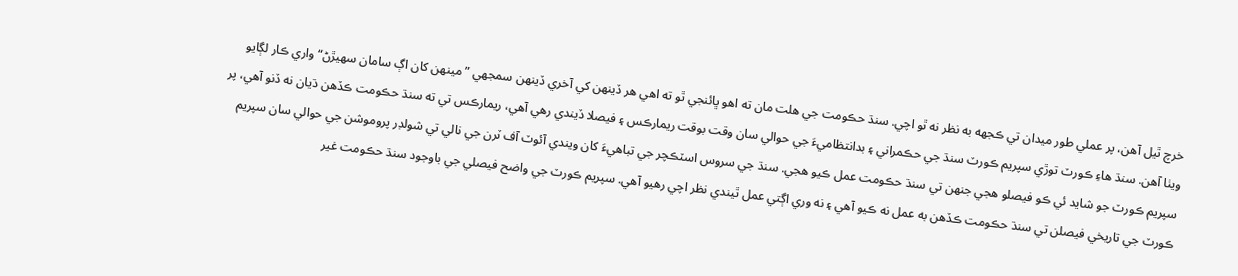خرچ ٿيل آهن، پر عملي طور ميدان تي ڪجهه به نظر نه ٿو اچي. سنڌ حڪومت جي هلت مان ته اهو ڀائنجي ٿو ته اهي هر ڏينهن کي آخري ڏينهن سمجهي ”مينهن کان اڳ سامان سهيڙڻ“ واري ڪار لڳايو ويٺا آهن. سنڌ هاءِ ڪورٽ توڙي سپريم ڪورٽ سنڌ جي حڪمراني ۽ بدانتظاميءَ جي حوالي سان وقت بوقت ريمارڪس ۽ فيصلا ڏيندي رهي آهي، ريمارڪس تي ته سنڌ حڪومت ڪڏهن ڌيان نه ڏنو آهي، پر سپريم ڪورٽ جو شايد ئي ڪو فيصلو هجي جنهن تي سنڌ حڪومت عمل ڪيو هجي. سنڌ جي سروس اسٽڪچر جي تباهيءَ کان ويندي آئوٽ آف ٽرن جي نالي تي شولڊر پروموشن جي حوالي سان سپريم ڪورٽ جي تاريخي فيصلن تي سنڌ حڪومت ڪڏهن به عمل نه ڪيو آهي ۽ نه وري اڳتي عمل ٿيندي نظر اچي رهيو آهي. سپريم ڪورٽ جي واضح فيصلي جي باوجود سنڌ حڪومت غير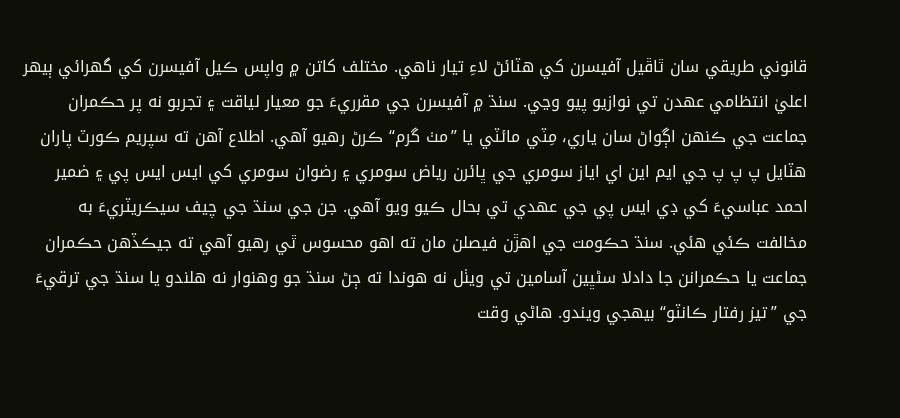قانوني طريقي سان ٿاڦيل آفيسرن کي هٽائڻ لاءِ تيار ناهي. مختلف کاتن ۾ واپس ڪيل آفيسرن کي گهرائي ٻيهر اعليٰ انتظامي عهدن تي نوازيو پيو وڃي. سنڌ ۾ آفيسرن جي مقرريءَ جو معيار لياقت ۽ تجربو نه پر حڪمران جماعت جي ڪنهن اڳواڻ سان ياري، مِٽي مائٽي يا ”مٺ گرم“ ڪرڻ رهيو آهي. اطلاع آهن ته سپريم ڪورٽ پاران هٽايل پ پ پ جي ايم اين اي اياز سومري جي ڀائرن رياض سومري ۽ رضوان سومري کي ايس ايس پي ۽ ضمير احمد عباسيءَ کي ڊي ايس پي جي عهدي تي بحال ڪيو ويو آهي. جن جي سنڌ جي چيف سيڪريٽريءَ به مخالفت ڪئي هئي. سنڌ حڪومت جي اهڙن فيصلن مان ته اهو محسوس ٿي رهيو آهي ته جيڪڏهن حڪمران جماعت يا حڪمرانن جا دادلا سڻڀين آسامين تي ويٺل نه هوندا ته ڄڻ سنڌ جو وهنوار نه هلندو يا سنڌ جي ترقيءَ جي ”تيز رفتار ڪانٽو“ بيهجي ويندو. هاڻي وقت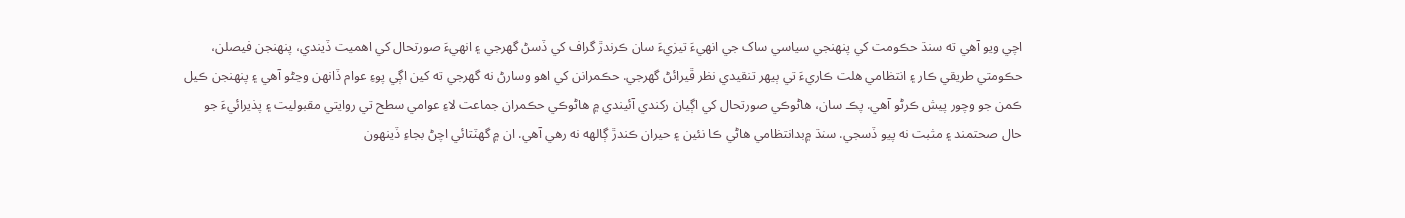اچي ويو آهي ته سنڌ حڪومت کي پنهنجي سياسي ساک جي انهيءَ تيزيءَ سان ڪرندڙ گراف کي ڏسڻ گهرجي ۽ انهيءَ صورتحال کي اهميت ڏيندي، پنهنجن فيصلن، حڪومتي طريقي ڪار ۽ انتظامي هلت ڪاريءَ تي ٻيهر تنقيدي نظر ڦيرائڻ گهرجي. حڪمرانن کي اهو وسارڻ نه گهرجي ته کين اڳي پوءِ عوام ڏانهن وڃڻو آهي ۽ پنهنجن ڪيل ڪمن جو وچور پيش ڪرڻو آهي. پڪ سان، هاڻوڪي صورتحال کي اڳيان رکندي آئيندي ۾ هاڻوڪي حڪمران جماعت لاءِ عوامي سطح تي روايتي مقبوليت ۽ پذيرائيءَ جو حال صحتمند ۽ مثبت نه پيو ڏسجي. سنڌ ۾بدانتظامي هاڻي ڪا نئين ۽ حيران ڪندڙ ڳالهه نه رهي آهي. ان ۾ گهٽتائي اچڻ بجاءِ ڏينهون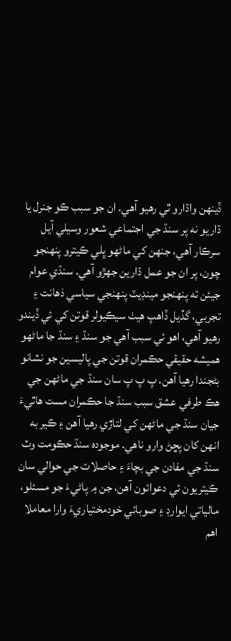ڏينهن واڌارو ٿي رهيو آهي. ان جو سبب ڪو جنرل يا ڌاريو نه پر سنڌ جي اجتماعي شعور وسيلي آيل سرڪار آهي، جنهن کي ماڻهو ڀلي ڪيترو پنهنجو چون، پر ان جو عمل ڌارين جهڙو آهي. سنڌي عوام جيئن ته پنهنجو مينڊيٽ پنهنجي سياسي ذهانت ۽ تجربي، گڏيل ڏاهپ هيٺ سيڪيولر قوتن کي ئي ڏيندو رهيو آهي، اهو ئي سبب آهي جو سنڌ ۽ سنڌ جا ماڻهو هميشه حقيقي حڪمران قوتن جي پاليسين جو نشانو بڻجندا رهيا آهن. پ پ پ سان سنڌ جي ماڻهن جي هڪ طرفي عشق سبب سنڌ جا حڪمران مست هاٿيءَ جيان سنڌ جي ماڻهن کي لتاڙي رهيا آهن ۽ ڪير به انهن کان پڇڻ وارو ناهي. موجوده سنڌ حڪومت وٽ سنڌ جي مفادن جي بچاءَ ۽ حاصلات جي حوالي سان ڪيتريون ئي دعوائون آهن، جن ۾ پاڻيءَ جو مسئلو، مالياتي ايوارڊ ۽ صوبائي خودمختياريءَ وارا معاملا اهم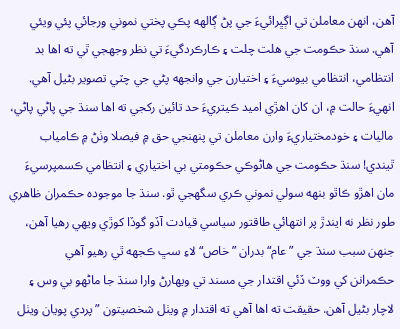آهن، انهن معاملن تي اڳڀرائيءَ جي پڻ ڳالهه پڪي پختي نموني ورجائي پئي ويئي آهي. سنڌ حڪومت جي هلت چلت ۽ ڪارڪردگيءَ تي نظر وجهجي ٿي ته اها بد انتظامي، انتظامي بيوسيءَ ۽ اختيارن جي وانجهه پڻي جي چٽي تصوير بڻيل آهي. انهيءَ حالت ۾، ان کان اهڙي اميد ڪيتريءَ حد تائين رکجي ته اها سنڌ جي پاڻي پاڻي، ماليات ۽ خودمختياريءَ وارن معاملن تي پنهنجي حق ۾ فيصلا وٺڻ ۾ ڪامياب ٿيندي! سنڌ حڪومت جي هاڻوڪي حڪومتي بي اختياري ۽ انتظامي ڪسمپرسيءَ مان اهڙو ڪاٿو بنهه سولي نموني ڪري سگهجي ٿو. سنڌ جا موجوده حڪمران ظاهري طور نظر نه ايندڙ پر انتهائي طاقتور سياسي قيادت آڏو گوڏا کوڙي ويهي رهيا آهن، جنهن سبب سنڌ جي ”عام“ بدران ”خاص“ لاءِ سڀ ڪجهه ٿي رهيو آهي
حڪمرانن کي ووٽ ڏئي اقتدار جي مسند تي ويهارڻ وارا سنڌ جا ماڻهو بي وس ۽ لاچار بڻيل آهن. حقيقت ته اها آهي ته اقتدار ۾ ويٺل شخصيتون ”پردي پويان ويٺل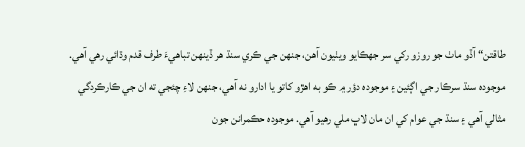طاقتن“ آڏو ماٺ جو روزو رکي سر جهڪايو ويٺيون آهن، جنهن جي ڪري سنڌ هر ڏينهن تباهيءَ طرف قدم وڌائي رهي آهي. موجوده سنڌ سرڪار جي اڳئين ۽ موجوده دؤر ۾ ڪو به اهڙو کاتو يا ادارو نه آهي، جنهن لاءِ چئجي ته ان جي ڪارڪردگي مثالي آهي ۽ سنڌ جي عوام کي ان مان لاڀ ملي رهيو آهي. موجوده حڪمرانن جون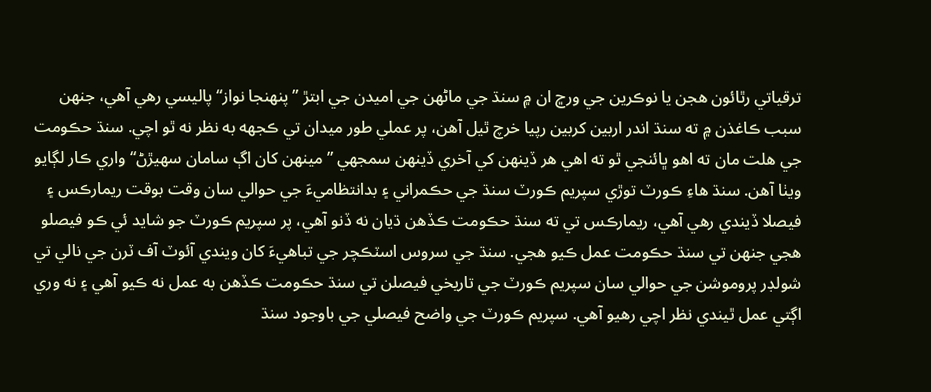ترقياتي رٿائون هجن يا نوڪرين جي ورڇ ان ۾ سنڌ جي ماڻهن جي اميدن جي ابتڙ ”پنهنجا نواز“ پاليسي رهي آهي، جنهن سبب ڪاغذن ۾ ته سنڌ اندر اربين کربين رپيا خرچ ٿيل آهن، پر عملي طور ميدان تي ڪجهه به نظر نه ٿو اچي. سنڌ حڪومت جي هلت مان ته اهو ڀائنجي ٿو ته اهي هر ڏينهن کي آخري ڏينهن سمجهي ”مينهن کان اڳ سامان سهيڙڻ“ واري ڪار لڳايو ويٺا آهن. سنڌ هاءِ ڪورٽ توڙي سپريم ڪورٽ سنڌ جي حڪمراني ۽ بدانتظاميءَ جي حوالي سان وقت بوقت ريمارڪس ۽ فيصلا ڏيندي رهي آهي، ريمارڪس تي ته سنڌ حڪومت ڪڏهن ڌيان نه ڏنو آهي، پر سپريم ڪورٽ جو شايد ئي ڪو فيصلو هجي جنهن تي سنڌ حڪومت عمل ڪيو هجي. سنڌ جي سروس اسٽڪچر جي تباهيءَ کان ويندي آئوٽ آف ٽرن جي نالي تي شولڊر پروموشن جي حوالي سان سپريم ڪورٽ جي تاريخي فيصلن تي سنڌ حڪومت ڪڏهن به عمل نه ڪيو آهي ۽ نه وري اڳتي عمل ٿيندي نظر اچي رهيو آهي. سپريم ڪورٽ جي واضح فيصلي جي باوجود سنڌ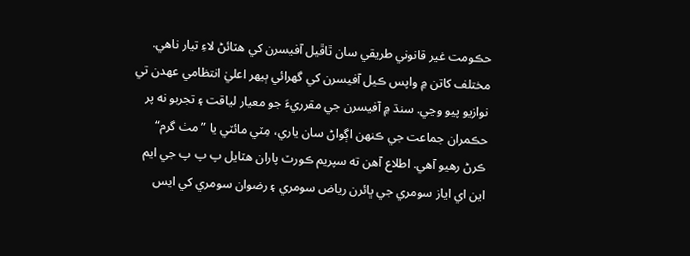حڪومت غير قانوني طريقي سان ٿاڦيل آفيسرن کي هٽائڻ لاءِ تيار ناهي. مختلف کاتن ۾ واپس ڪيل آفيسرن کي گهرائي ٻيهر اعليٰ انتظامي عهدن تي نوازيو پيو وڃي. سنڌ ۾ آفيسرن جي مقرريءَ جو معيار لياقت ۽ تجربو نه پر حڪمران جماعت جي ڪنهن اڳواڻ سان ياري، مِٽي مائٽي يا ”مٺ گرم“ ڪرڻ رهيو آهي. اطلاع آهن ته سپريم ڪورٽ پاران هٽايل پ پ پ جي ايم اين اي اياز سومري جي ڀائرن رياض سومري ۽ رضوان سومري کي ايس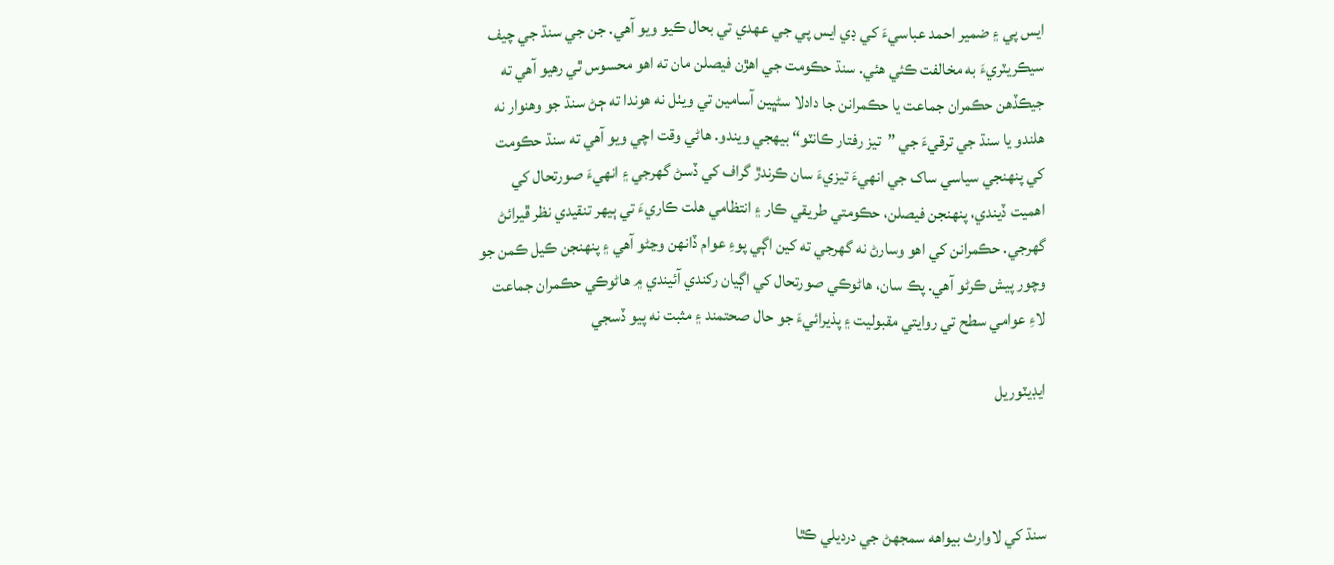ايس پي ۽ ضمير احمد عباسيءَ کي ڊي ايس پي جي عهدي تي بحال ڪيو ويو آهي. جن جي سنڌ جي چيف سيڪريٽريءَ به مخالفت ڪئي هئي. سنڌ حڪومت جي اهڙن فيصلن مان ته اهو محسوس ٿي رهيو آهي ته جيڪڏهن حڪمران جماعت يا حڪمرانن جا دادلا سڻڀين آسامين تي ويٺل نه هوندا ته ڄڻ سنڌ جو وهنوار نه هلندو يا سنڌ جي ترقيءَ جي ”تيز رفتار ڪانٽو“ بيهجي ويندو. هاڻي وقت اچي ويو آهي ته سنڌ حڪومت کي پنهنجي سياسي ساک جي انهيءَ تيزيءَ سان ڪرندڙ گراف کي ڏسڻ گهرجي ۽ انهيءَ صورتحال کي اهميت ڏيندي، پنهنجن فيصلن، حڪومتي طريقي ڪار ۽ انتظامي هلت ڪاريءَ تي ٻيهر تنقيدي نظر ڦيرائڻ گهرجي. حڪمرانن کي اهو وسارڻ نه گهرجي ته کين اڳي پوءِ عوام ڏانهن وڃڻو آهي ۽ پنهنجن ڪيل ڪمن جو وچور پيش ڪرڻو آهي. پڪ سان، هاڻوڪي صورتحال کي اڳيان رکندي آئيندي ۾ هاڻوڪي حڪمران جماعت لاءِ عوامي سطح تي روايتي مقبوليت ۽ پذيرائيءَ جو حال صحتمند ۽ مثبت نه پيو ڏسجي

ايڊيٽوريل



سنڌ کي لاوارث بيواهه سمجهڻ جي درديلي ڪٿا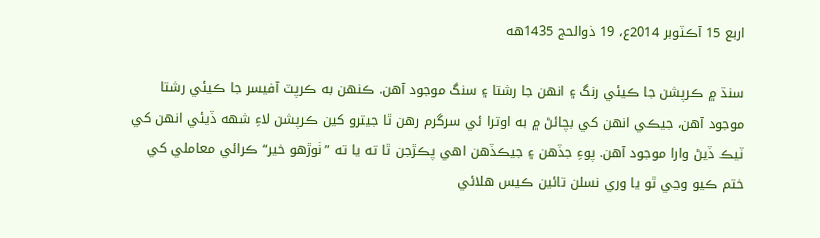اربع 15 آڪٽوبر 2014ع، 19 ذوالحج 1435هه

سنڌ ۾ ڪرپشن جا ڪيئي رنگ ۽ انهن جا رشتا ۽ سنگ موجود آهن. ڪنهن به ڪرپٽ آفيسر جا ڪيئي رشتا موجود آهن، جيڪي انهن کي بچائڻ ۾ به اوترا ئي سرگرم رهن ٿا جيترو کين ڪرپشن لاءِ شهه ڏيئي انهن کي ٽيڪ ڏيڻ وارا موجود آهن. پوءِ جڏهن ۽ جيڪڏهن اهي پڪڙجن ٿا ته يا ته ”ٺوڙهو خير“ ڪرائي معاملي کي ختم ڪيو وڃي ٿو يا وري نسلن تائين ڪيس هلائي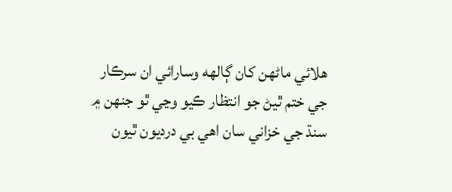هلائي ماڻهن کان ڳالهه وسارائي ان سرڪار جي ختم ٿيڻ جو انتظار ڪيو وڃي ٿو جنهن ۾ سنڌ جي خزاني سان اهي بي درديون ٿيون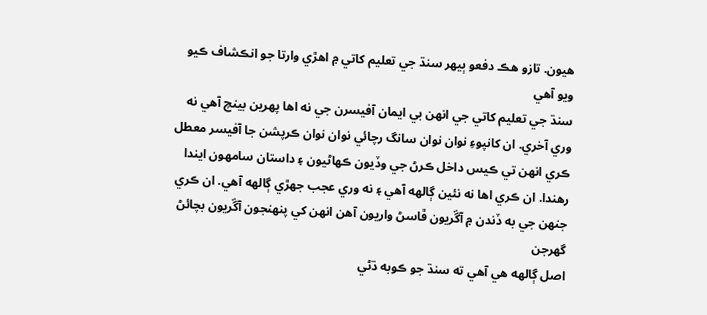هيون. تازو هڪ دفعو ٻيهر سنڌ جي تعليم کاتي ۾ اهڙي وارتا جو انڪشاف ڪيو ويو آهي
سنڌ جي تعليم کاتي جي انهن بي ايمان آفيسرن جي نه اها پهرين بينچ آهي نه وري آخري. ان کانپوءِ نوان نوان سانگ رچائي نوان نوان ڪرپشن جا آفيسر معطل ڪري انهن تي ڪيس داخل ڪرڻ جي وڏيون ڪهاڻيون ۽ داستان سامهون ايندا رهندا. ان ڪري اها نه نئين ڳالهه آهي ۽ نه وري عجب جهڙي ڳالهه آهي. ان ڪري جنهن جي به ڏندن ۾ آڱريون ڦاسڻ واريون آهن انهن کي پنهنجون آڱريون بچائڻ گهرجن
اصل ڳالهه هي آهي ته سنڌ جو ڪوبه ڌڻي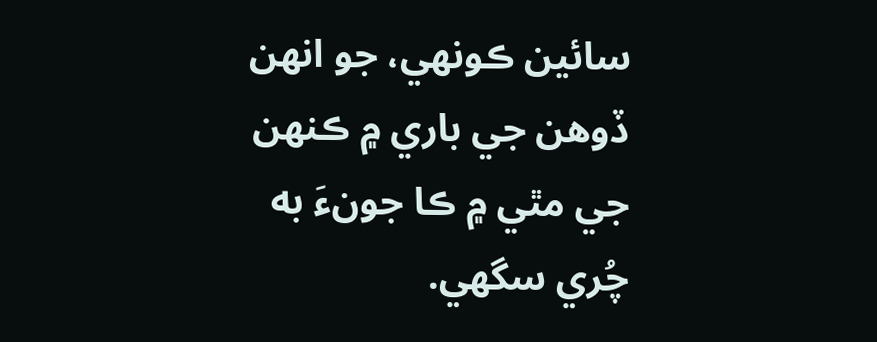سائين ڪونهي، جو انهن ڏوهن جي باري ۾ ڪنهن جي مٿي ۾ ڪا جونءَ به چُري سگهي.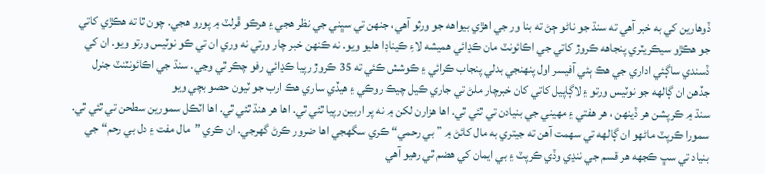ڏوهارين کي به خبر آهي ته سنڌ جو ناڻو ڄڻ ته بنا ور جي اهڙي بيواهه جو ورثو آهي، جنهن تي سڀني جي نظر هجي ۽ هرڪو ڦرلٽ ۾ پورو هجي. چون ٿا ته هڪڙي کاتي جو هڪڙو سيڪريٽري پنجاهه ڪروڙ کاتي جي اڪائونٽ مان ڪڍائي هميشه لاءِ ڪيناڊا هليو ويو. نه ڪنهن خبر چار ورتي نه وري ان تي ڪو نوٽيس ورتو ويو. ان کي ڏسندي ساڳئي اداري جي هڪ ٻئي آفيسر اول پنهنجي بدلي پنجاب ڪرائي ۽ ڪوشش ڪئي ته 35 ڪروڙ رپيا ڪڍائي رفو چڪر ٿي وڃي. سنڌ جي اڪائونٽنٽ جنرل جڏهن ان ڳالهه جو نوٽيس ورتو ۽ لاڳاپيل کاتي کان خبرچار ملڻ تي جاري ڪيل چيڪ روڪي ۽ هيڏي ساري هڪ ارب جو ٽيون حصو بچي ويو
سنڌ ۾ ڪرپشن هر ڏينهن ، هر هفتي ۽ مهيني جي بنيادن تي ٿئي ٿي. اها هزارن لکن ۾ نه پر اربين رپيا ٿئي ٿي. اها هر هنڌ ٿئي ٿي. اها اٽڪل سمورين سطحن تي ٿئي ٿي. سمورا ڪرپٽ ماڻهو ان ڳالهه تي سهمت آهن ته جيتري به مال کائڻ ۾ ” بي رحمي“ ڪري سگهجي اها ضرور ڪرڻ گهرجي. ان ڪري ”مال مفت ۽ دل بي رحم“ جي بنياد تي سڀ ڪجهه هر قسم جي ننڍي وڏي ڪرپٽ ۽ بي ايمان کي هضم ٿي رهيو آهي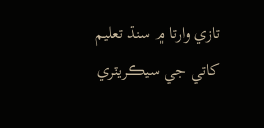تازي وارتا ۾ سنڌ تعليم کاتي جي سيڪريٽري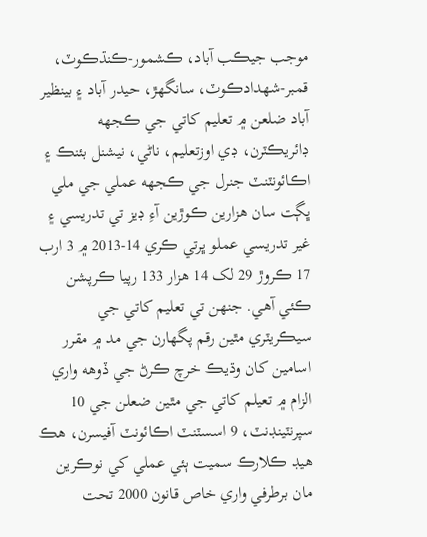موجب جيڪب آباد، ڪشمور-ڪنڌڪوٽ، قمبر-شهدادڪوٽ، سانگھڙ، حيدر آباد ۽ بينظير آباد ضلعن ۾ تعليم کاتي جي ڪجهه ڊائريڪٽرن، ڊي اوزتعليم، ناڻي، نيشنل بئنڪ ۽ اڪائونٽنٽ جنرل جي ڪجهه عملي جي ملي ڀڳت سان هزارين ڪوڙين آءِ ڊيز تي تدريسي ۽ غير تدريسي عملو ڀرتي ڪري 14-2013 ۾ 3 ارب 17 ڪروڙ 29 لک 14 هزار 133 رپيا ڪرپشن ڪئي آهي. جنهن تي تعليم کاتي جي سيڪريٽري مٿين رقم پگھارن جي مد ۾ مقرر اسامين کان وڌيڪ خرچ ڪرڻ جي ڏوهه واري الزام ۾ تعيلم کاتي جي مٿين ضعلن جي 10 سپرنٽينڊنٽ، 9 اسسٽنٽ اڪائونٽ آفيسرن، هڪ هيڊ ڪلارڪ سميت ٻئي عملي کي نوڪرين مان برطرفي واري خاص قانون 2000 تحت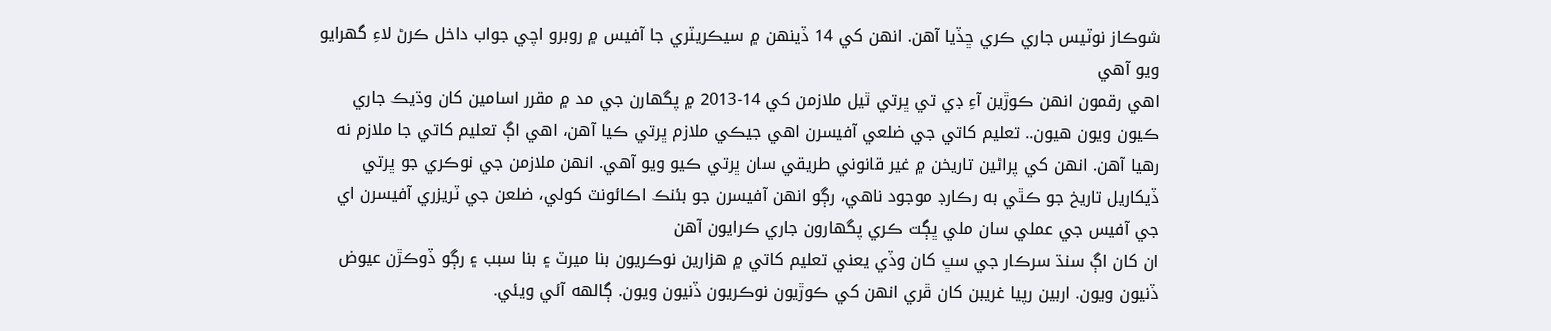شوڪاز نوٽيس جاري ڪري ڇڏيا آهن. انهن کي 14 ڏينهن ۾ سيڪريٽري جا آفيس ۾ روبرو اچي جواب داخل ڪرڻ لاءِ گهرايو ويو آهي
اهي رقمون انهن ڪوڙين آءِ ڊي تي ڀرتي ٿيل ملازمن کي 14-2013 ۾ پگھارن جي مد ۾ مقرر اسامين کان وڌيڪ جاري ڪيون ويون هيون.. تعليم کاتي جي ضلعي آفيسرن اهي جيڪي ملازم ڀرتي ڪيا آهن، اهي اڳ تعليم کاتي جا ملازم نه رهيا آهن. انهن کي پراڻين تاريخن ۾ غير قانوني طريقي سان ڀرتي ڪيو ويو آهي. انهن ملازمن جي نوڪري جو ڀرتي ڏيکاريل تاريخ جو ڪٿي به رڪارڊ موجود ناهي، رڳو انهن آفيسرن جو بئنڪ اڪائونٽ کولي، ضلعن جي ٽريزري آفيسرن اي جي آفيس جي عملي سان ملي ڀڳت ڪري پگهارون جاري ڪرايون آهن
ان کان اڳ سنڌ سرڪار جي سڀ کان وڏي يعني تعليم کاتي ۾ هزارين نوڪريون بنا ميرٽ ۽ بنا سبب ۽ رڳو ڏوڪڙن عيوض ڏنيون ويون. اربين رپيا غريبن کان ڦري انهن کي ڪوڙيون نوڪريون ڏنيون ويون. ڳالهه آئي ويئي.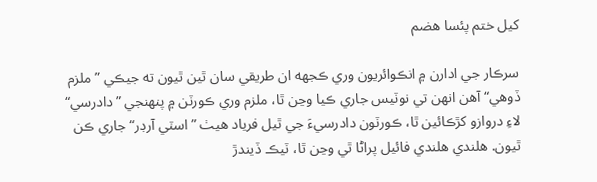کيل ختم پئسا هضم

سرڪار جي ادارن ۾ انڪوائريون وري ڪجهه ان طريقي سان ٿين ٿيون ته جيڪي ”ملزم ڏوهي“ آهن انهن تي نوٽيس جاري ڪيا وڃن ٿا، ملزم وري ڪورٽن ۾ پنهنجي ”دادرسي“ لاءِ دروازو کڙڪائين ٿا، ڪورٽون دادرسيءَ جي ٿيل فرياد هيٺ ”اسٽي آرڊر“ جاري ڪن ٿيون. هلندي هلندي فائيل پراڻا ٿي وڃن ٿا، ٽيڪ ڏيندڙ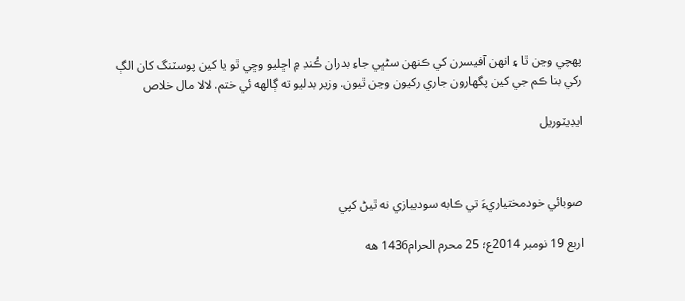پهچي وڃن ٿا ۽ انهن آفيسرن کي ڪنهن سڻڀي جاءِ بدران ڪُنڊ ۾ اڇليو وڇي ٿو يا کين پوسٽنگ کان الڳ رکي بنا ڪم جي کين پگهارون جاري رکيون وڃن ٿيون. وزير بدليو ته ڳالهه ئي ختم. لالا مال خلاص

ايڊيٽوريل



صوبائي خودمختياريءَ تي ڪابه سوديبازي نه ٿيڻ کپي

اربع 19 نومبر 2014ع؛ 25 محرم الحرام1436 هه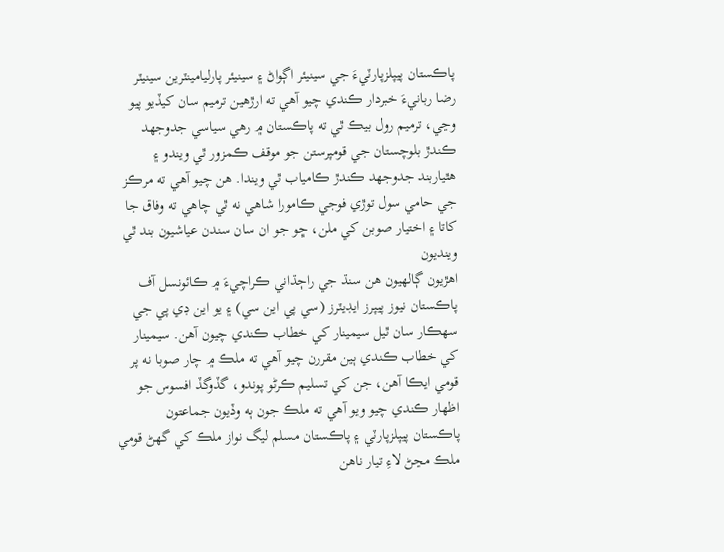پاڪستان پيپلزپارٽيءَ جي سينيئر اڳواڻ ۽ سينيئر پارليامينٽرين سينيٽر رضا ربانيءَ خبردار ڪندي چيو آهي ته ارڙهين ترميم سان کيڏيو پيو وڃي، ترميم رول بيڪ ٿي ته پاڪستان ۾ رهي سياسي جدوجهد ڪندڙ بلوچستان جي قومپرستن جو موقف ڪمزور ٿي ويندو ۽ هٿياربند جدوجهد ڪندڙ ڪامياب ٿي ويندا. هن چيو آهي ته مرڪز جي حامي سول توڙي فوجي ڪامورا شاهي نه ٿي چاهي ته وفاق جا کاتا ۽ اختيار صوبن کي ملن، ڇو جو ان سان سندن عياشيون بند ٿي وينديون
اهڙيون ڳالهيون هن سنڌ جي راڄڌاني ڪراچيءَ ۾ ڪائونسل آف پاڪستان نيوز پيپرز ايڊيٽرز (سي پي اين سي) ۽ يو اين ڊي پي جي سهڪار سان ٿيل سيمينار کي خطاب ڪندي چيون آهن. سيمينار کي خطاب ڪندي ٻين مقررن چيو آهي ته ملڪ ۾ چار صوبا نه پر قومي ايڪا آهن، جن کي تسليم ڪرڻو پوندو، گڏوگڏ افسوس جو اظهار ڪندي چيو ويو آهي ته ملڪ جون ٻه وڏيون جماعتون پاڪستان پيپلزپارٽي ۽ پاڪستان مسلم ليگ نواز ملڪ کي گهڻ قومي ملڪ مڃڻ لاءِ تيار ناهن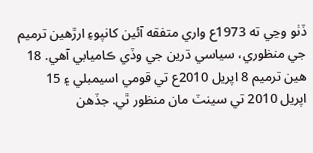ڏٺو وڃي ته 1973ع واري متفقه آئين کانپوءِ ارڙهين ترميم جي منظوري، سياسي ڌرين جي وڏي ڪاميابي آهي. 18 هين ترميم 8 اپريل 2010ع تي قومي اسيمبلي ۽ 15 اپريل 2010 تي سينٽ مان منظور ٿي. جڏهن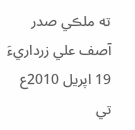ته ملڪي صدر آصف علي زرداريءَ 19 اپريل 2010ع تي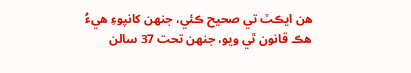هن ايڪٽ تي صحيح ڪئي، جنهن کانپوءِ هيءُ هڪ قانون ٿي ويو، جنهن تحت 37 سالن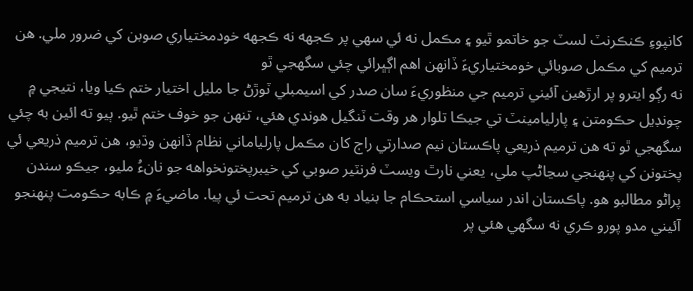کانپوءِ ڪنڪرنٽ لسٽ جو خاتمو ٿيو ۽ مڪمل نه ئي سهي پر ڪجهه نه ڪجهه خودمختياري صوبن کي ضرور ملي. هن ترميم کي مڪمل صوبائي خومختياريءَ ڏانهن اهم اڳڀرائي چئي سگهجي ٿو
نه رڳو ايترو پر ارڙهين آئيني ترميم جي منظوريءَ سان صدر کي اسيمبلي ٽوڙڻ جا مليل اختيار ختم ڪيا ويا، نتيجي ۾ چونڊيل حڪومتن ۽ پارليامينٽ تي جيڪا تلوار هر وقت ٽنگيل هوندي هئي، تنهن جو خوف ختم ٿيو. ٻيو ته ائين به چئي سگهجي ٿو ته هن ترميم ذريعي پاڪستان نيم صدارتي راڄ کان مڪمل پارلياماني نظام ڏانهن وڌيو، هن ترميم ذريعي ئي پختونن کي پنهنجي سڃاڻپ ملي، يعني نارٿ ويسٽ فرنٽير صوبي کي خيبرپختونخواهه جو نانءُ مليو، جيڪو سندن پراڻو مطالبو هو. پاڪستان اندر سياسي استحڪام جا بنياد به هن ترميم تحت ئي پيا. ماضيءَ ۾ ڪابه حڪومت پنهنجو آئيني مدو پورو ڪري نه سگهي هئي پر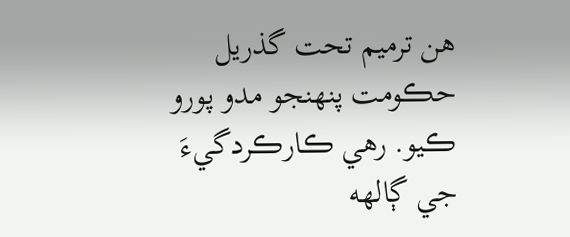هن ترميم تحت گذريل حڪومت پنهنجو مدو پورو ڪيو. رهي ڪارڪردگيءَ جي ڳالهه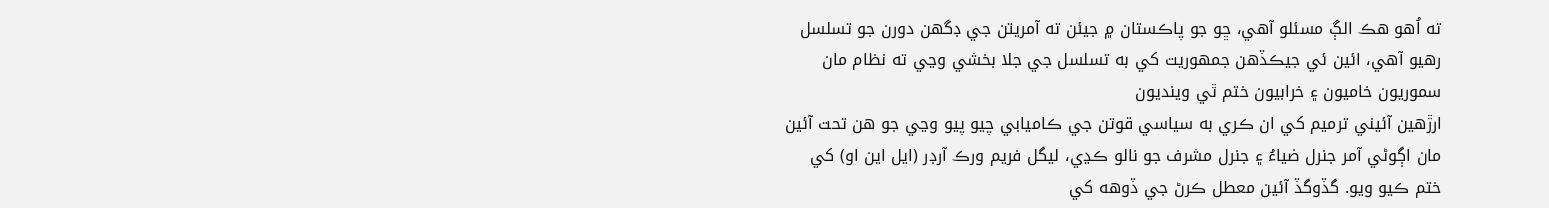ته اُهو هڪ الڳ مسئلو آهي، ڇو جو پاڪستان ۾ جيئن ته آمريتن جي ڊگهن دورن جو تسلسل رهيو آهي، ائين ئي جيڪڏهن جمهوريت کي به تسلسل جي جلا بخشي وڃي ته نظام مان سموريون خاميون ۽ خرابيون ختم ٿي وينديون
ارڙهين آئيني ترميم کي ان ڪري به سياسي قوتن جي ڪاميابي چيو پيو وڃي جو هن تحت آئين مان اڳوڻي آمر جنرل ضياءُ ۽ جنرل مشرف جو نالو ڪڍي، ليگل فريم ورڪ آرڊر (ايل اين او) کي ختم ڪيو ويو. گڏوگڏ آئين معطل ڪرڻ جي ڏوهه کي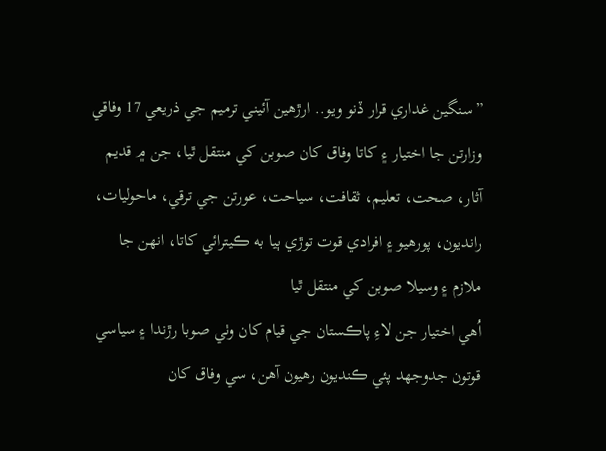”سنگين غداري قرار ڏنو ويو.. ارڙهين آئيني ترميم جي ذريعي 17 وفاقي وزارتن جا اختيار ۽ کاتا وفاق کان صوبن کي منتقل ٿيا، جن ۾ قديم آثار، صحت، تعليم، ثقافت، سياحت، عورتن جي ترقي، ماحوليات، رانديون، پورهيو ۽ افرادي قوت توڙي ٻيا به ڪيترائي کاتا، انهن جا ملازم ۽ وسيلا صوبن کي منتقل ٿيا
اُهي اختيار جن لاءِ پاڪستان جي قيام کان وٺي صوبا رڙندا ۽ سياسي قوتون جدوجهد پئي ڪنديون رهيون آهن، سي وفاق کان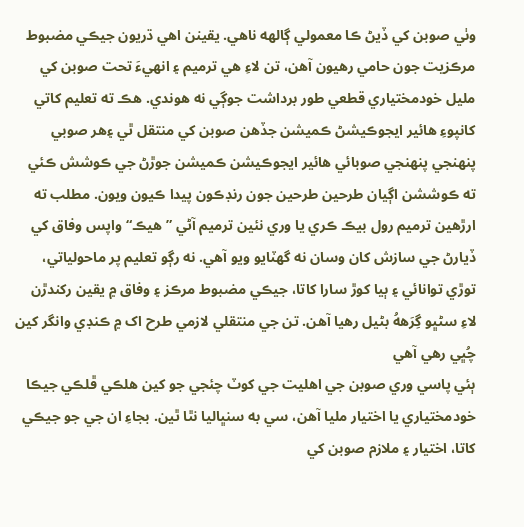وٺي صوبن کي ڏيڻ ڪا معمولي ڳالهه ناهي. يقينن اهي ڌريون جيڪي مضبوط مرڪزيت جون حامي رهيون آهن، تن لاءِ هي ترميم ۽ انهيءَ تحت صوبن کي مليل خودمختياري قطعي طور برداشت جوڳي نه هوندي. هڪ ته تعليم کاتي کانپوءِ هائير ايجوڪيشڻ ڪميشن جڏهن صوبن کي منتقل ٿي ۽هر صوبي پنهنجي پنهنجي صوبائي هائير ايجوڪيشن ڪميشن جوڙڻ جي ڪوشش ڪئي ته ڪوششن اڳيان طرحين طرحين جون رنڊڪون پيدا ڪيون ويون. مطلب ته ارڙهين ترميم رول بيڪ ڪري يا وري نئين ترميم آڻي ”هيڪ“ واپس وفاق کي ڏيارڻ جي سازش کان وسان نه گهٽايو ويو آهي. نه رڳو تعليم پر ماحولياتي، توڙي توانائي ۽ ٻيا کوڙ سارا کاتا، جيڪي مضبوط مرڪز ۽ وفاق ۾ يقين رکندڙن لاءِ سڻڀو گِرَههُ بڻيل رهيا آهن. تن جي منتقلي لازمي طرح اک ۾ ڪنڊي وانگر کين چُڀي رهي آهي
ٻئي پاسي وري صوبن جي اهليت جي کوٽ چئجي جو کين هلڪي ڦلڪي جيڪا خودمختياري يا اختيار مليا آهن، سي به سنڀاليا نٿا ٿين. بجاءِ ان جي جو جيڪي کاتا، اختيار ۽ ملازم صوبن کي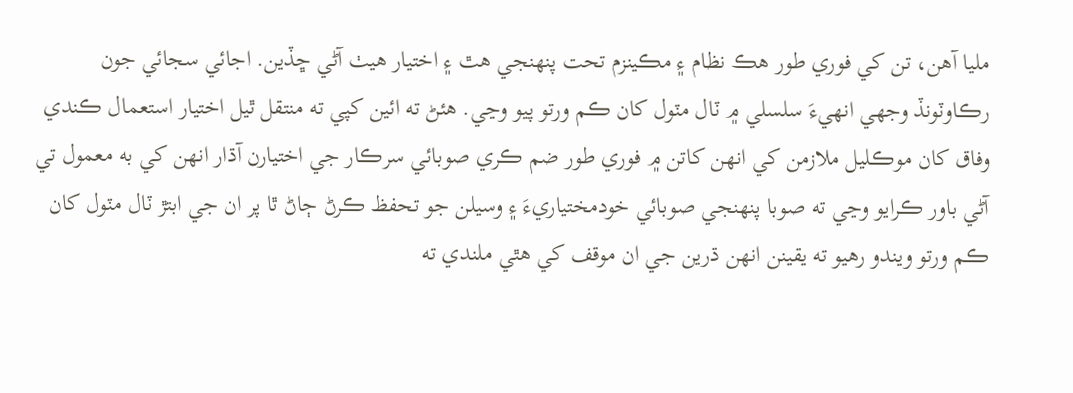مليا آهن، تن کي فوري طور هڪ نظام ۽ مڪينزم تحت پنهنجي هٿ ۽ اختيار هيٺ آڻي ڇڏين. اجائي سجائي جون رڪاوٽونڏ وجھي انهيءَ سلسلي ۾ ٽال مٽول کان ڪم ورتو پيو وڃي. هئڻ ته ائين کپي ته منتقل ٿيل اختيار استعمال ڪندي وفاق کان موڪليل ملازمن کي انهن کاتن ۾ فوري طور ضم ڪري صوبائي سرڪار جي اختيارن آڌار انهن کي به معمول تي آڻي باور ڪرايو وڃي ته صوبا پنهنجي صوبائي خودمختياريءَ ۽ وسيلن جو تحفظ ڪرڻ ڄاڻ ٿا پر ان جي ابتڙ ٽال مٽول کان ڪم ورتو ويندو رهيو ته يقينن انهن ڌرين جي ان موقف کي هٿي ملندي ته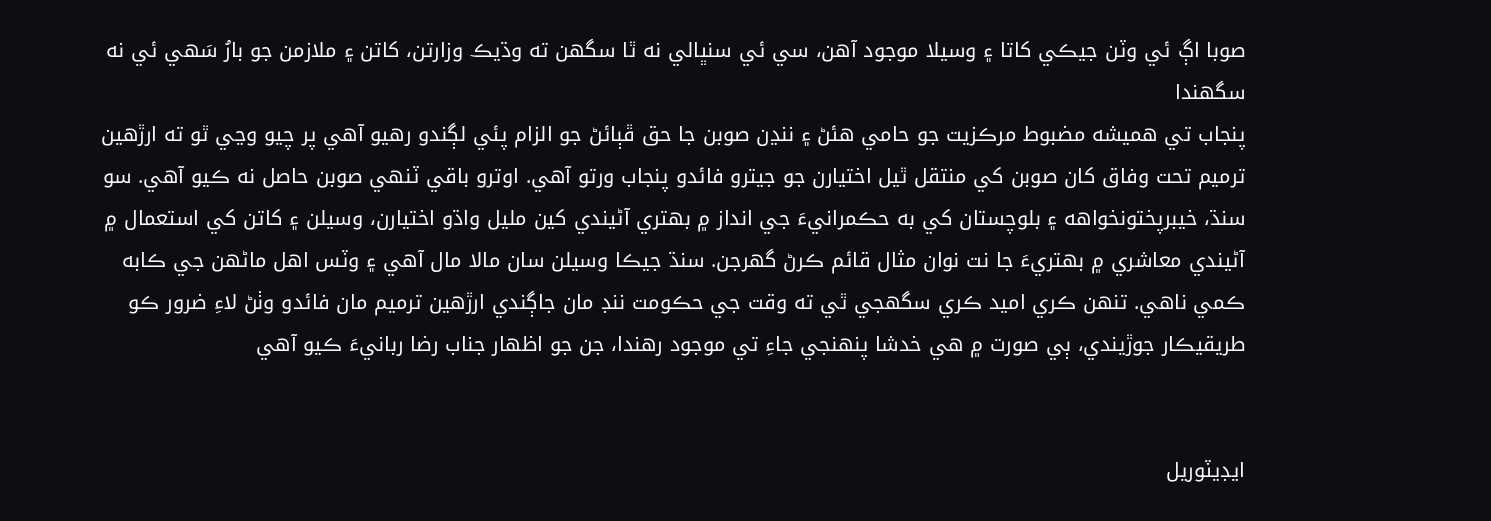صوبا اڳ ئي وٽن جيڪي کاتا ۽ وسيلا موجود آهن، سي ئي سنڀالي نه ٿا سگهن ته وڌيڪ وزارتن، کاتن ۽ ملازمن جو بارُ سَهي ئي نه سگهندا
پنجاب تي هميشه مضبوط مرڪزيت جو حامي هئڻ ۽ ننڍن صوبن جا حق ڦٻائڻ جو الزام پئي لڳندو رهيو آهي پر چيو وڃي ٿو ته ارڙهين ترميم تحت وفاق کان صوبن کي منتقل ٿيل اختيارن جو جيترو فائدو پنجاب ورتو آهي. اوترو باقي ٽنهي صوبن حاصل نه ڪيو آهي. سو سنڌ، خيبرپختونخواهه ۽ بلوچستان کي به حڪمرانيءَ جي انداز ۾ بهتري آڻيندي کين مليل واڌو اختيارن، وسيلن ۽ کاتن کي استعمال ۾ آڻيندي معاشري ۾ بهتريءَ جا نت نوان مثال قائم ڪرڻ گهرجن. سنڌ جيڪا وسيلن سان مالا مال آهي ۽ وٽس اهل ماڻهن جي ڪابه ڪمي ناهي. تنهن ڪري اميد ڪري سگهجي ٿي ته وقت جي حڪومت ننڊ مان جاڳندي ارڙهين ترميم مان فائدو وٺڻ لاءِ ضرور ڪو طريقيڪار جوڙيندي، ٻي صورت ۾ هي خدشا پنهنجي جاءِ تي موجود رهندا، جن جو اظهار جناب رضا ربانيءَ ڪيو آهي


ايڊيٽوريل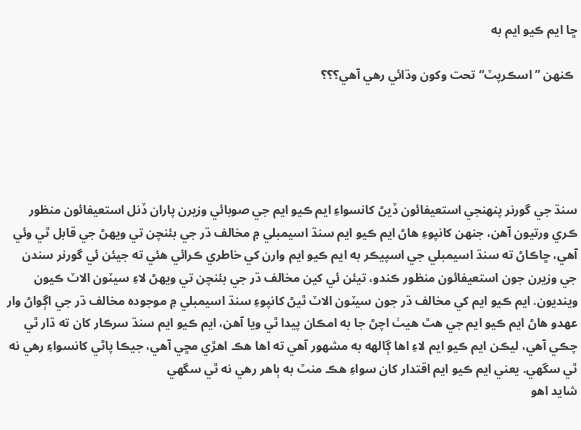ڇا ايم ڪيو ايم به

 ڪنهن ”اسڪرپٽ“ تحت وکون وڌائي رهي آهي؟؟؟





سنڌ جي گورنر پنهنجي استعيفائون ڏيڻ کانسواءِ ايم ڪيو ايم جي صوبائي وزيرن پاران ڏنل استعيفائون منظور ڪري ورتيون آهن، جنهن کانپوءِ هاڻ ايم ڪيو ايم سنڌ اسيمبلي ۾ مخالف ڌر جي بئنچن تي ويهڻ جي قابل ٿي وئي آهي، ڇاڪاڻ ته سنڌ اسيمبلي جي اسپيڪر به ايم ڪيو ايم وارن کي خاطري ڪرائي هئي ته جيئن ئي گورنر سندن جي وزيرن جون استعيفائون منظور ڪندو، تيئن ئي کين مخالف ڌر جي بئنچن تي ويهڻ لاءِ سيٽون الاٽ ڪيون وينديون. ايم ڪيو ايم کي مخالف ڌر جون سيٽون الاٽ ٿيڻ کانپوءِ سنڌ اسيمبلي ۾ موجوده مخالف ڌر جي اڳواڻ وار عهدو هاڻ ايم ڪيو ايم جي هٿ هيٺ اچڻ جا به امڪان پيدا ٿي ويا آهن، ايم ڪيو ايم سنڌ سرڪار کان ته ڌار ٿي چڪي آهي، ليڪن ايم ڪيو ايم لاءِ اها ڳالهه به مشهور آهي ته اها هڪ اهڙي مڇي آهي، جيڪا پاڻي کانسواءِ رهي نه ٿي سگهي. يعني ايم ڪيو ايم اقتدار کان سواءِ هڪ منٽ به ٻاهر رهي نه ٿي سگهي
شايد اهو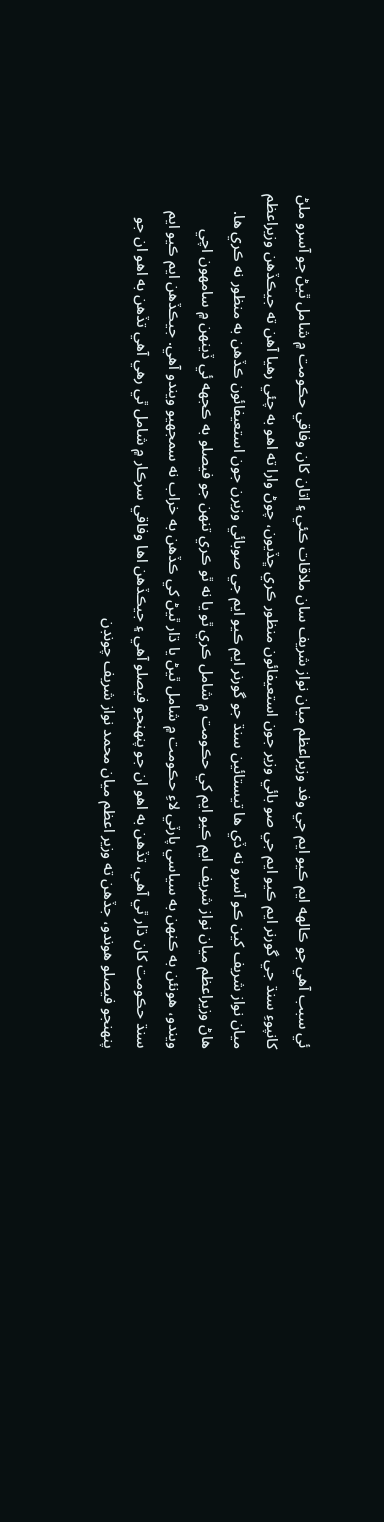ئي سبب آهي جو ڪالهه ايم ڪيو ايم جي وفد وزيراعظم ميان نواز شريف سان ملاقات ڪئي ۽ اتان کان وفاقي حڪومت ۾ شامل ٿيڻ جو آسرو ملڻ کانپوءِ سنڌ جي گورنر ايم ڪيو ايم جي صو بائي وزير جون استعيفائون منظور ڪري ڇڏيون، چوڻ وارا ته اهو به چئي رهيا آهن ته جيڪڏهن وزيراعظم ميان نواز شريف کين ڪو آسرو نه ڏي ها تيستائين سنڌ جو گورنر ايم ڪيو ايم جي صوبائي وزيرن جون استعيفائون ڪڏهن به منظور نه ڪري ها. هاڻ وزيراعظم ميان نواز شريف ايم ڪيو ايم کي حڪومت ۾ شامل ڪري ٿو يا نه ٿو ڪري تنهن جو فيصلو به ڪجهه ئي ڏينهن ۾ سامهون اچي ويندو، هونئن به ڪنهن به سياسي پارٽي لاءِ حڪومت ۾ شامل ٿيڻ يا ڌار ٿيڻ کي ڪڏهن به خراب نه سمجهيو ويندو آهي. جيڪڏهن ايم ڪيو ايم سنڌ حڪومت کان ڌار ٿي آهي، تڏهن به اهو ان جو پنهنجو فيصلو آهي ۽ جيڪڏهن اها وفاقي سرڪار ۾ شامل ٿي رهي آهي تڏهن به اهو ان جو پنهنجو فيصلو هوندو، جڏهن ته وزير اعظم ميان محمد نواز شريف چونڊن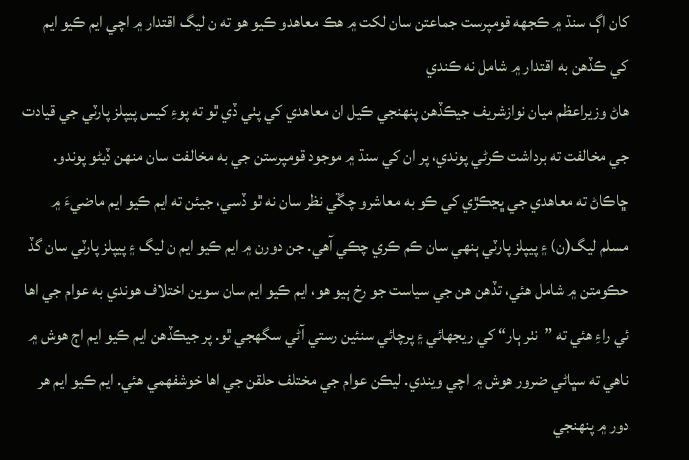کان اڳ سنڌ ۾ ڪجهه قومپرست جماعتن سان لکت ۾ هڪ معاهدو ڪيو هو ته ن ليگ اقتدار ۾ اچي ايم ڪيو ايم کي ڪڏهن به اقتدار ۾ شامل نه ڪندي
هاڻ وزيراعظم ميان نوازشريف جيڪڏهن پنهنجي ڪيل ان معاهدي کي پٺي ڏي ٿو ته پوءِ کيس پيپلز پارٽي جي قيادت جي مخالفت ته برداشت ڪرڻي پوندي، پر ان کي سنڌ ۾ موجود قومپرستن جي به مخالفت سان منهن ڏيڻو پوندو. ڇاڪاڻ ته معاهدي جي ڀڃڪڙي کي ڪو به معاشرو چڱي نظر سان نه ٿو ڏسي، جيئن ته ايم ڪيو ايم ماضيءَ ۾ مسلم ليگ(ن) ۽ پيپلز پارٽي ٻنهي سان ڪم ڪري چڪي آهي. جن دورن ۾ ايم ڪيو ايم ن ليگ ۽ پيپلز پارٽي سان گڏ حڪومتن ۾ شامل هئي، تڏهن هن جي سياست جو رخ ٻيو هو، ايم ڪيو ايم سان سوين اختلاف هوندي به عوام جي اها ئي راءِ هئي ته ”نٺر ٻار“ کي ريجهائي ۽ پرچائي سنئين رستي آڻي سگهجي ٿو. پر جيڪڏهن ايم ڪيو ايم اڄ هوش ۾ ناهي ته سڀاڻي ضرور هوش ۾ اچي ويندي. ليڪن عوام جي مختلف حلقن جي اها خوشفهمي هئي. ايم ڪيو ايم هر دور ۾ پنهنجي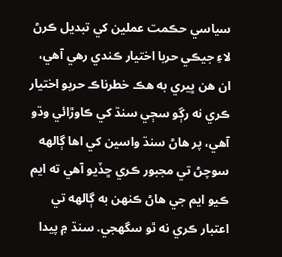سياسي حڪمت عملين کي تبديل ڪرڻ لاءِ جيڪي حربا اختيار ڪندي رهي آهي، ان هن ڀيري به هڪ خطرناڪ حربو اختيار ڪري نه رڳو سڄي سنڌ کي ڪاوڙائي وڌو آهي، پر هاڻ سنڌ واسين کي اها ڳالهه سوچڻ تي مجبور ڪري ڇڏيو آهي ته ايم ڪيو ايم جي هاڻ ڪنهن به ڳالهه تي اعتبار ڪري نه ٿو سگهجي. سنڌ ۾ پيدا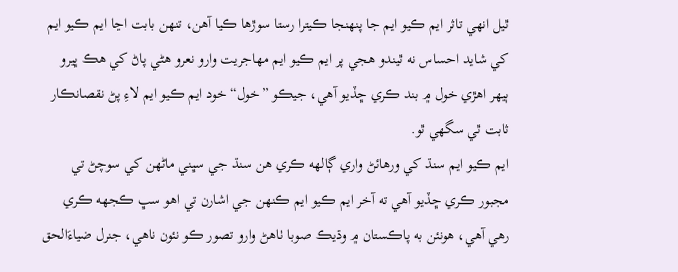ٿيل انهي تاثر ايم ڪيو ايم جا پنهنجا ڪيترا رستا سوڙها ڪيا آهن، تنهن بابت اڃا ايم ڪيو ايم کي شايد احساس نه ٿيندو هجي پر ايم ڪيو ايم مهاجريت وارو نعرو هڻي پاڻ کي هڪ ڀيرو ٻيهر اهڙي خول ۾ بند ڪري ڇڏيو آهي، جيڪو ”خول“ خود ايم ڪيو ايم لاءِ پڻ نقصانڪار ثابت ٿي سگهي ٿو.
ايم ڪيو ايم سنڌ کي ورهائڻ واري ڳالهه ڪري هن سنڌ جي سڀني ماڻهن کي سوچڻ تي مجبور ڪري ڇڏيو آهي ته آخر ايم ڪيو ايم ڪنهن جي اشارن تي اهو سڀ ڪجهه ڪري رهي آهي، هونئن به پاڪستان ۾ وڌيڪ صوبا ٺاهڻ وارو تصور ڪو نئون ناهي، جنرل ضياءَالحق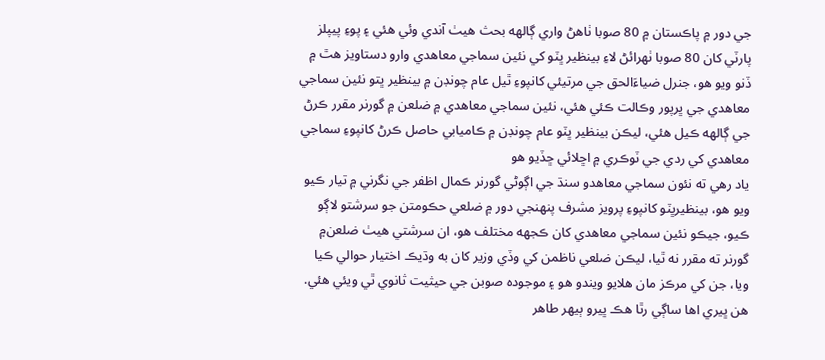جي دور ۾ پاڪستان ۾ 80 صوبا ٺاهڻ واري ڳالهه بحث هيٺ آندي وئي هئي ۽ پوءِ پيپلز پارٽي کان 80 صوبا ٺهرائڻ لاءِ بينظير ڀٽو کي نئين سماجي معاهدي وارو دستاويز هٿ ۾ ڏنو ويو هو، جنرل ضياءَالحق جي مرتيئي کانپوءِ ٿيل عام چونڊن ۾ بينظير ڀتو نئين سماجي معاهدي جي ڀرپور وڪالت ڪئي هئي، نئين سماجي معاهدي ۾ ضلعن ۾ گورنر مقرر ڪرڻ جي ڳالهه ڪيل هئي، ليڪن بينظير ڀٽو عام چونڊن ۾ ڪاميابي حاصل ڪرڻ کانپوءِ سماجي معاهدي کي ردي جي ٽوڪري ۾ اڇلائي ڇڏيو هو
ياد رهي ته نئون سماجي معاهدو سنڌ جي اڳوڻي گورنر ڪمال اظفر جي نگرني ۾ تيار ڪيو ويو هو، بينظيرڀٽو کانپوءِ پرويز مشرف پنهنجي دور ۾ ضلعي حڪومتن جو سرشتو لاڳو ڪيو، جيڪو نئين سماجي معاهدي کان ڪجهه مختلف هو، ان سرشتي هيٺ ضلعن۾ گورنر ته مقرر نه ٿيا، ليڪن ضلعي ناظمن کي وڏي وزير کان به وڌيڪ اختيار حوالي ڪيا ويا، جن کي مرڪز مان هلايو ويندو هو ۽ موجوده صوبن جي حيثيت ثانوي ٿي ويئي هئي. هن ڀيري اها ساڳي رٿا هڪ ڀيرو ٻيهر طاهر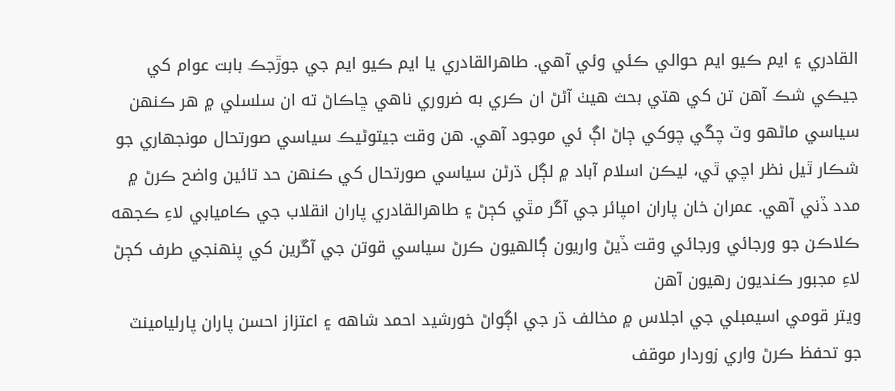القادري ۽ ايم ڪيو ايم حوالي ڪئي وئي آهي. طاهرالقادري يا ايم ڪيو ايم جي جوڙجڪ بابت عوام کي جيڪي شڪ آهن تن کي هتي بحث هيٺ آڻڻ ان ڪري به ضروري ناهي ڇاڪاڻ ته ان سلسلي ۾ هر ڪنهن سياسي ماڻهو وٽ چڱي چوکي ڄاڻ اڳ ئي موجود آهي. هن وقت جيتوڻيڪ سياسي صورتحال مونجهاري جو شڪار ٿيل نظر اچي ٿي، ليڪن اسلام آباد ۾ لڳل ڌرڻن سياسي صورتحال کي ڪنهن حد تائين واضح ڪرڻ ۾ مدد ڏني آهي. عمران خان پاران امپائر جي آڱر مٿي کڄڻ ۽ طاهرالقادري پاران انقلاب جي ڪاميابي لاءِ ڪجهه ڪلاڪن جو ورجائي ورجائي وقت ڏيڻ واريون ڳالهيون ڪرڻ سياسي قوتن جي آڱرين کي پنهنجي طرف کڄڻ لاءِ مجبور ڪنديون رهيون آهن
ويتر قومي اسيمبلي جي اجلاس ۾ مخالف ڌر جي اڳواڻ خورشيد احمد شاهه ۽ اعتزاز احسن پاران پارليامينٽ جو تحفظ ڪرڻ واري زوردار موقف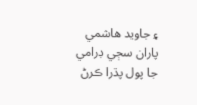۽ جاويد هاشمي پاران سڄي ڊرامي جا پول پڌرا ڪرڻ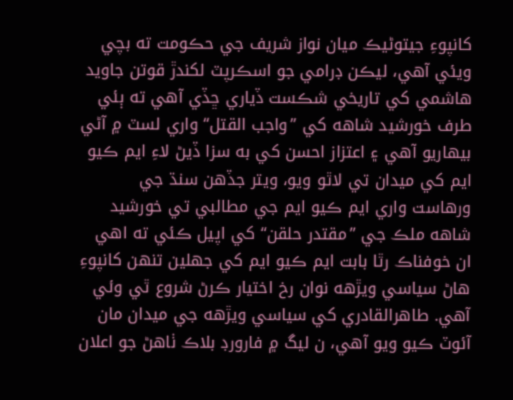کانپوءِ جيتوڻيڪ ميان نواز شريف جي حڪومت ته بچي ويئي آهي، ليڪن ڊرامي جو اسڪرپٽ لکندڙ قوتن جاويد هاشمي کي تاريخي شڪست ڏياري ڇڏي آهي ته ٻئي طرف خورشيد شاهه کي ”واجب القتل“ واري لسٽ ۾ آڻي بيهاريو آهي ۽ اعتزاز احسن کي به سزا ڏيڻ لاءِ ايم ڪيو ايم کي ميدان تي لاٿو ويو، ويتر جڏهن سنڌ جي ورهاست واري ايم ڪيو ايم جي مطالبي تي خورشيد شاهه ملڪ جي ”مقتدر حلقن“ کي اپيل ڪئي ته اهي ان خوفناڪ رٿا بابت ايم ڪيو ايم کي جهلين تنهن کانپوءِ هاڻ سياسي ويڙهه نوان رخ اختيار ڪرڻ شروع ٿي وئي آهي. طاهرالقادري کي سياسي ويڙهه جي ميدان مان آئوٽ ڪيو ويو آهي، ن ليگ ۾ فارورڊ بلاڪ ٺاهڻ جو اعلان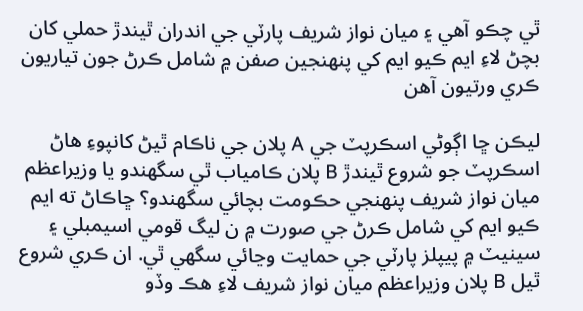ٿي چڪو آهي ۽ ميان نواز شريف پارٽي جي اندران ٿيندڙ حملي کان بچڻ لاءِ ايم ڪيو ايم کي پنهنجين صفن ۾ شامل ڪرڻ جون تياريون ڪري ورتيون آهن

ليڪن ڇا اڳوڻي اسڪرپٽ جي A پلان جي ناڪام ٿيڻ کانپوءِ هاڻ اسڪرپٽ جو شروع ٿيندڙ B پلان ڪامياب ٿي سگهندو يا وزيراعظم ميان نواز شريف پنهنجي حڪومت بچائي سگهندو؟ ڇاڪاڻ ته ايم ڪيو ايم کي شامل ڪرڻ جي صورت ۾ ن ليگ قومي اسيمبلي ۽ سينيٽ ۾ پيپلز پارٽي جي حمايت وڃائي سگهي ٿي. ان ڪري شروع ٿيل B پلان وزيراعظم ميان نواز شريف لاءِ هڪ وڏو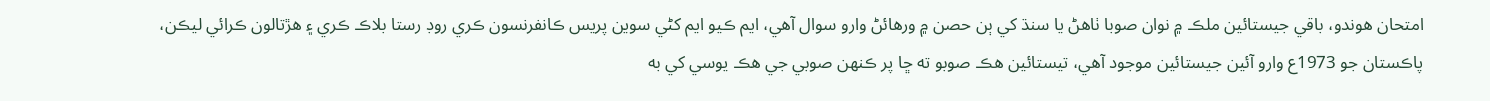امتحان هوندو، باقي جيستائين ملڪ ۾ نوان صوبا ٺاهڻ يا سنڌ کي ٻن حصن ۾ ورهائڻ وارو سوال آهي، ايم ڪيو ايم کڻي سوين پريس ڪانفرنسون ڪري روڊ رستا بلاڪ ڪري ۽ هڙتالون ڪرائي ليڪن، پاڪستان جو 1973ع وارو آئين جيستائين موجود آهي، تيستائين هڪ صوبو ته ڇا پر ڪنهن صوبي جي هڪ يوسي کي به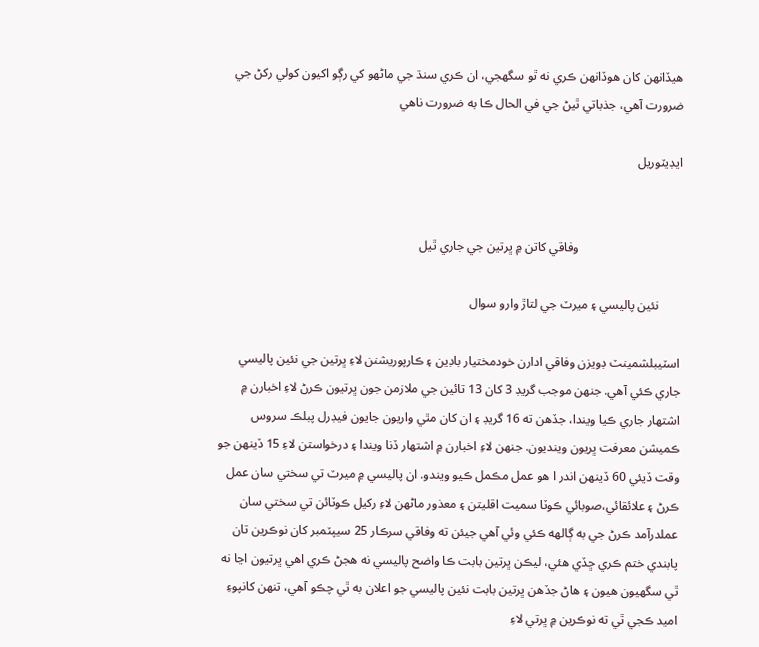هيڏانهن کان هوڏانهن ڪري نه ٿو سگهجي، ان ڪري سنڌ جي ماڻهو کي رڳو اکيون کولي رکڻ جي ضرورت آهي، جذباتي ٿيڻ جي في الحال ڪا به ضرورت ناهي

ايڊيٽوريل


                                 وفاقي کاتن ۾ ڀرتين جي جاري ٿيل

       نئين پاليسي ۽ ميرٽ جي لتاڙ وارو سوال

اسٽيبلشمينٽ ڊويزن وفاقي ادارن خودمختيار باڊين ۽ ڪارپوريشنن لاءِ ڀرتين جي نئين پاليسي جاري ڪئي آهي. جنهن موجب گريڊ 3 کان 13 تائين جي ملازمن جون ڀرتيون ڪرڻ لاءِ اخبارن ۾ اشتهار جاري ڪيا ويندا، جڏهن ته 16 گريڊ ۽ ان کان مٿي واريون جايون فيڊرل پبلڪ سروس ڪميشن معرفت ڀريون وينديون. جنهن لاءِ اخبارن ۾ اشتهار ڏنا ويندا ۽ درخواستن لاءِ 15 ڏينهن جو وقت ڏيئي 60 ڏينهن اندر ا هو عمل مڪمل ڪيو ويندو. ان پاليسي ۾ ميرٽ تي سختي سان عمل ڪرڻ ۽ علائقائي،صوبائي ڪوٽا سميت اقليتن ۽ معذور ماڻهن لاءِ رکيل ڪوٽائن تي سختي سان عملدرآمد ڪرڻ جي به ڳالهه ڪئي وئي آهي جيئن ته وفاقي سرڪار 25 سيپٽمبر کان نوڪرين تان پابندي ختم ڪري ڇڏي هئي، ليڪن ڀرتين بابت ڪا واضح پاليسي نه هجڻ ڪري اهي ڀرتيون اڃا نه ٿي سگهيون هيون ۽ هاڻ جڏهن ڀرتين بابت نئين پاليسي جو اعلان به ٿي چڪو آهي، تنهن کانپوءِ اميد ڪجي ٿي ته نوڪرين ۾ ڀرتي لاءِ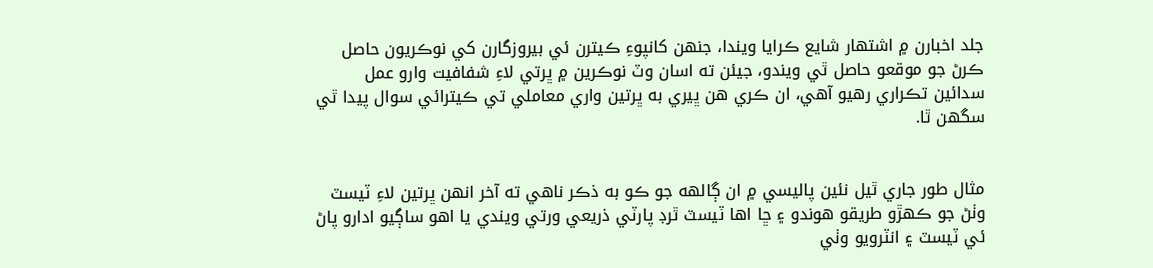جلد اخبارن ۾ اشتهار شايع ڪرايا ويندا، جنهن کانپوءِ ڪيترن ئي بيروزگارن کي نوڪريون حاصل ڪرڻ جو موقعو حاصل ٿي ويندو، جيئن ته اسان وٽ نوڪرين ۾ ڀرتي لاءِ شفافيت وارو عمل سدائين تڪراري رهيو آهي، ان ڪري هن ڀيري به ڀرتين واري معاملي تي ڪيترائي سوال پيدا ٿي سگهن ٿا.


مثال طور جاري ٿيل نئين پاليسي ۾ ان ڳالهه جو ڪو به ذڪر ناهي ته آخر انهن ڀرتين لاءِ ٽيسٽ وٺڻ جو ڪهڙو طريقو هوندو ۽ ڇا اها ٽيسٽ ٿرڊ پارٽي ذريعي ورتي ويندي يا اهو ساڳيو ادارو پاڻ ئي ٽيسٽ ۽ انٽرويو وٺي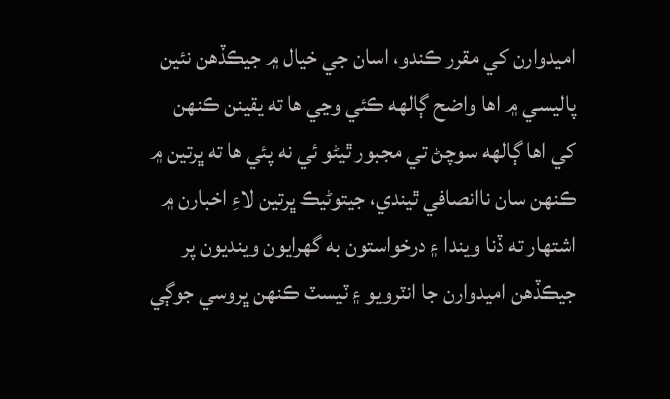اميدوارن کي مقرر ڪندو، اسان جي خيال ۾ جيڪڏهن نئين پاليسي ۾ اها واضح ڳالهه ڪئي وڃي ها ته يقينن ڪنهن کي اها ڳالهه سوچڻ تي مجبور ٿيڻو ئي نه پئي ها ته ڀرتين ۾ ڪنهن سان ناانصافي ٿيندي، جيتوڻيڪ ڀرتين لاءِ اخبارن ۾ اشتهار ته ڏنا ويندا ۽ درخواستون به گهرايون وينديون پر جيڪڏهن اميدوارن جا انٽرويو ۽ ٽيسٽ ڪنهن ڀروسي جوڳي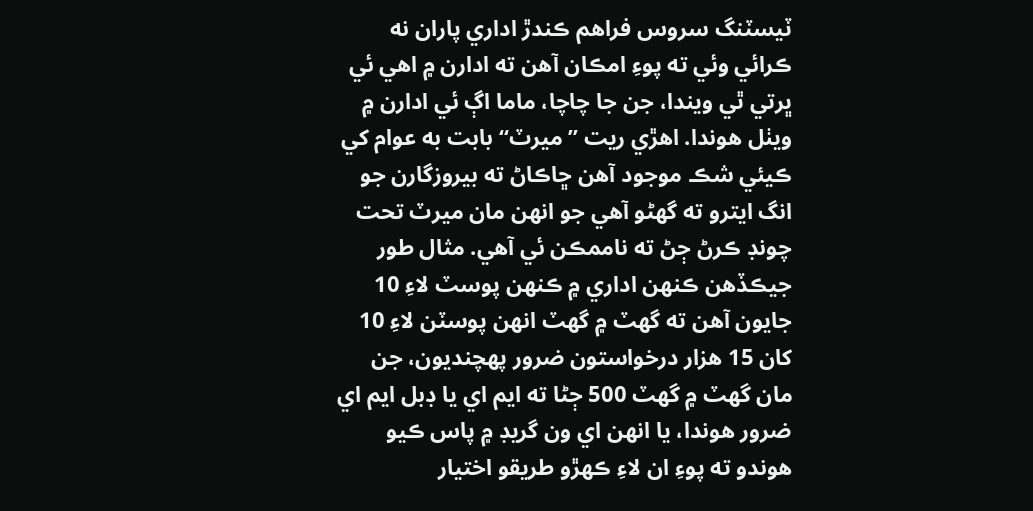ٽيسٽنگ سروس فراهم ڪندڙ اداري پاران نه ڪرائي وئي ته پوءِ امڪان آهن ته ادارن ۾ اهي ئي ڀرتي ٿي ويندا، جن جا چاچا، ماما اڳ ئي ادارن ۾ ويٺل هوندا. اهڙي ريت ”ميرٽ“ بابت به عوام کي ڪيئي شڪ موجود آهن ڇاڪاڻ ته بيروزگارن جو انگ ايترو ته گهڻو آهي جو انهن مان ميرٽ تحت چونڊ ڪرڻ ڄڻ ته ناممڪن ئي آهي. مثال طور جيڪڏهن ڪنهن اداري ۾ ڪنهن پوسٽ لاءِ 10 جايون آهن ته گهٽ ۾ گهٽ انهن پوسٽن لاءِ 10 کان 15 هزار درخواستون ضرور پهچنديون، جن مان گهٽ ۾ گهٽ 500 ڄڻا ته ايم اي يا ڊبل ايم اي ضرور هوندا، يا انهن اي ون گريڊ ۾ پاس ڪيو هوندو ته پوءِ ان لاءِ ڪهڙو طريقو اختيار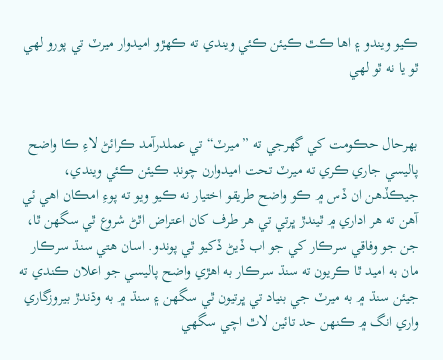ڪيو ويندو ۽ اها ڪٿ ڪيئن ڪئي ويندي ته ڪهڙو اميدوار ميرٽ تي پورو لهي ٿو يا نه ٿو لهي


بهرحال حڪومت کي گهرجي ته ”ميرٽ“ تي عملدرآمد ڪرائڻ لاءِ ڪا واضح پاليسي جاري ڪري ته ميرٽ تحت اميدوارن چونڊ ڪيئن ڪئي ويندي، جيڪڏهن ان ڏس ۾ ڪو واضح طريقو اختيار نه ڪيو ويو ته پوءِ امڪان اهي ئي آهن ته هر اداري ۾ ٿيندڙ ڀرتي تي هر طرف کان اعتراض اٿڻ شروع ٿي سگهن ٿا، جن جو وفاقي سرڪار کي جو اب ڏيڻ ڏکيو ٿي پوندو. اسان هتي سنڌ سرڪار مان به اميد ٿا ڪريون ته سنڌ سرڪار به اهڙي واضح پاليسي جو اعلان ڪندي ته جيئن سنڌ ۾ به ميرٽ جي بنياد تي ڀرتيون ٿي سگهن ۽ سنڌ ۾ به وڌندڙ بيروزگاري واري انگ ۾ ڪنهن حد تائين لاٿ اچي سگهي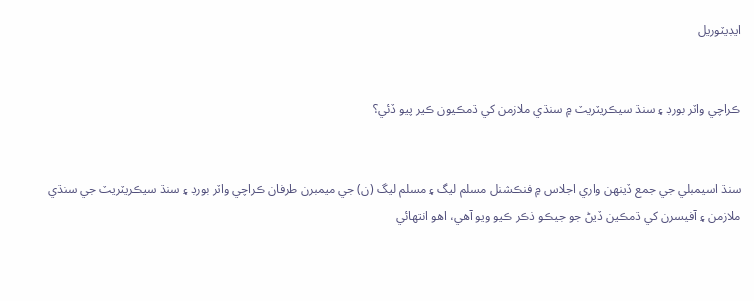ايڊيٽوريل


ڪراچي واٽر بورڊ ۽ سنڌ سيڪريٽريٽ ۾ سنڌي ملازمن کي ڌمڪيون ڪير پيو ڏئي؟


سنڌ اسيمبلي جي جمع ڏينهن واري اجلاس ۾ فنڪشنل مسلم ليگ ۽ مسلم ليگ (ن) جي ميمبرن طرفان ڪراچي واٽر بورڊ ۽ سنڌ سيڪريٽريٽ جي سنڌي ملازمن ۽ آفيسرن کي ڌمڪين ڏيڻ جو جيڪو ذڪر ڪيو ويو آهي، اهو انتهائي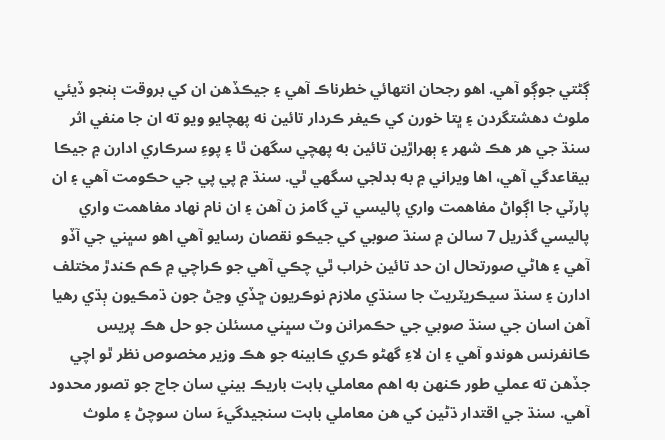ڳڻتي جوڳو آهي. اهو رجحان انتهائي خطرناڪ آهي ۽ جيڪڏهن ان کي بروقت ٻنجو ڏيئي ملوث دهشتگردن ۽ ڀتا خورن کي ڪيفر ڪردار تائين نه پهچايو ويو ته ان جا منفي اثر سنڌ جي هر هڪ شهر ۽ ٻهراڙين تائين به پهچي سگهن ٿا ۽ پوءِ سرڪاري ادارن ۾ جيڪا بيقاعدگي آهي، اها ويراني ۾ به بدلجي سگهي ٿي. سنڌ ۾ پي پي جي حڪومت آهي ۽ ان پارٽي جا اڳواڻ مفاهمت واري پاليسي تي گامز ن آهن ۽ ان نام نهاد مفاهمت واري پاليسي گذريل 7 سالن ۾ سنڌ صوبي کي جيڪو نقصان رسايو آهي اهو سڀني جي آڏو آهي ۽ هاڻي صورتحال ان حد تائين خراب ٿي چڪي آهي جو ڪراچي ۾ ڪم ڪندڙ مختلف ادارن ۽ سنڌ سيڪريٽريٽ جا سنڌي ملازم نوڪريون ڇڏي وڃڻ جون ڌمڪيون ٻڌي رهيا آهن اسان جي سنڌ صوبي جي حڪمرانن وٽ سڀني مسئلن جو حل هڪ پريس ڪانفرنس هوندو آهي ۽ ان لاءِ گهڻو ڪري ڪابينه جو هڪ وزير مخصوص نظر ٿو اچي جڏهن ته عملي طور ڪنهن به اهم معاملي بابت باريڪ بيني سان جاچ جو تصور محدود آهي. سنڌ جي اقتدار ڌڻين کي هن معاملي بابت سنجيدگيءَ سان سوچڻ ۽ ملوث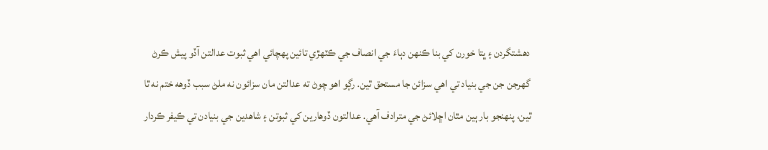دهشتگردن ۽ ڀتا خورن کي بنا ڪنهن دٻاءَ جي انصاف جي ڪٽهڙي تائين پهچائي اهي ثبوت عدالتن آڏو پيش ڪرڻ گهرجن جن جي بنياد تي اهي سزائن جا مستحق ٿين. رڳو اهو چوڻ ته عدالتن مان سزائون نه ملڻ سبب ڏوهه ختم نه ٿا ٿين، پنهنجو بار ٻين مٿان اڇلائڻ جي مترادف آهي. عدالتون ڏوهارين کي ثبوتن ۽ شاهدين جي بنيادن تي ڪيفر ڪردار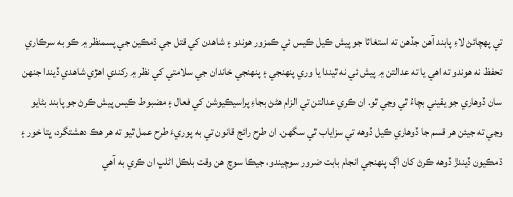تي پهچائڻ لاءِ پابند آهن جڏهن ته استغاثا جو پيش ڪيل ڪيس ئي ڪمزور هوندو ۽ شاهدن کي قتل جي ڌمڪين جي پسمنظر ۾ ڪو به سرڪاري تحفظ نه هوندو ته اهي يا ته عدالتن ۾ پيش ئي نه ٿيندا يا وري پنهنجي ۽ پنهنجي خاندان جي سلامتي کي نظر ۾ رکندي اهڙي شاهدي ڏيندا جنهن سان ڏوهاري جو يقيني بچاءُ ٿي وڃي ٿو. ان ڪري عدالتن تي الزام هڻڻ بجاءِ پراسيڪيوشن کي فعال ۽ مضبوط ڪيس پيش ڪرڻ جو پابند بڻايو وڃي ته جيئن هر قسم جا ڏوهاري ڪيل ڏوهه تي سزاياب ٿي سگهن. ان طرح رائج قانون تي به پوريءَ طرح عمل ٿيو ته هر هڪ دهشتگرد، ڀتا خور ۽ ڌمڪيون ڏيندڙ ڏوهه ڪرڻ کان اڳ پنهنجي انجام بابت ضرور سوچيندو، جيڪا سوچ هن وقت بلڪل اڻلڀ ان ڪري به آهي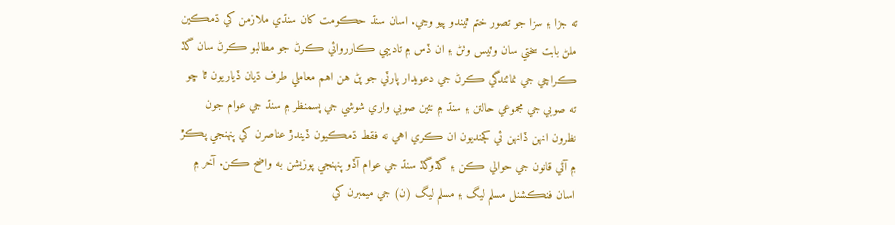ته جزا ۽ سزا جو تصور ختم ٿيندو پيو وڃي. اسان سنڌ حڪومت کان سنڌي ملازمن کي ڌمڪين ملڻ بابت سختي سان وٽيس وٺڻ ۽ ان ڏس ۾ تاديبي ڪارروائي ڪرڻ جو مطالبو ڪرڻ سان گڏ ڪراچي جي نمائندگي ڪرڻ جي دعويدار پارٽي جو پڻ هن اهم معاملي طرف ڌيان ڏياريون ٿا ڇو ته صوبي جي مجموعي حالتن ۽ سنڌ ۾ نئين صوبي واري شوشي جي پسمنظر ۾ سنڌ جي عوام جون نظرون انهن ڏانهن ئي کڄنديون ان ڪري اهي نه فقط ڌمڪيون ڏيندڙ عناصرن کي پنهنجي پڪڙ ۾ آڻي قانون جي حوالي ڪن ۽ گڏوگڏ سنڌ جي عوام آڏو پنهنجي پوزيشن به واضح ڪن. آخر ۾ اسان فنڪشنل مسلم ليگ ۽ مسلم ليگ (ن) جي ميمبرن کي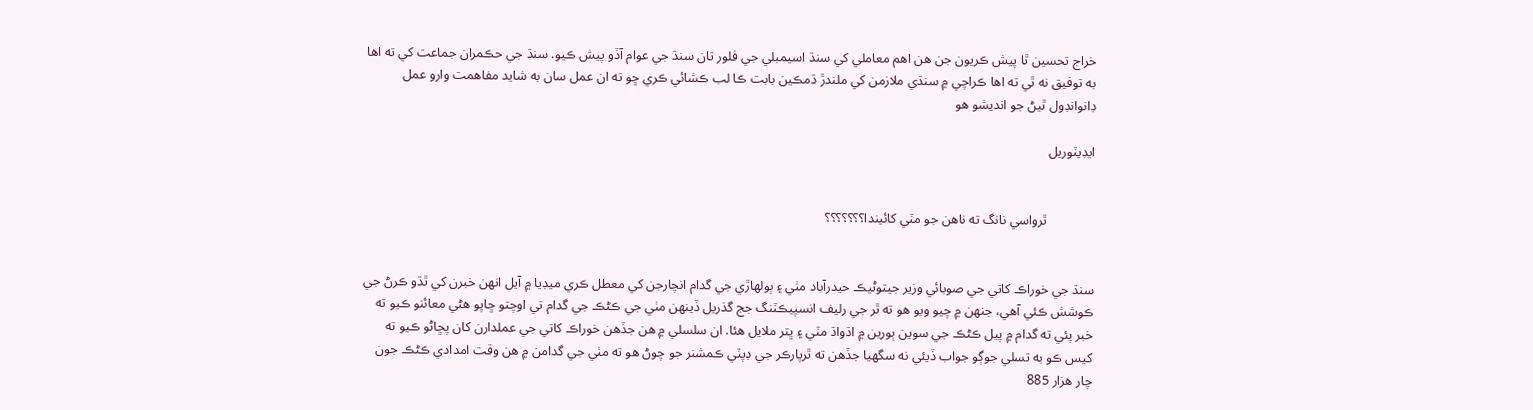خراج تحسين ٿا پيش ڪريون جن هن اهم معاملي کي سنڌ اسيمبلي جي فلور تان سنڌ جي عوام آڏو پيش ڪيو. سنڌ جي حڪمران جماعت کي ته اها به توفيق نه ٿي ته اها ڪراچي ۾ سنڌي ملازمن کي ملندڙ ڌمڪين بابت ڪا لب ڪشائي ڪري ڇو ته ان عمل سان به شايد مفاهمت وارو عمل ڊانوانڊول ٿيڻ جو انديشو هو

ايڊيٽوريل


              ٿرواسي نانگ ته ناهن جو مٽي کائيندا؟؟؟؟؟؟؟


سنڌ جي خوراڪ کاتي جي صوبائي وزير جيتوڻيڪ حيدرآباد مٺي ۽ ٻولهاڙي جي گدام انچارجن کي معطل ڪري ميڊيا ۾ آيل انهن خبرن کي ٿڌو ڪرڻ جي ڪوشش ڪئي آهي، جنهن ۾ چيو ويو هو ته ٿر جي رليف انسپيڪٽنگ جج گذريل ڏينهن مٺي جي ڪڻڪ جي گدام تي اوچتو ڇاپو هڻي معائنو ڪيو ته خبر پئي ته گدام ۾ پيل ڪڻڪ جي سوين ٻورين ۾ اڌواڌ مٽي ۽ ڀتر ملايل هئا. ان سلسلي ۾ هن جڏهن خوراڪ کاتي جي عملدارن کان پڇاڻو ڪيو ته کيس ڪو به تسلي جوڳو جواب ڏيئي نه سگهيا جڏهن ته ٿرپارڪر جي ڊپٽي ڪمشنر جو چوڻ هو ته مٺي جي گدامن ۾ هن وقت امدادي ڪڻڪ جون چار هزار 885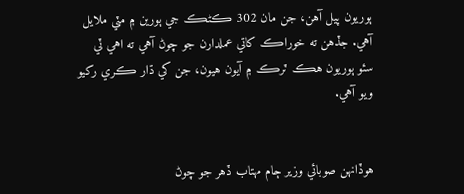ٻوريون پيل آهن، جن مان 302 ڪڻڪ جي ٻورين ۾ مٽي ملايل آهي. جڏهن ته خوراڪ کاتي عملدارن جو چوڻ آهي ته اهي ٽي سئو ٻوريون هڪ ٽرڪ ۾ آيون هيون، جن کي ڌار ڪري رکيو ويو آهي.


هوڏانهن صوبائي وزير ڄام مهتاب ڏهر جو چوڻ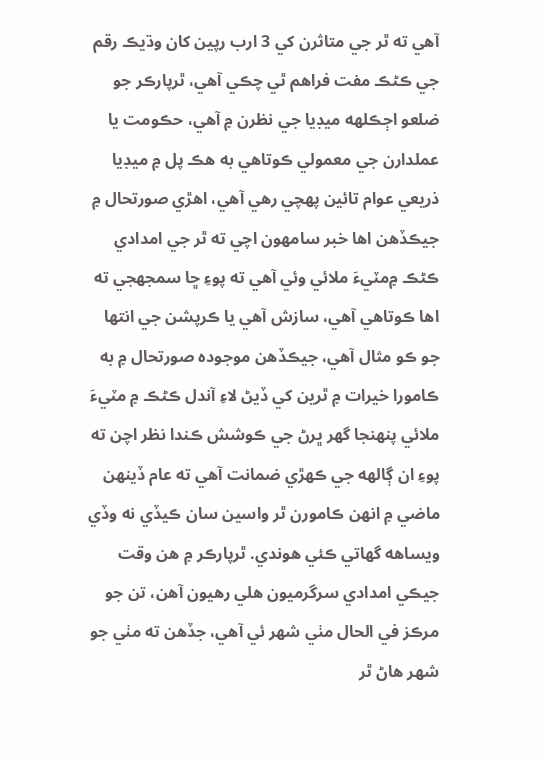آهي ته ٿر جي متاثرن کي 3 ارب رپين کان وڌيڪ رقم جي ڪڻڪ مفت فراهم ٿي چڪي آهي، ٿرپارڪر جو ضلعو اڄڪلهه ميڊيا جي نظرن ۾ آهي، حڪومت يا عملدارن جي معمولي ڪوتاهي به هڪ پل ۾ ميڊيا ذريعي عوام تائين پهچي رهي آهي، اهڙي صورتحال ۾ جيڪڏهن اها خبر سامهون اچي ته ٿر جي امدادي ڪڻڪ ۾مٽيءَ ملائي وئي آهي ته پوءِ ڇا سمجهجي ته اها ڪوتاهي آهي، سازش آهي يا ڪرپشن جي انتها جو ڪو مثال آهي، جيڪڏهن موجوده صورتحال ۾ به ڪامورا خيرات ۾ ٿرين کي ڏيڻ لاءِ آندل ڪڻڪ ۾ مٽيءَ ملائي پنهنجا گهر ڀرڻ جي ڪوشش ڪندا نظر اچن ته پوءِ ان ڳالهه جي ڪهڙي ضمانت آهي ته عام ڏينهن ماضي ۾ انهن ڪامورن ٿر واسين سان ڪيڏي نه وڏي ويساهه گهاتي ڪئي هوندي. ٿرپارڪر ۾ هن وقت جيڪي امدادي سرگرميون هلي رهيون آهن، تن جو مرڪز في الحال مٺي شهر ئي آهي، جڏهن ته مٺي جو شهر هاڻ ٿر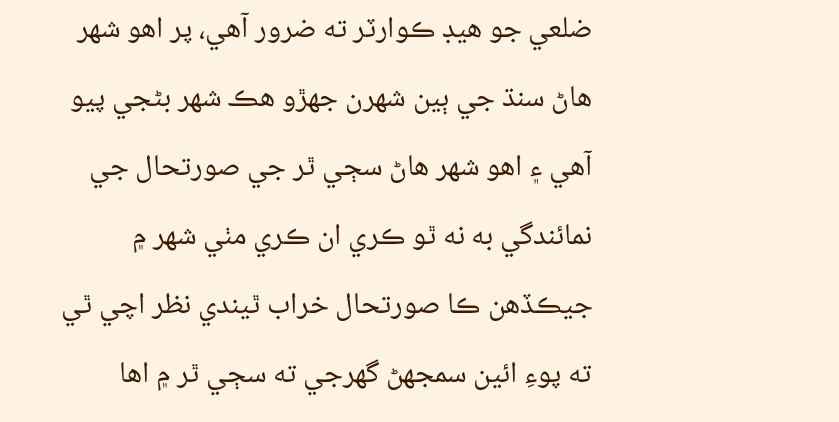ضلعي جو هيڊ ڪوارٽر ته ضرور آهي، پر اهو شهر هاڻ سنڌ جي ٻين شهرن جهڙو هڪ شهر بڻجي پيو آهي ۽ اهو شهر هاڻ سڄي ٿر جي صورتحال جي نمائندگي به نه ٿو ڪري ان ڪري مٺي شهر ۾ جيڪڏهن ڪا صورتحال خراب ٿيندي نظر اچي ٿي ته پوءِ ائين سمجهڻ گهرجي ته سڄي ٿر ۾ اها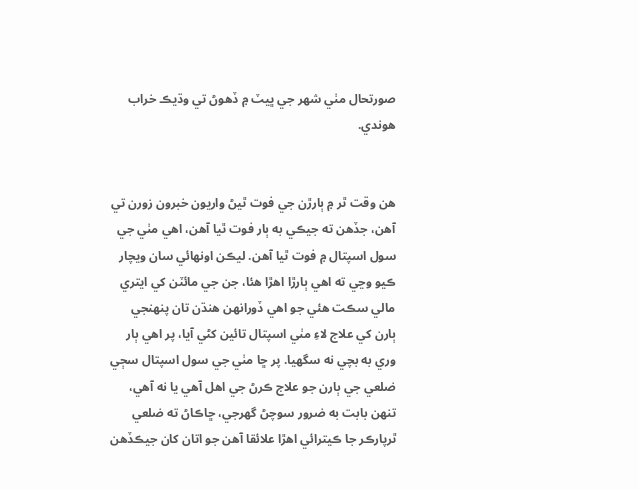صورتحال مٺي شهر جي ڀيٽ ۾ ڏهوڻ تي وڌيڪ خراب هوندي.


هن وقت ٿر ۾ ٻارڙن جي فوت ٿيڻ واريون خبرون زورن تي آهن، جڏهن ته جيڪي به ٻار فوت ٿيا آهن، اهي مٺي جي سول اسپتال ۾ فوت ٿيا آهن. ليڪن اونهائي سان ويچار ڪيو وڃي ته اهي ٻارڙا اهڙا هئا، جن جي مائٽن کي ايتري مالي سڪت هئي جو اهي ڏورانهن هنڌن تان پنهنجي ٻارن کي علاج لاءِ مٺي اسپتال تائين کڻي آيا، پر اهي ٻار وري به بچي نه سگهيا. پر ڇا مٺي جي سول اسپتال سڄي ضلعي جي ٻارن جو علاج ڪرڻ جي اهل آهي يا نه آهي، تنهن بابت به ضرور سوچڻ گهرجي، ڇاڪاڻ ته ضلعي ٿرپارڪر جا ڪيترائي اهڙا علائقا آهن جو اتان کان جيڪڏهن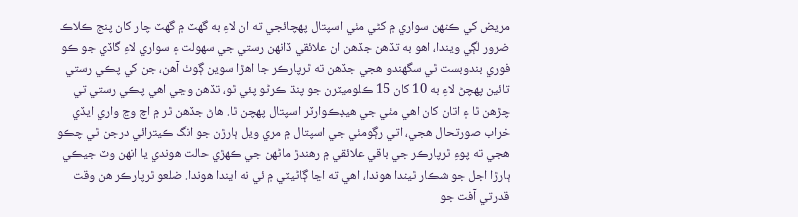مريض کي ڪنهن سواري ۾ کڻي مٺي اسپتال پهچائجي ته ان لاءِ به گهٽ ۾ گهٽ چار کان پنج ڪلاڪ ضرور لڳي ويندا، اهو به تڏهن جڏهن ان علائقي ڏانهن رستي جي سهولت ۽ سواري لاءِ گاڏي جو ڪو فوري بندوبست ٿي سگهندو هجي جڏهن ته ٿرپارڪر جا اهڙا سوين ڳوٺ آهن، جن کي پڪي رستي تائين پهچڻ لاءِ به 10 کان 15 ڪلوميٽرن جو پنڌ ڪرڻو پئي ٿو، تڏهن وڃي اهي پڪي رستي تي چڙهن ٿا ۽ اتان کان اهي مٺي جي هيڊڪوارٽر اسپتال پهچن ٿا. هاڻ جڏهن ٿر ۾ اچ وڃ واري ايڏي خراب صورتحال هجي، اتي رڳومٺي جي اسپتال ۾ مري ويل ٻارڙن جو انگ ڪيترائي درجن ٿي چڪو هجي ته پوءِ ٿرپارڪر جي باقي علائقي ۾ رهندڙ ماڻهن جي ڪهڙي حالت هوندي يا انهن وٽ جيڪي ٻارڙا اجل جو شڪار ٿيندا هوندا، اهي ته اڃا ڳاڻيٽي ۾ ئي نه ايندا هوندا. ضلعو ٿرپارڪر هن وقت قدرتي آفت جو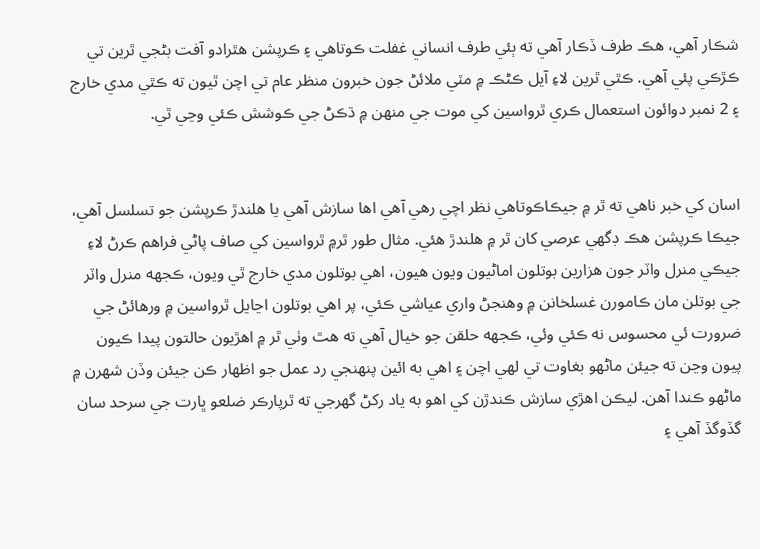شڪار آهي، هڪ طرف ڏڪار آهي ته ٻئي طرف انساني غفلت ڪوتاهي ۽ ڪرپشن هٿرادو آفت بڻجي ٿرين تي ڪڙڪي پئي آهي. ڪٿي ٿرين لاءِ آيل ڪڻڪ ۾ مٽي ملائڻ جون خبرون منظر عام تي اچن ٿيون ته ڪٿي مدي خارج ۽ 2 نمبر دوائون استعمال ڪري ٿرواسين کي موت جي منهن ۾ ڌڪڻ جي ڪوشش ڪئي وڃي ٿي.


اسان کي خبر ناهي ته ٿر ۾ جيڪاڪوتاهي نظر اچي رهي آهي اها سازش آهي يا هلندڙ ڪرپشن جو تسلسل آهي، جيڪا ڪرپشن هڪ ڊگهي عرصي کان ٿر ۾ هلندڙ هئي. مثال طور ٿر۾ ٿرواسين کي صاف پاڻي فراهم ڪرڻ لاءِ جيڪي منرل واٽر جون هزارين بوتلون اماڻيون ويون هيون، اهي بوتلون مدي خارج ٿي ويون، ڪجهه منرل واٽر جي بوتلن مان ڪامورن غسلخانن ۾ وهنجڻ واري عياشي ڪئي، پر اهي بوتلون اڃايل ٿرواسين ۾ ورهائڻ جي ضرورت ئي محسوس نه ڪئي وئي، ڪجهه حلقن جو خيال آهي ته هٿ وٺي ٿر ۾ اهڙيون حالتون پيدا ڪيون پيون وڃن ته جيئن ماڻهو بغاوت تي لهي اچن ۽ اهي به ائين پنهنجي رد عمل جو اظهار ڪن جيئن وڏن شهرن ۾ ماڻهو ڪندا آهن. ليڪن اهڙي سازش ڪندڙن کي اهو به ياد رکڻ گهرجي ته ٿرپارڪر ضلعو ڀارت جي سرحد سان گڏوگڏ آهي ۽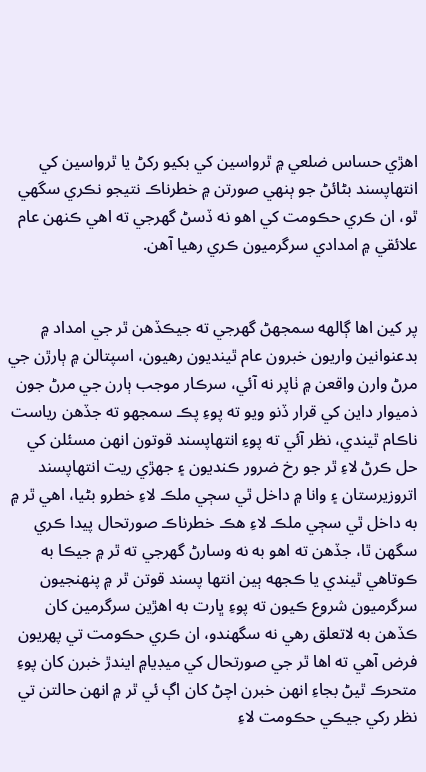اهڙي حساس ضلعي ۾ ٿرواسين کي بکيو رکڻ يا ٿرواسين کي انتهاپسند بڻائڻ جو ٻنهي صورتن ۾ خطرناڪ نتيجو نڪري سگهي ٿو، ان ڪري حڪومت کي اهو نه ڏسڻ گهرجي ته اهي ڪنهن عام علائقي ۾ امدادي سرگرميون ڪري رهيا آهن.


پر کين اها ڳالهه سمجهڻ گهرجي ته جيڪڏهن ٿر جي امداد ۾ بدعنوانين واريون خبرون عام ٿينديون رهيون، اسپتالن ۾ ٻارڙن جي مرڻ وارن واقعن ۾ ٺاپر نه آئي، سرڪار موجب ٻارن جي مرڻ جون ذميوار داين کي قرار ڏنو ويو ته پوءِ پڪ سمجهو ته جڏهن رياست ناڪام ٿيندي، نظر آئي ته پوءِ انتهاپسند قوتون انهن مسئلن کي حل ڪرڻ لاءِ ٿر جو رخ ضرور ڪنديون ۽ جهڙي ريت انتهاپسند اتروزيرستان ۽ وانا ۾ داخل ٿي سڄي ملڪ لاءِ خطرو بڻيا، اهي ٿر ۾ به داخل ٿي سڄي ملڪ لاءِ هڪ خطرناڪ صورتحال پيدا ڪري سگهن ٿا، جڏهن ته اهو به نه وسارڻ گهرجي ته ٿر ۾ جيڪا به ڪوتاهي ٿيندي يا ڪجهه ٻين انتها پسند قوتن ٿر ۾ پنهنجيون سرگرميون شروع ڪيون ته پوءِ ڀارت به اهڙين سرگرمين کان ڪڏهن به لاتعلق رهي نه سگهندو، ان ڪري حڪومت تي پهريون فرض آهي ته اها ٿر جي صورتحال کي ميڊيا۾ ايندڙ خبرن کان پوءِ متحرڪ ٿيڻ بجاءِ انهن خبرن اچڻ کان اڳ ئي ٿر ۾ انهن حالتن تي نظر رکي جيڪي حڪومت لاءِ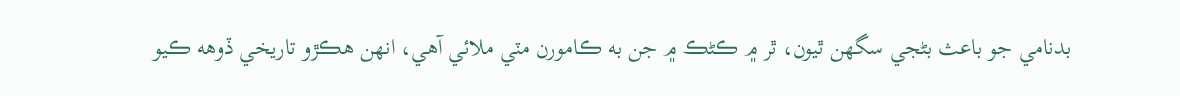بدنامي جو باعث بڻجي سگهن ٿيون، ٿر ۾ ڪڻڪ ۾ جن به ڪامورن مٽي ملائي آهي، انهن هڪڙو تاريخي ڏوهه ڪيو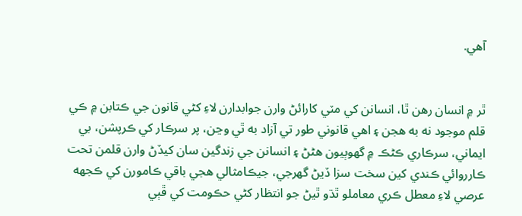آهي.


ٿر ۾ انسان رهن ٿا، انسانن کي مٽي کارائڻ وارن جوابدارن لاءِ کڻي قانون جي ڪتابن ۾ ڪي قلم موجود نه به هجن ۽ اهي قانوني طور تي آزاد به ٿي وڃن، پر سرڪار کي ڪرپشن، بي ايماني، سرڪاري ڪڻڪ ۾ گهوٻيون هڻڻ ۽ انسانن جي زندگين سان کيڏڻ وارن قلمن تحت ڪارروائي ڪندي کين سخت سزا ڏيڻ گهرجي، جيڪامثالي هجي باقي ڪامورن کي ڪجهه عرصي لاءِ معطل ڪري معاملو ٿڌو ٿيڻ جو انتظار کڻي حڪومت کي ڦٻي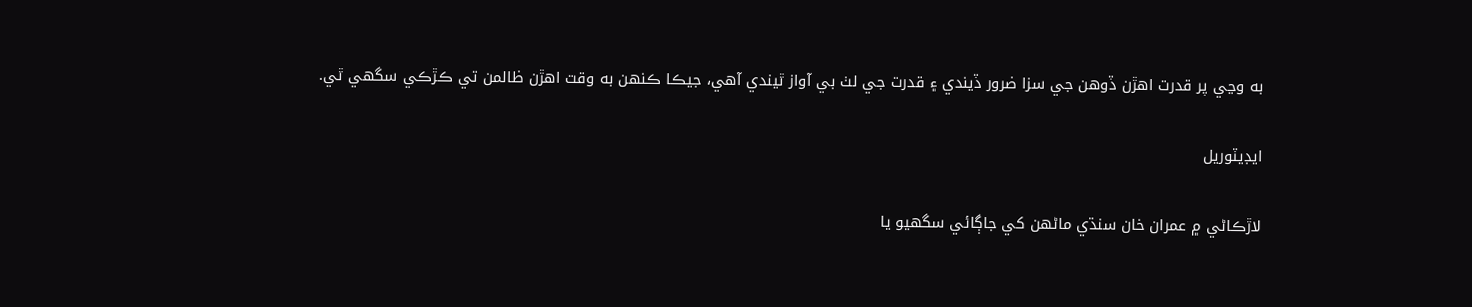به وڃي پر قدرت اهڙن ڏوهن جي سزا ضرور ڏيندي ۽ قدرت جي لٺ بي آواز ٿيندي آهي، جيڪا ڪنهن به وقت اهڙن ظالمن تي ڪڙڪي سگهي ٿي.

ايڊيٽوريل

لاڙڪاڻي ۾ عمران خان سنڌي ماڻهن کي جاڳائي سگهيو يا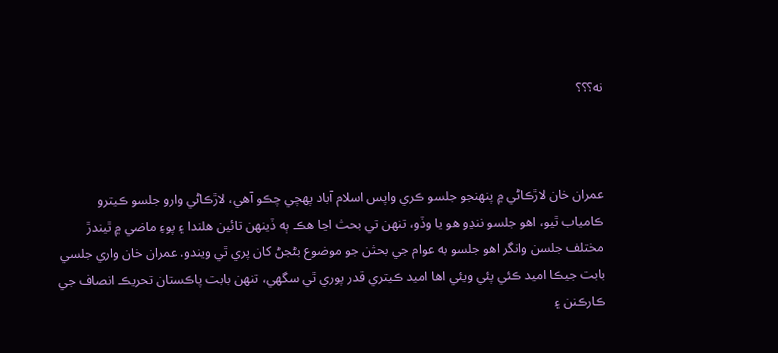نه؟؟؟



عمران خان لاڙڪاڻي ۾ پنهنجو جلسو ڪري واپس اسلام آباد پهچي چڪو آهي، لاڙڪاڻي وارو جلسو ڪيترو ڪامياب ٿيو، اهو جلسو ننڍو هو يا وڏو، تنهن تي بحث اڃا هڪ ٻه ڏينهن تائين هلندا ۽ پوءِ ماضي ۾ ٿيندڙ مختلف جلسن وانگر اهو جلسو به عوام جي بحثن جو موضوع بڻجڻ کان پري ٿي ويندو. عمران خان واري جلسي بابت جيڪا اميد ڪئي پئي ويئي اها اميد ڪيتري قدر پوري ٿي سگهي، تنهن بابت پاڪستان تحريڪ انصاف جي ڪارڪنن ۽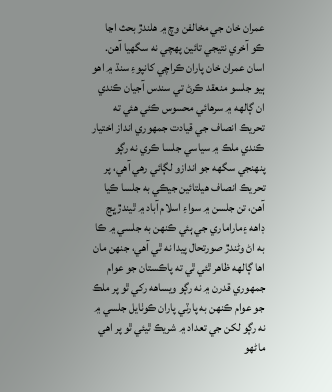عمران خان جي مخالفن وچ ۾ هلندڙ بحث اڃا ڪو آخري نتيجي تائين پهچي نه سگهيا آهن. اسان عمران خان پاران ڪراچي کانپوءِ سنڌ ۾ اهو ٻيو جلسو منعقد ڪرڻ تي سندس آجيان ڪندي ان ڳالهه ۾ سرهائي محسوس ڪئي هئي ته تحريڪ انصاف جي قيادت جمهوري انداز اختيار ڪندي ملڪ ۾ سياسي جلسا ڪري نه رڳو پنهنجي سگهه جو اندازو لڳائي رهي آهي، پر تحريڪ انصاف هيلتائين جيڪي به جلسا ڪيا آهن، تن جلسن ۾ سواءِ اسلام آباد ۾ ٿيندڙ ڀڃ ڊاهه ۽ماراماري جي ٻئي ڪنهن به جلسي ۾ ڪا به اڻ وڻندڙ صورتحال پيدا نه ٿي آهي، جنهن مان اها ڳالهه ظاهر ٿئي ٿي ته پاڪستان جو عوام جمهوري قدرن ۾ نه رڳو ويساهه رکي ٿو پر ملڪ جو عوام ڪنهن به پارٽي پاران ڪوٺايل جلسي ۾ نه رڳو لکن جي تعداد ۾ شريڪ ٿيئي ٿو پر اهي ماڻهو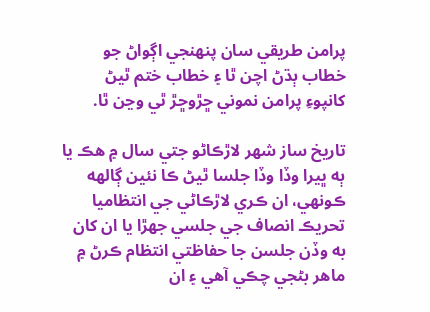پرامن طريقي سان پنهنجي اڳواڻ جو خطاب ٻڌڻ اچن ٿا ۽ خطاب ختم ٿيڻ کانپوءِ پرامن نموني ڇڙوڇڙ ٿي وڃن ٿا.

تاريخ ساز شهر لاڙڪاڻو جتي سال ۾ هڪ يا ٻه ڀيرا وڏا وڏا جلسا ٿيڻ ڪا نئين ڳالهه ڪونهي، ان ڪري لاڙڪاڻي جي انتظاميا تحريڪ انصاف جي جلسي جهڙا يا ان کان به وڏن جلسن جا حفاظتي انتظام ڪرڻ ۾ ماهر بڻجي چڪي آهي ۽ ان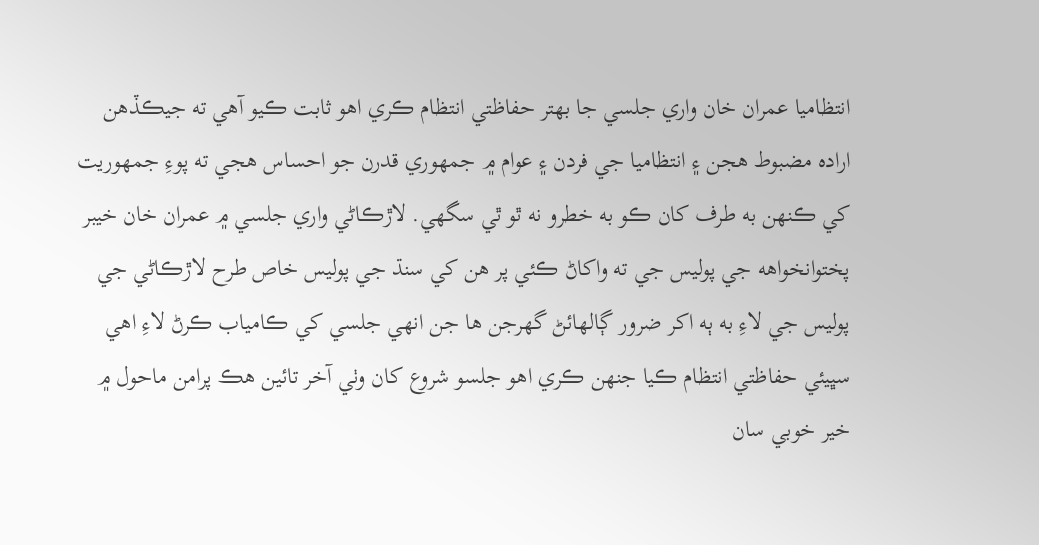انتظاميا عمران خان واري جلسي جا بهتر حفاظتي انتظام ڪري اهو ثابت ڪيو آهي ته جيڪڏهن اراده مضبوط هجن ۽ انتظاميا جي فردن ۽ عوام ۾ جمهوري قدرن جو احساس هجي ته پوءِ جمهوريت کي ڪنهن به طرف کان ڪو به خطرو نه ٿو ٿي سگهي. لاڙڪاڻي واري جلسي ۾ عمران خان خيبر پختوانخواهه جي پوليس جي ته واکاڻ ڪئي پر هن کي سنڌ جي پوليس خاص طرح لاڙڪاڻي جي پوليس جي لاءِ به ٻه اکر ضرور ڳالهائڻ گهرجن ها جن انهي جلسي کي ڪامياب ڪرڻ لاءِ اهي سڀيئي حفاظتي انتظام ڪيا جنهن ڪري اهو جلسو شروع کان وٺي آخر تائين هڪ پرامن ماحول ۾ خير خوبي سان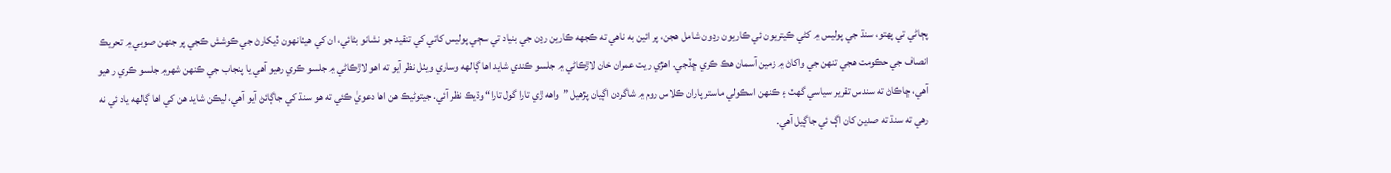پڄاڻي تي پهتو، سنڌ جي پوليس ۾ کڻي ڪيتريون ئي ڪاريون رڍون شامل هجن، پر ائين به ناهي ته ڪجهه ڪارين رڍن جي بنياد تي سڄي پوليس کاتي کي تنقيد جو نشانو بڻائي، ان کي هيٺانهون ڏيکارڻ جي ڪوشش ڪجي پر جنهن صوبي ۾ تحريڪ انصاف جي حڪومت هجي تنهن جي واکاڻ ۾ زمين آسمان هڪ ڪري ڇڏجي. اهڙي ريت عمران خان لاڙڪاڻي ۾ جلسو ڪندي شايد اها ڳالهه وساري ويٺل نظر آيو ته اهو لاڙڪاڻي ۾ جلسو ڪري رهيو آهي يا پنجاب جي ڪنهن شهر۾ جلسو ڪري ر هيو آهي، ڇاڪاڻ ته سندس تقرير سياسي گهٽ ۽ ڪنهن اسڪولي ماستر پاران ڪلاس روم ۾ شاگردن اڳيان پڙهيل ”واهه ڙي تارا گول تارا“ وڌيڪ نظر آئي. جيتوڻيڪ هن اها دعويٰ ڪئي ته هو سنڌ کي جاڳائڻ آيو آهي، ليڪن شايد هن کي اها ڳالهه ياد ئي نه رهي ته سنڌ ته صدين کان اڳ ئي جاڳيل آهي.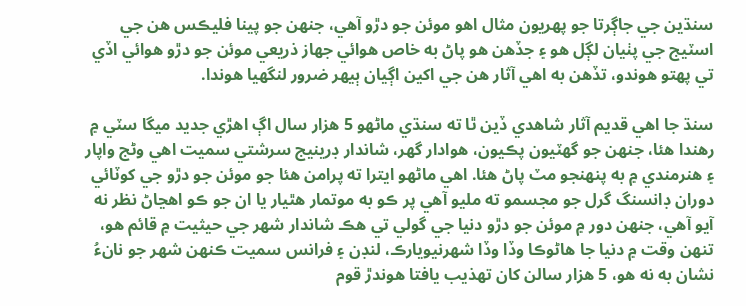سنڌين جي جاڳرتا جو پهريون مثال اهو موئن جو دڙو آهي، جنهن جو پينا فليڪس هن جي اسٽيج جي پٺيان لڳل هو ۽ جڏهن هو پاڻ به خاص هوائي جهاز ذريعي موئن جو دڙو هوائي اڏي تي پهتو هوندو، تڏهن به اهي آثار هن جي اکين اڳيان ٻيهر ضرور لنگهيا هوندا.

سنڌ جا اهي قديم آثار شاهدي ڏين ٿا ته سنڌي ماڻهو 5 هزار سال اڳ اهڙي جديد ميگا سٽي ۾ رهندا هئا، جنهن جو گهٽيون پڪيون، هوادار گهر، شاندار ڊرينيج سرشتي سميت اهي وڻج واپار ۽ هنرمندي ۾ به پنهنجو مٽ پاڻ هئا. اهي ماڻهو ايترا ته پرامن هئا جو موئن جو دڙو جي کوٽائي دوران ڊانسنگ گرل جو مجسمو ته مليو آهي پر ڪو به موتمار هٿيار يا ان جو ڪو اهڃاڻ نظر نه آيو آهي، جنهن دور ۾ موئن جو دڙو دنيا جي گولي تي هڪ شاندار شهر جي حيثيت ۾ قائم هو، تنهن وقت ۾ دنيا جا هاڻوڪا وڏا وڏا شهرنيويارڪ، لنڊن ۽ فرانس سميت ڪنهن شهر جو نانءُ نشان به نه هو، 5 هزار سالن کان تهذيب يافتا هوندڙ قوم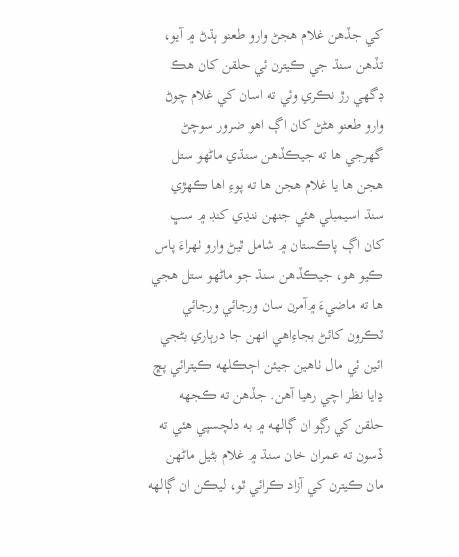کي جڏهن غلام هجڻ وارو طعنو ٻڌڻ ۾ آيو، تڏهن سنڌ جي ڪيترن ئي حلقن کان هڪ ڊگهي رڙ نڪري وئي ته اسان کي غلام چوڻ وارو طعنو هڻڻ کان اڳ اهو ضرور سوچڻ گهرجي ها ته جيڪڏهن سنڌي ماڻهو ستل هجن ها يا غلام هجن ها ته پوءِ اها ڪهڙي سنڌ اسيمبلي هئي جنهن ننڍي کنڊ ۾ سڀ کان اڳ پاڪستان ۾ شامل ٿيڻ وارو ٺهراءَ پاس ڪيو هو، جيڪڏهن سنڌ جو ماڻهو ستل هجي ها ته ماضيءَ ۾آمرن سان ورجائي ورجائي ٽڪرون کائڻ بجاءِاهي انهن جا درٻاري بڻجي ائين ئي مال ٺاهين جيئن اڄڪلهه ڪيترائي پڇ ڍايا نظر اچي رهيا آهن. جڏهن ته ڪجهه حلقن کي رڳو ان ڳالهه ۾ به دلچسپي هئي ته ڏسون ته عمران خان سنڌ ۾ غلام بڻيل ماڻهن مان ڪيترن کي آزاد ڪرائي ٿو، ليڪن ان ڳالهه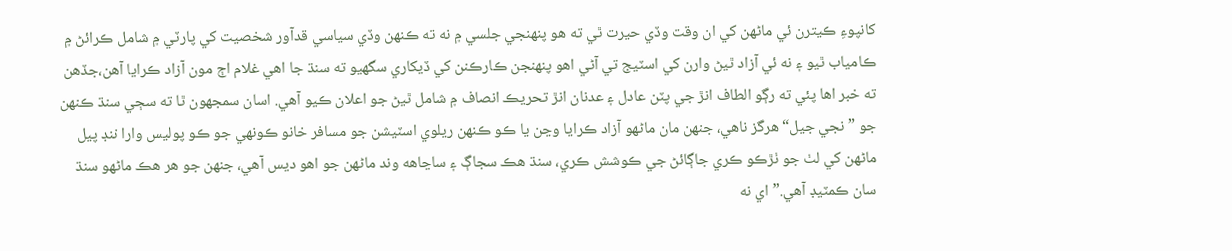کانپوءِ ڪيترن ئي ماڻهن کي ان وقت وڏي حيرت ٿي ته هو پنهنجي جلسي ۾ نه ته ڪنهن وڏي سياسي قدآور شخصيت کي پارٽي ۾ شامل ڪرائڻ ۾ ڪامياب ٿيو ۽ نه ئي آزاد ٿيڻ وارن کي اسٽيج تي آڻي اهو پنهنجن ڪارڪنن کي ڏيکاري سگهيو ته سنڌ جا اهي غلام اڄ مون آزاد ڪرايا آهن،جڏهن ته خبر اها پئي ته رڳو الطاف انڙ جي پٽن عادل ۽ عدنان انڙ تحريڪ انصاف ۾ شامل ٿيڻ جو اعلان ڪيو آهي. اسان سمجهون ٿا ته سڄي سنڌ ڪنهن جو ”نجي جيل“ هرگز ناهي، جنهن مان ماڻهو آزاد ڪرايا وڃن يا ڪو ڪنهن ريلوي اسٽيشن جو مسافر خانو ڪونهي جو ڪو پوليس وارا ننڊ پيل ماڻهن کي لٺ جو ٺڙڪو ڪري جاڳائڻ جي ڪوشش ڪري، سنڌ هڪ سجاڳ ۽ ساڃاهه وند ماڻهن جو اهو ديس آهي، جنهن جو هر هڪ ماڻهو سنڌ سان ڪمٽيڊ آهي.”اي نه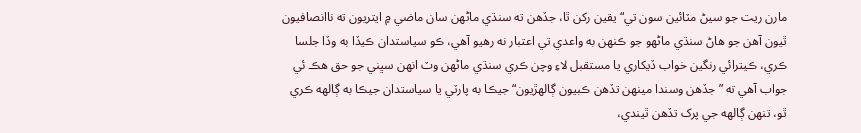مارن ريت جو سيڻ مٽائين سون تي“ يقين رکن ٿا، جڏهن ته سنڌي ماڻهن سان ماضي ۾ ايتريون ته ناانصافيون ٿيون آهن جو هاڻ سنڌي ماڻهو جو ڪنهن به واعدي تي اعتبار نه رهيو آهي، ڪو سياستدان ڪيڏا به وڏا جلسا ڪري، ڪيترائي رنگين خواب ڏيکاري يا مستقبل لاءِ وچن ڪري سنڌي ماڻهن وٽ انهن سڀني جو حق هڪ ئي جواب آهي ته ”جڏهن وسندا مينهن تڏهن ڪبيون ڳالهڙيون“ جيڪا به پارٽي يا سياستدان جيڪا به ڳالهه ڪري ٿو، تنهن ڳالهه جي پرک تڏهن ٿيندي،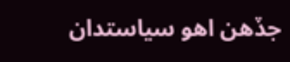جڏهن اهو سياستدان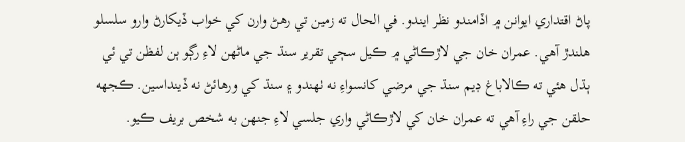پاڻ اقتداري ايوانن ۾ اڏامندو نظر ايندو. في الحال ته زمين تي رهڻ وارن کي خواب ڏيکارڻ وارو سلسلو هلندڙ آهي. عمران خان جي لاڙڪاڻي ۾ ڪيل سڄي تقرير سنڌ جي ماڻهن لاءِ رڳو ٻن لفظن تي ئي ٻڌل هئي ته ڪالاباغ ڊيم سنڌ جي مرضي کانسواءِ نه ٺهندو ۽ سنڌ کي ورهائڻ نه ڏينداسين. ڪجهه حلقن جي راءِ آهي ته عمران خان کي لاڙڪاڻي واري جلسي لاءِ جنهن به شخص بريف ڪيو.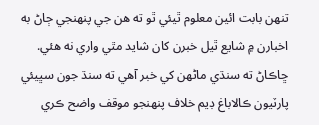تنهن بابت ائين معلوم ٿيئي ٿو ته هن جي پنهنجي ڄاڻ به اخبارن ۾ شايع ٿيل خبرن کان شايد مٿي واري نه هئي. ڇاڪاڻ ته سنڌي ماڻهن کي خبر آهي ته سنڌ جون سڀيئي پارٽيون ڪالاباغ ڊيم خلاف پنهنجو موقف واضح ڪري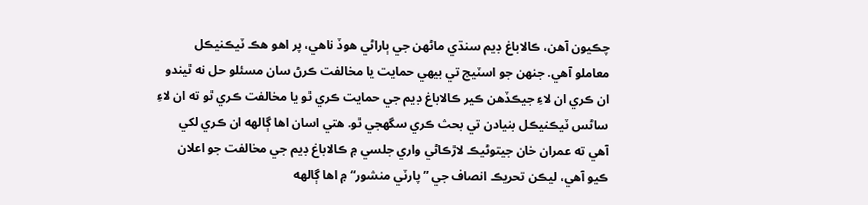چڪيون آهن، ڪالاباغ ڊيم سنڌي ماڻهن جي ٻاراڻي هوڏ ناهي، پر اهو هڪ ٽيڪنيڪل معاملو آهي. جنهن جو اسٽيج تي بيهي حمايت يا مخالفت ڪرڻ سان مسئلو حل نه ٿيندو ان ڪري ان لاءِ جيڪڏهن ڪير ڪالاباغ ڊيم جي حمايت ڪري ٿو يا مخالفت ڪري ٿو ته ان لاءِ ساڻس ٽيڪنيڪل بنيادن تي بحث ڪري سگهجي ٿو. هتي اسان اها ڳالهه ان ڪري لکي آهي ته عمران خان جيتوڻيڪ لاڙڪاڻي واري جلسي ۾ ڪالاباغ ڊيم جي مخالفت جو اعلان ڪيو آهي، ليڪن تحريڪ انصاف جي ”پارٽي منشور“ ۾ اها ڳالهه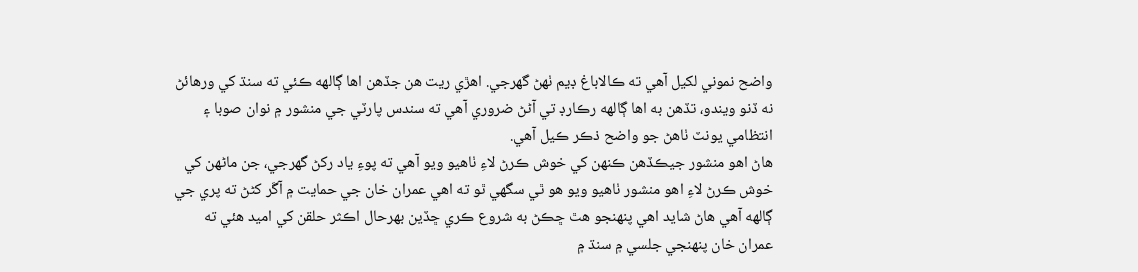واضح نموني لکيل آهي ته ڪالاباغ ڊيم ٺهڻ گهرجي. اهڙي ريت هن جڏهن اها ڳالهه ڪئي ته سنڌ کي ورهائڻ نه ڏنو ويندو، تڏهن به اها ڳالهه رڪارڊ تي آڻڻ ضروري آهي ته سندس پارٽي جي منشور ۾ نوان صوبا ۽ انتظامي يونٽ ٺاهڻ جو واضح ذڪر ڪيل آهي.
هاڻ اهو منشور جيڪڏهن ڪنهن کي خوش ڪرڻ لاءِ ٺاهيو ويو آهي ته پوءِ ياد رکڻ گهرجي، جن ماڻهن کي خوش ڪرڻ لاءِ اهو منشور ٺاهيو ويو هو ٿي سگهي ٿو ته اهي عمران خان جي حمايت ۾ آڱر کڻڻ ته پري جي ڳالهه آهي هاڻ شايد اهي پنهنجو هٿ ڇڪڻ به شروع ڪري ڇڏين بهرحال اڪثر حلقن کي اميد هئي ته عمران خان پنهنجي جلسي ۾ سنڌ ۾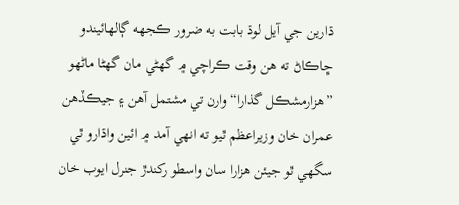ڌارين جي آيل لوڌ بابت به ضرور ڪجهه ڳالهائيندو ڇاڪاڻ ته هن وقت ڪراچي ۾ گهڻي مان گهڻا ماڻهو ”هزارمشڪل گذارا“ وارن تي مشتمل آهن ۽ جيڪڏهن عمران خان وزيراعظم ٿيو ته انهي آمد ۾ ائين واڌارو ٿي سگهي ٿو جيئن هزارا سان واسطو رکندڙ جنرل ايوب خان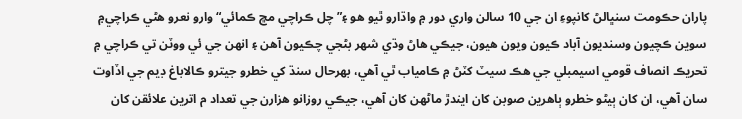پاران حڪومت سنڀالڻ کانپوءِ ان جي 10 سالن واري دور ۾ واڌارو ٿيو هو ۽”چل ڪراچي مڇ ڪمائي“ وارو نعرو هڻي ڪراچي۾ سوين ڪچيون وسنديون آباد ڪيون ويون هيون، جيڪي هاڻ وڌي شهر بڻجي چڪيون آهن ۽ انهن جي ئي ووٽن تي ڪراچي ۾ تحريڪ انصاف قومي اسيمبلي جي هڪ سيٽ کٽڻ ۾ ڪامياب ٿي آهي، بهرحال سنڌ کي خطرو جيترو ڪالاباغ ڊيم جي اڏاوت سان آهي، ان کان ٻيڻو خطرو ٻاهرين صوبن کان ايندڙ ماڻهن کان آهي، جيڪي روزانو هزارن جي تعداد م اترين علائقن کان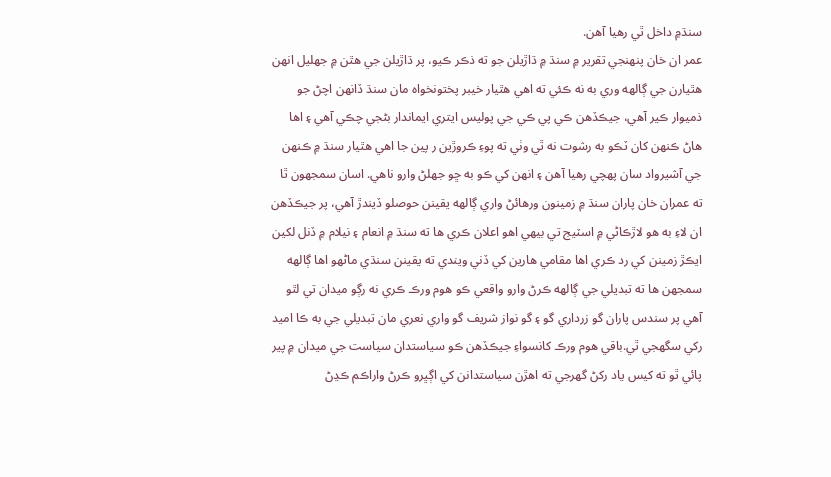سنڌ۾ داخل ٿي رهيا آهن.
عمر ان خان پنهنجي تقرير ۾ سنڌ ۾ ڌاڙيلن جو ته ذڪر ڪيو، پر ڌاڙيلن جي هٿن ۾ جهليل انهن هٿيارن جي ڳالهه وري به نه ڪئي ته اهي هٿيار خيبر پختونخواه مان سنڌ ڏانهن اچڻ جو ذميوار ڪير آهي، جيڪڏهن ڪي پي ڪي جي پوليس ايتري ايماندار بڻجي چڪي آهي ۽ اها هاڻ ڪنهن کان ٽڪو به رشوت نه ٿي وٺي ته پوءِ ڪروڙين ر پين جا اهي هٿيار سنڌ ۾ ڪنهن جي آشيرواد سان پهچي رهيا آهن ۽ انهن کي ڪو به ڇو جهلڻ وارو ناهي. اسان سمجهون ٿا ته عمران خان پاران سنڌ ۾ زمينون ورهائڻ واري ڳالهه يقينن حوصلو ڏيندڙ آهي، پر جيڪڏهن ان لاءِ به هو لاڙڪاڻي ۾ اسٽيج تي بيهي اهو اعلان ڪري ها ته سنڌ ۾ انعام ۽ نيلام ۾ ڏنل لکين ايڪڙ زمينن کي رد ڪري اها مقامي هارين کي ڏني ويندي ته يقينن سنڌي ماڻهو اها ڳالهه سمجهن ها ته تبديلي جي ڳالهه ڪرڻ وارو واقعي ڪو هوم ورڪ ڪري نه رڳو ميدان تي لٿو آهي پر سندس پاران گو زرداري گو ۽ گو نواز شريف گو واري نعري مان تبديلي جي به ڪا اميد رکي سگهجي ٿي.باقي هوم ورڪ کانسواءِ جيڪڏهن ڪو سياستدان سياست جي ميدان ۾ پير پائي ٿو ته کيس ياد رکڻ گهرجي ته اهڙن سياستدانن کي اڳڀرو ڪرڻ واراڪم ڪڍڻ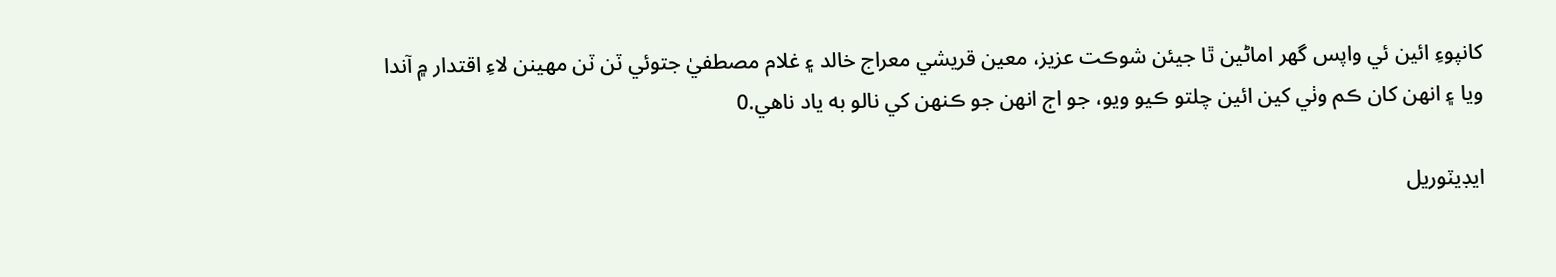کانپوءِ ائين ئي واپس گهر اماڻين ٿا جيئن شوڪت عزيز، معين قريشي معراج خالد ۽ غلام مصطفيٰ جتوئي ٽن ٽن مهينن لاءِ اقتدار ۾ آندا ويا ۽ انهن کان ڪم وٺي کين ائين چلتو ڪيو ويو، جو اڄ انهن جو ڪنهن کي نالو به ياد ناهي.0

ايڊيٽوريل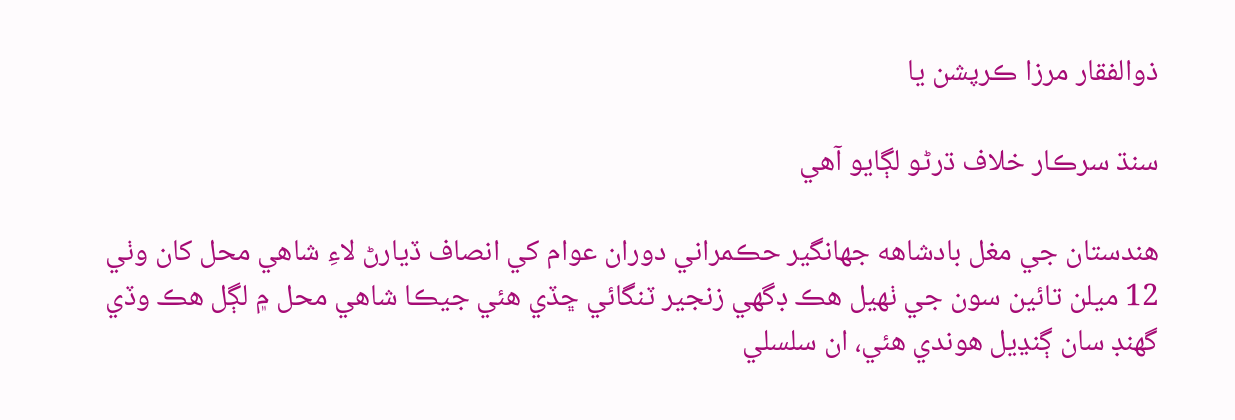ذوالفقار مرزا ڪرپشن يا

سنڌ سرڪار خلاف ڌرڻو لڳايو آهي

هندستان جي مغل بادشاهه جهانگير حڪمراني دوران عوام کي انصاف ڏيارڻ لاءِ شاهي محل کان وٺي 12 ميلن تائين سون جي ٺهيل هڪ ڊگهي زنجير ٽنگائي ڇڏي هئي جيڪا شاهي محل ۾ لڳل هڪ وڏي گهنڊ سان ڳنڍيل هوندي هئي، ان سلسلي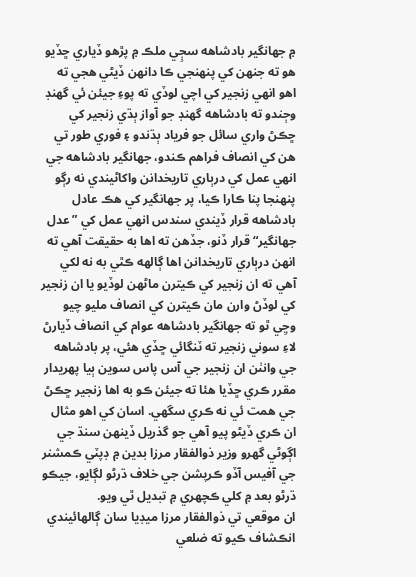۾ جهانگير بادشاهه سڄِي ملڪ ۾ پڙهو ڏياري ڇڏيو هو ته جنهن کي پنهنجي ڪا دانهن ڏيڻي هجي ته اهو انهي زنجير کي اچي لوڏي ته پوءِ جيئن ئي گهنڊ وڄندو ته بادشاهه گهنڊ جو آواز ٻڌي زنجير کي ڇڪڻ واري سائل جو فرياد ٻڌندو ۽ فوري طور تي هن کي انصاف فراهم ڪندو، جهانگير بادشاهه جي انهي عمل کي درٻاري تاريخدانن واکاڻيندي نه رڳو پنهنجا پنا ڪارا ڪيا، پر جهانگير کي هڪ عادل بادشاهه قرار ڏيندي سندس انهي عمل کي ”عدل جهانگير“ قرار ڏنو، جڏهن ته اها به حقيقت آهي ته انهن درٻاري تاريخدانن اها ڳالهه ڪٿي به نه لکي آهي ته ان زنجير کي ڪيترن ماڻهن لوڏيو يا ان زنجير کي لوڏڻ وارن مان ڪيترن کي انصاف مليو چيو وڃِي ٿو ته جهانگير بادشاهه عوام کي انصاف ڏيارڻ لاءِ سوني زنجير ته ٽنگائي ڇڏي هئي، پر بادشاهه جي وانٺن ان زنجير جي آس پاس سوين ٻيا پهريدار مقرر ڪري ڇڏيا هئا ته جيئن ڪو به اها زنجير ڇڪڻ جي همت ئي نه ڪري سگهي. اسان کي اهو مثال ان ڪري ڏيڻو پيو آهي جو گذريل ڏينهن سنڌ جي اڳوڻي گهرو وزير ذوالفقار مرزا بدين ۾ ڊپٽي ڪمشنر جي آفيس آڏو ڪرپشن جي خلاف ڌرڻو لڳايو، جيڪو ڌرڻو بعد ۾ کلي ڪچهري ۾ تبديل ٿي ويو.
ان موقعي تي ذوالفقار مرزا ميڊيا سان ڳالهائيندي انڪشاف ڪيو ته ضلعي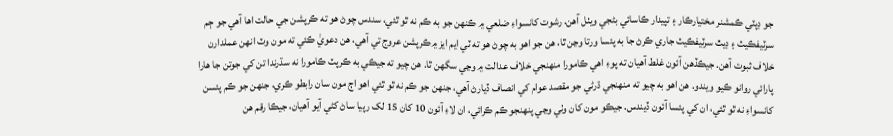جو ڊپٽي ڪمشنر مختيارڪار ۽ تپيدار ڪاسائي بڻجي ويٺل آهن، رشوت کانسواءِ ضلعي ۾ ڪنهن جو به ڪم نه ٿو ٿئي، سندس چوڻ هو ته ڪرپشن جي حالت اها آهي جو ڄم سرٽيفڪيٽ ۽ ڊيٿ سرٽيفڪيٽ جاري ڪرڻ جا به پئسا ورتا وڃن ٿا، هن جو اهو به چوڻ هو ته ٽي ايم ايز ۾ڪرپشن عروج تي آهي، هن دعويٰ ڪئي ته مون وٽ انهن عملدارن خلاف ثبوت آهن. جيڪڏهن آئون غلط آهيان ته پوءِ اهي ڪامورا منهنجي خلاف عدالت ۾ وڃي سگهن ٿا. هن چيو ته جيڪي به ڪرپٽ ڪامورا نه سڌرندا تن کي جوتن جا هارا پارائي روانو ڪيو ويندو. هن اهو به چيو ته منهنجي ڌرڻي جو مقصد عوام کي انصاف ڏيارڻ آهي، جنهن جو ڪم نه ٿو ٿئي اهو اڄ مون سان رابطو ڪري، جنهن جو ڪم پئسن کانسواءِ نه ٿو ٿئي، ان کي پئسا آئون ڏيندس. جيڪو مون کان وٺي وڃي پنهنجو ڪم ڪرائي، ان لاءِ آئون 10 کان 15 لک رپيا ساڻ کڻي آيو آهيان، جيڪا رقم هن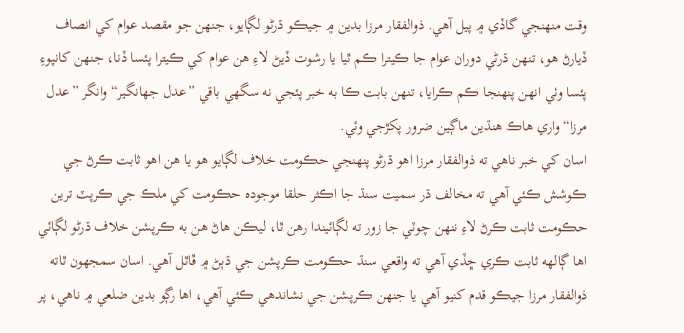وقت منهنجي گاڏي ۾ پيل آهي. ذوالفقار مرزا بدين ۾ جيڪو ڌرڻو لڳايو، جنهن جو مقصد عوام کي انصاف ڏيارڻ هو، تنهن ڌرڻي دوران عوام جا ڪيترا ڪم ٿيا يا رشوت ڏيڻ لاءِ هن عوام کي ڪيترا پئسا ڏنا، جنهن کانپوءِ پئسا وٺي انهن پنهنجا ڪم ڪرايا، تنهن بابت ڪا به خبر پئجي نه سگهي باقي ”عدل جهانگير“ وانگر ”عدل مرزا“ واري هاڪ هنڌين ماڳين ضرور پکڙجي وئي.
اسان کي خبر ناهي ته ذوالفقار مرزا اهو ڌرڻو پنهنجي حڪومت خلاف لڳايو هو يا هن اهو ثابت ڪرڻ جي ڪوشش ڪئي آهي ته مخالف ڌر سميت سنڌ جا اڪثر حلقا موجوده حڪومت کي ملڪ جي ڪرپٽ ترين حڪومت ثابت ڪرڻ لاءِ ننهن چوٽي جا زور ته لڳائيندا رهن ٿا، ليڪن هاڻ هن به ڪرپشن خلاف ڌرڻو لڳائي اها ڳالهه ثابت ڪري ڇڏي آهي ته واقعي سنڌ حڪومت ڪرپشن جي ڌٻڻ ۾ ڦاٿل آهي. اسان سمجهون ٿاته ذوالفقار مرزا جيڪو قدم کنيو آهي يا جنهن ڪرپشن جي نشاندهي ڪئي آهي، اها رڳو بدين ضلعي ۾ ناهي، پر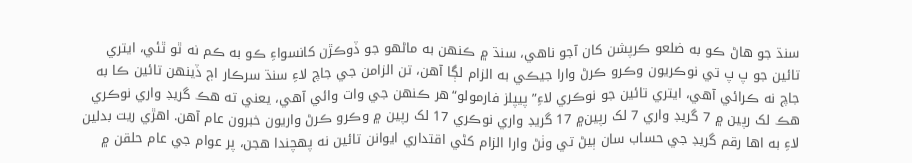سنڌ جو هاڻ ڪو به ضلعو ڪرپشن کان آجو ناهي، سنڌ ۾ ڪنهن به ماڻهو جو ڏوڪڙن کانسواءِ ڪو به ڪم نه ٿو ٿئي، ايتري تائين جو پ پ تي نوڪريون وڪرو ڪرڻ وارا جيڪي به الزام لڳا آهن، تن الزامن جي جاچ لاءِ سنڌ سرڪار اڄ ڏينهن تائين ڪا به جاچ نه ڪرائي آهي، ايتري تائين جو نوڪري لاءِ”پيپلز فارمولو“هر ڪنهن جي وات وائي آهي، يعني ته هڪ گريڊ واري نوڪري هڪ لک رپين ۾ 7 گريڊ واري 7 لک رپين۾ 17 گريڊ واري نوڪري 17 لک رپين ۾ وڪرو ڪرڻ واريون خبرون عام آهن. اهڙي ريت بدلين لاءِ به اها رقم گريڊ جي حساب سان ٻيڻ تي وٺڻ وارا الزام کڻي اقتداري ايوانن تائين نه پهچندا هجن، پر عوام جي عام حلقن ۾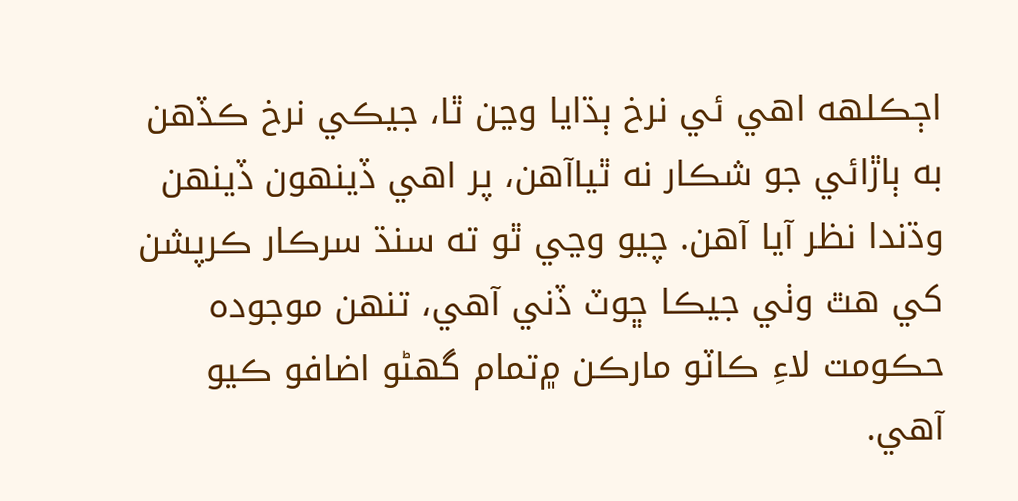اڄڪلهه اهي ئي نرخ ٻڌايا وڃن ٿا، جيڪي نرخ ڪڏهن به ٻاڙائي جو شڪار نه ٿياآهن، پر اهي ڏينهون ڏينهن وڌندا نظر آيا آهن. چيو وڃي ٿو ته سنڌ سرڪار ڪرپشن کي هٿ وٺي جيڪا ڇوٽ ڏني آهي، تنهن موجوده حڪومت لاءِ ڪاٽو مارڪن ۾تمام گهڻو اضافو ڪيو آهي.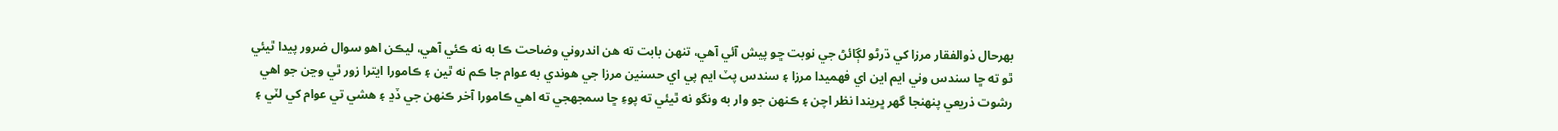بهرحال ذوالفقار مرزا کي ڌرڻو لڳائڻ جي نوبت ڇو پيش آئي آهي، تنهن بابت ته هن اندروني وضاحت ڪا به نه ڪئي آهي، ليڪن اهو سوال ضرور پيدا ٿيئي ٿو ته ڇا سندس وني ايم اين اي فهميدا مرزا ۽ سندس پٽ ايم پي اي حسنين مرزا جي هوندي به عوام جا ڪم نه ٿين ۽ ڪامورا ايترا زور ٿي وڃن جو اهي رشوت ذريعي پنهنجا گهر ڀريندا نظر اچن ۽ ڪنهن جو وار به ونگو نه ٿيئي ته پوءِ ڇا سمجهجي ته اهي ڪامورا آخر ڪنهن جي ڏڍ ۽ هشي تي عوام کي لٽي ۽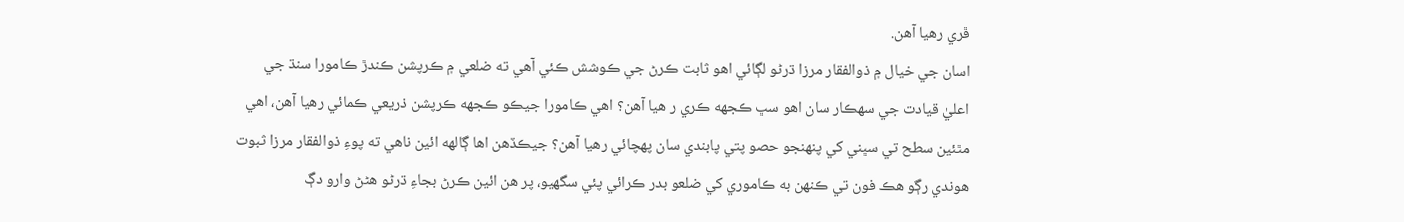ڦري رهيا آهن.
اسان جي خيال ۾ ذوالفقار مرزا ڌرڻو لڳائي اهو ثابت ڪرڻ جي ڪوشش ڪئي آهي ته ضلعي ۾ ڪرپشن ڪندڙ ڪامورا سنڌ جي اعليٰ قيادت جي سهڪار سان اهو سڀ ڪجهه ڪري ر هيا آهن؟ اهي ڪامورا جيڪو ڪجهه ڪرپشن ذريعي ڪمائي رهيا آهن، اهي مٿئين سطح تي سڀني کي پنهنجو حصو پتي پابندي سان پهچائي رهيا آهن؟ جيڪڏهن اها ڳالهه ائين ناهي ته پوءِ ذوالفقار مرزا ثبوت هوندي رڳو هڪ فون تي ڪنهن به ڪاموري کي ضلعو بدر ڪرائي پئي سگهيو، پر هن ائين ڪرڻ بجاءِ ڌرڻو هڻڻ وارو دڳ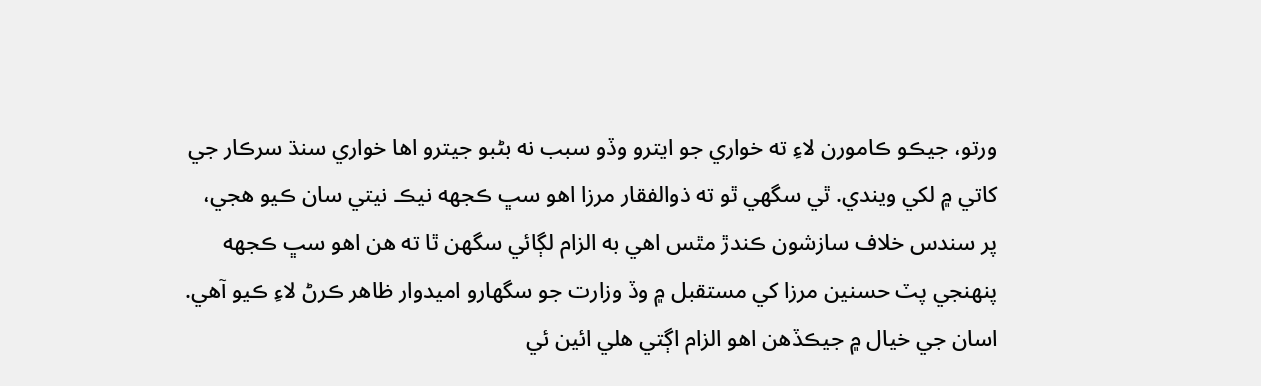ورتو، جيڪو ڪامورن لاءِ ته خواري جو ايترو وڏو سبب نه بڻبو جيترو اها خواري سنڌ سرڪار جي کاتي ۾ لکي ويندي. ٿي سگهي ٿو ته ذوالفقار مرزا اهو سڀ ڪجهه نيڪ نيتي سان ڪيو هجي، پر سندس خلاف سازشون ڪندڙ مٿس اهي به الزام لڳائي سگهن ٿا ته هن اهو سڀ ڪجهه پنهنجي پٽ حسنين مرزا کي مستقبل ۾ وڏ وزارت جو سگهارو اميدوار ظاهر ڪرڻ لاءِ ڪيو آهي. اسان جي خيال ۾ جيڪڏهن اهو الزام اڳتي هلي ائين ئي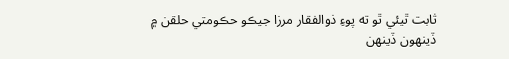ثابت ٿيئي ٿو ته پوءِ ذوالفقار مرزا جيڪو حڪومتي حلقن ۾ ڏينهون ڏينهن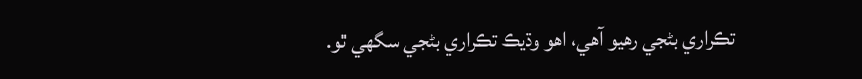تڪراري بڻجي رهيو آهي، اهو وڌيڪ تڪراري بڻجي سگهي ٿو.